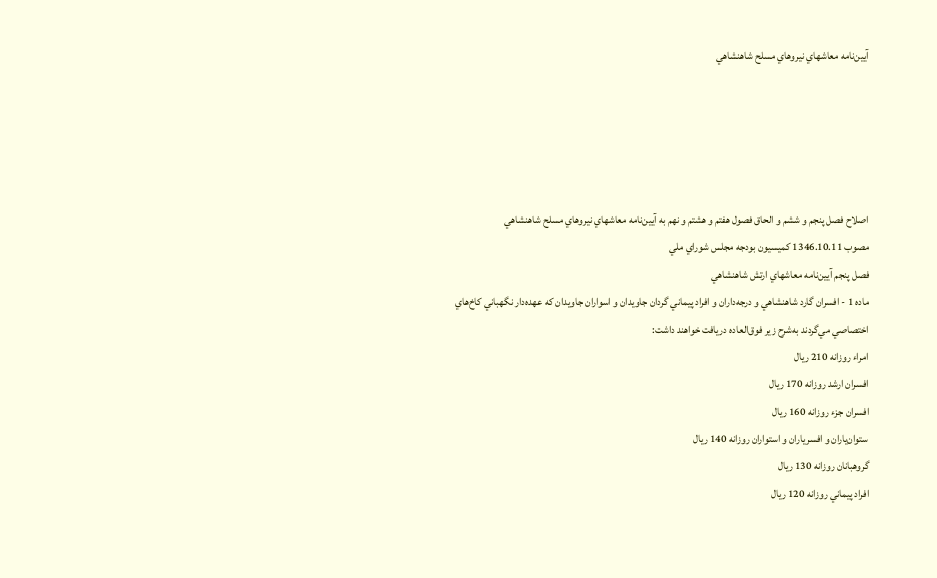آيين‌نامه معاشهاي نيروهاي مسلح شاهنشاهي





اصلاح فصل پنجم و ششم و الحاق فصول هفتم و هشتم و نهم به آيين‌نامه معاشهاي نيروهاي مسلح شاهنشاهي
مصوب 1346.10.11 كميسيون بودجه مجلس شوراي ملي
فصل پنجم آيين‌نامه معاشهاي ارتش شاهنشاهي
ماده 1 - افسران گارد شاهنشاهي و درجه‌داران و افراد پيماني گردان جاويدان و اسواران جاويدان كه عهده‌دار نگهباني كاخ‌هاي اختصاصي مي‌گردند به‌شرح زير فوق‌العاده دريافت خواهند داشت:
امراء روزانه 210 ريال
افسران ارشد روزانه 170 ريال
افسران جزء روزانه 160 ريال
ستوان‌ياران و افسرياران و استواران روزانه 140 ريال
گروهبانان روزانه 130 ريال
افراد پيماني روزانه 120 ريال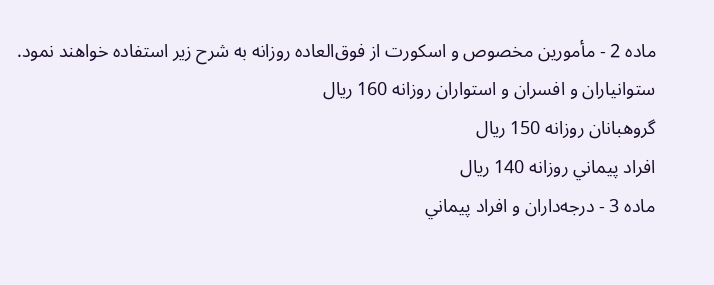ماده 2 - مأمورين مخصوص و اسكورت از فوق‌العاده روزانه به شرح زير استفاده خواهند نمود.
ستوانياران و افسران و استواران روزانه 160 ريال
گروهبانان روزانه 150 ريال
افراد پيماني روزانه 140 ريال
ماده 3 - درجه‌داران و افراد پيماني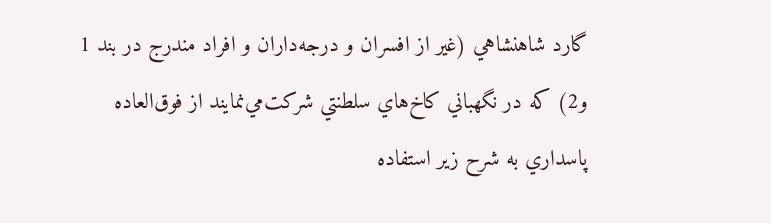گارد شاهنشاهي (غير از افسران و درجه‌داران و افراد مندرج در بند 1 و2) كه در نگهباني كاخ‌هاي سلطنتي شركت‌مي‌نمايند از فوق‌العاده پاسداري به شرح زير استفاده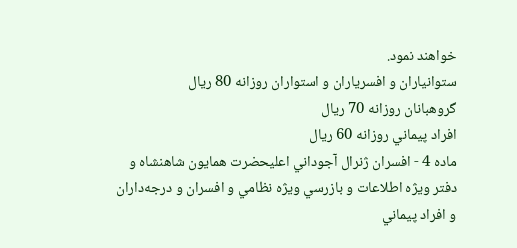خواهند نمود.
ستوانياران و افسرياران و استواران روزانه 80 ريال
گروهبانان روزانه 70 ريال
افراد پيماني روزانه 60 ريال
ماده 4 - افسران ژنرال آجوداني اعليحضرت همايون شاهنشاه و دفتر ويژه اطلاعات و بازرسي ويژه نظامي و افسران و درجه‌داران و افراد پيماني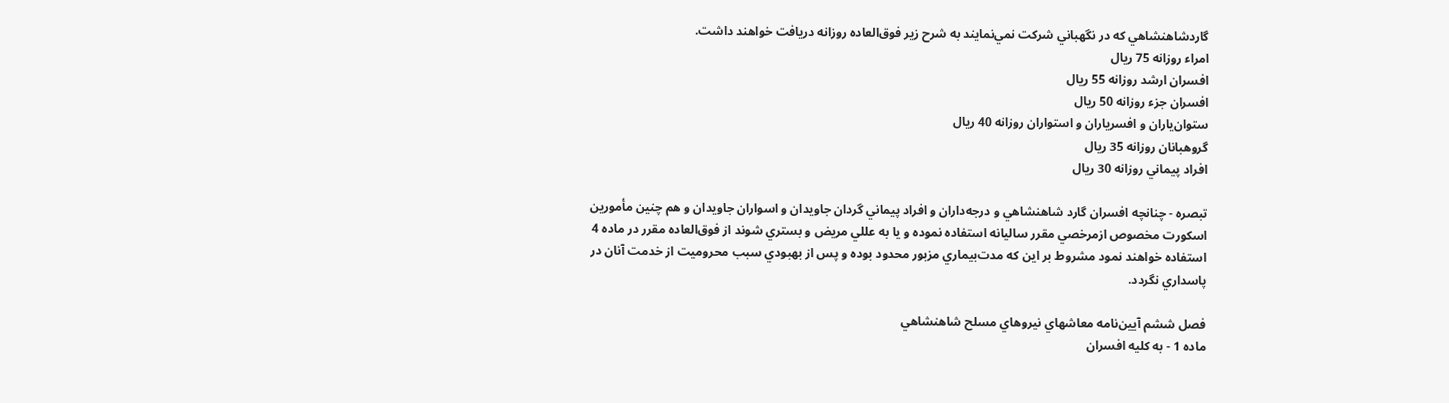گارد‌شاهنشاهي كه در نگهباني شركت نمي‌نمايند به شرح زير فوق‌العاده روزانه دريافت خواهند داشت.
امراء روزانه 75 ريال
افسران ارشد روزانه 55 ريال
افسران جزء روزانه 50 ريال
ستوان‌ياران و افسرياران و استواران روزانه 40 ريال
گروهبانان روزانه 35 ريال
افراد پيماني روزانه 30 ريال

تبصره - چنانچه افسران گارد شاهنشاهي و درجه‌داران و افراد پيماني گردان جاويدان و اسواران جاويدان و هم چنين مأمورين اسكورت مخصوص از‌مرخصي مقرر ساليانه استفاده نموده و يا به عللي مريض و بستري شوند از فوق‌العاده مقرر در ماده 4 استفاده خواهند نمود مشروط بر اين كه مدت‌بيماري مزبور محدود بوده و پس از بهبودي سبب محروميت از خدمت آنان در پاسداري نگردد.

فصل ششم آيين‌نامه معاشهاي نيروهاي مسلح شاهنشاهي
ماده 1 - به كليه افسران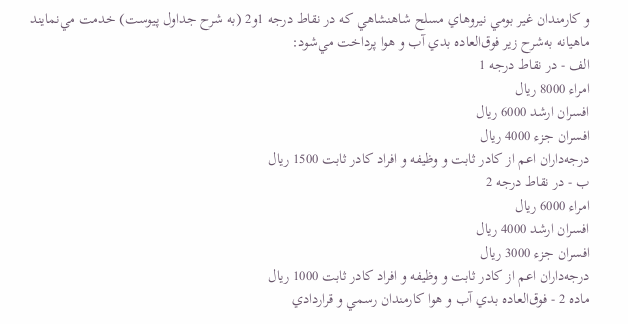و كارمندان غير بومي نيروهاي مسلح شاهنشاهي كه در نقاط درجه 1و2 (به شرح جداول پيوست) خدمت مي‌نمايند ماهيانه به‌شرح زير فوق‌العاده بدي آب و هوا پرداخت مي‌شود:
الف - در نقاط درجه 1
امراء 8000 ريال
افسران ارشد 6000 ريال
افسران جزء 4000 ريال
درجه‌داران اعم از كادر ثابت و وظيفه و افراد كادر ثابت 1500 ريال
ب - در نقاط درجه 2
امراء 6000 ريال
افسران ارشد 4000 ريال
افسران جزء 3000 ريال
درجه‌داران اعم از كادر ثابت و وظيفه و افراد كادر ثابت 1000 ريال
ماده 2 - فوق‌العاده بدي آب و هوا كارمندان رسمي و قراردادي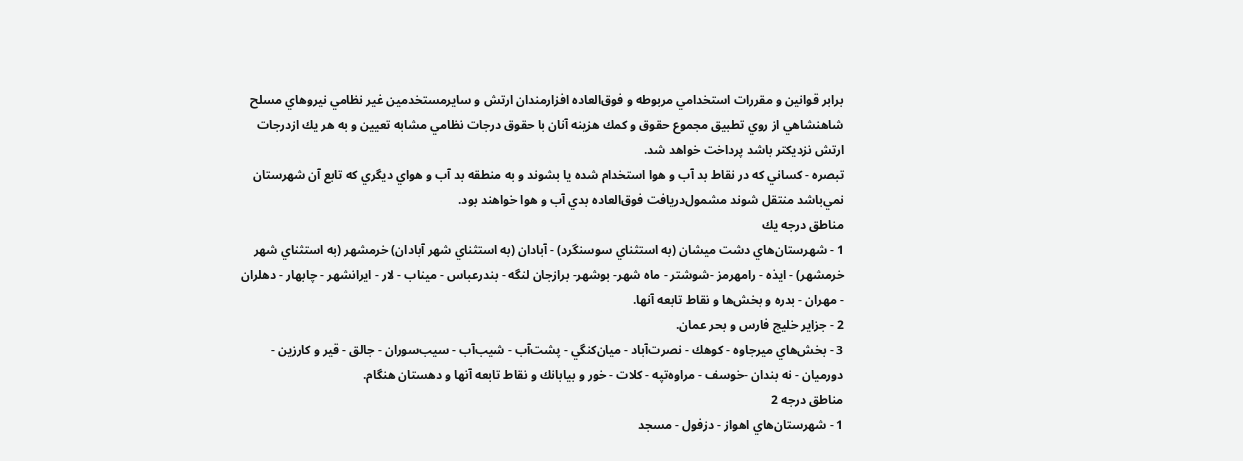برابر قوانين و مقررات استخدامي مربوطه و فوق‌العاده افزارمندان ارتش و ساير‌مستخدمين غير نظامي نيروهاي مسلح شاهنشاهي از روي تطبيق مجموع حقوق و كمك هزينه آنان با حقوق درجات نظامي مشابه تعيين و به هر يك از‌درجات ارتش نزديكتر باشد پرداخت خواهد شد.
تبصره - كساني كه در نقاط بد آب و هوا استخدام شده يا بشوند و به منطقه بد آب و هواي ديگري كه تابع آن شهرستان نمي‌باشد منتقل شوند مشمول‌دريافت فوق‌العاده بدي آب و هوا خواهند بود.
مناطق درجه يك
1 - شهرستان‌هاي دشت ميشان (به استثناي سوسنگرد) - آبادان (به استثناي شهر آبادان) خرمشهر (به استثناي شهر خرمشهر) - ايذه - رامهرمز -شوشتر - ماه شهر- بوشهر- برازجان لنگه - بندرعباس - ميناب - لار - ايرانشهر - چابهار - دهلران - مهران - بدره و بخش‌ها و نقاط تابعه آنها.
2 - جزاير خليج فارس و بحر عمان.
3 - بخش‌هاي ميرجاوه - كوهك - نصرت‌آباد - ميان‌كنگي - پشت‌آب - شيب‌آب - سيب‌سوران - جالق - قير و كارزين - دورميان - نه بندان -خوسف - مراوه‌تپه - كلات - خور و بيابانك و نقاط تابعه آنها و دهستان هنگام.
مناطق درجه 2
1 - شهرستان‌هاي اهواز - دزفول - مسجد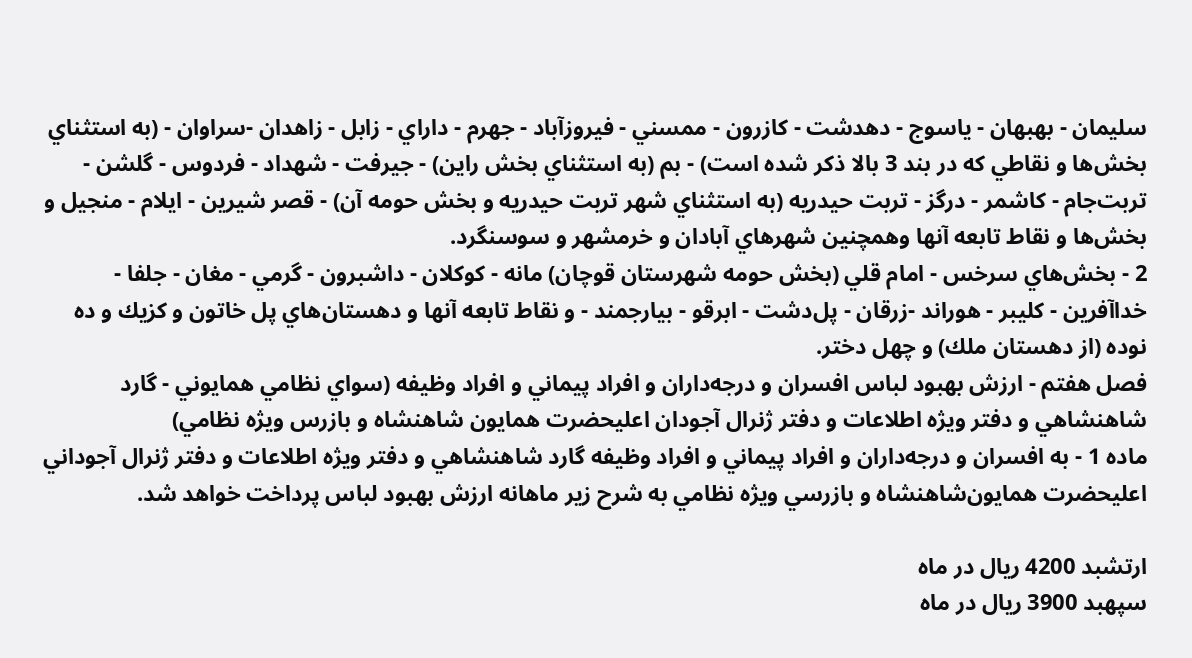سليمان - بهبهان - ياسوج - دهدشت - كازرون - ممسني - فيروزآباد - جهرم - داراي - زابل - زاهدان -سراوان - (به استثناي بخش‌ها و نقاطي كه در بند 3 بالا ذكر شده است) - بم (به استثناي بخش راين) - جيرفت - شهداد - فردوس - گلشن - تربت‌جام - كاشمر - درگز - تربت حيدريه (به استثناي شهر تربت حيدريه و بخش حومه آن) - قصر شيرين - ايلام - منجيل و بخش‌ها و نقاط تابعه آنها و‌همچنين شهرهاي آبادان و خرمشهر و سوسنگرد.
2 - بخش‌هاي سرخس - امام قلي (بخش حومه شهرستان قوچان) مانه - كوكلان - داشبرون - گرمي - مغان - جلفا - خداآفرين - كليبر - هوراند -زرقان - پل‌دشت - ابرقو - بيارجمند - و نقاط تابعه آنها و دهستان‌هاي پل خاتون و كزيك و ده نوده (از دهستان ملك) و چهل دختر.
فصل هفتم - ارزش بهبود لباس افسران و درجه‌داران و افراد پيماني و افراد وظيفه (سواي نظامي همايوني - گارد شاهنشاهي و دفتر ويژه اطلاعات و ‌دفتر ژنرال آجودان اعليحضرت همايون شاهنشاه و بازرس ويژه نظامي)
ماده 1 - به افسران و درجه‌داران و افراد پيماني و افراد وظيفه گارد شاهنشاهي و دفتر ويژه اطلاعات و دفتر ژنرال آجوداني اعليحضرت همايون‌شاهنشاه و بازرسي ويژه نظامي به شرح زير ماهانه ارزش بهبود لباس پرداخت خواهد شد.

ارتشبد 4200 ريال در ماه
سپهبد 3900 ريال در ماه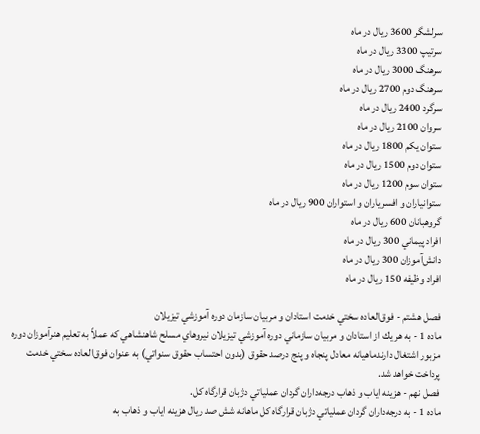سرلشگر 3600 ريال در ماه
سرتيپ 3300 ريال در ماه
سرهنگ 3000 ريال در ماه
سرهنگ دوم 2700 ريال در ماه
سرگرد 2400 ريال در ماه
سروان 2100 ريال در ماه
ستوان يكم 1800 ريال در ماه
ستوان دوم 1500 ريال در ماه
ستوان سوم 1200 ريال در ماه
ستوانياران و افسرياران و استواران 900 ريال در ماه
گروهبانان 600 ريال در ماه
افراد پيماني 300 ريال در ماه
دانش‌آموزان 300 ريال در ماه
افراد وظيفه 150 ريال در ماه

فصل هشتم - فوق‌العاده سختي خدمت استادان و مربيان سازمان دوره آموزشي تيزيلان
ماده 1 - به هر يك از استادان و مربيان سازماني دوره آموزشي تيزيلان نيروهاي مسلح شاهنشاهي كه عملاً به تعليم هنرآموزان دوره مزبور اشتغال دارند‌ماهيانه معادل پنجاه و پنج درصد حقوق (بدون احتساب حقوق سنواتي) به عنوان فوق‌العاده سختي خدمت پرداخت خواهد شد.
فصل نهم - هزينه اياب و ذهاب درجه‌داران گردان عملياتي دژبان قرارگاه كل.
ماده 1 - به درجه‌داران گردان عملياتي دژبان قرارگاه كل ماهانه شش صد ريال هزينه اياب و ذهاب به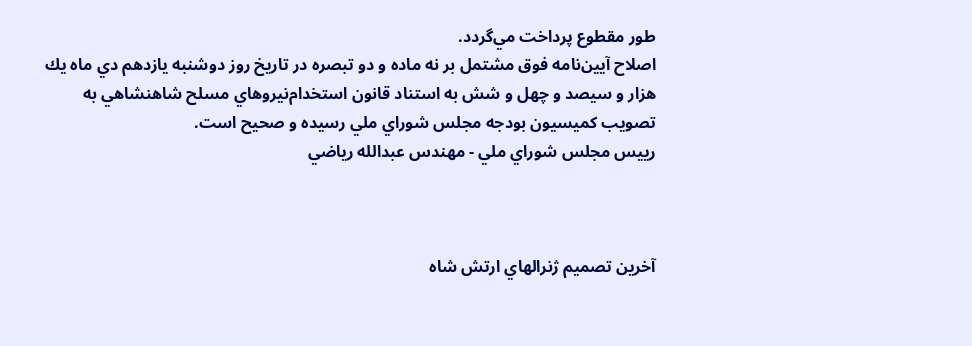طور مقطوع پرداخت مي‌گردد.
اصلاح آيين‌نامه فوق مشتمل بر نه ماده و دو تبصره در تاريخ روز دوشنبه يازدهم دي ماه يك هزار و سيصد و چهل و شش به استناد قانون استخدام‌نيروهاي مسلح شاهنشاهي به تصويب كميسيون بودجه مجلس شوراي ملي رسيده و صحيح است.
رييس مجلس شوراي ملي - مهندس عبدالله رياضي



آخرین تصمیم ژنرالهاي ارتش شاه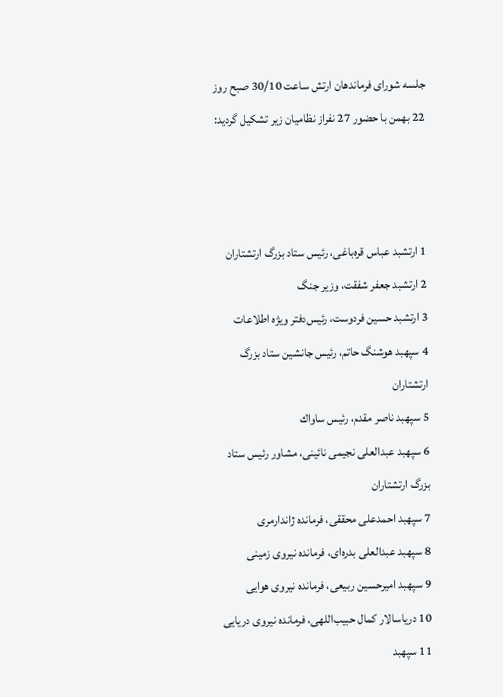جلسه‌ شورای‌ فرماندهان‌ ارتش‌ ساعت‌ 30/10 صبح‌ روز 22 بهمن‌ با حضور 27 نفراز نظامیان‌ زیر تشكیل‌ گردید:



1 ارتشبد عباس‌ قره‌باغی‌، رئیس‌ ستاد بزرگ‌ ارتشتاران‌
2 ارتشبد جعفر شفقت‌، وزیر جنگ‌
3 ارتشبد حسین‌ فردوست‌، رئیس‌دفتر ویژه‌ اطلاعات‌
4 سپهبد هوشنگ‌ حاتم‌، رئیس‌ جانشین‌ ستاد بزرگ‌ ارتشتاران‌
5 سپهبد ناصر مقدم‌، رئیس‌ ساواك‌
6 سپهبد عبدالعلی‌ نجیمی‌ نائینی‌، مشاور رئیس‌ ستاد بزرگ‌ ارتشتاران‌
7 سپهبد احمدعلی‌ محققی‌، فرمانده‌ ژاندارمری‌
8 سپهبد عبدالعلی‌ بدره‌ای‌، فرمانده‌ نیروی‌ زمینی‌
9 سپهبد امیرحسین‌ ربیعی‌، فرمانده‌ نیروی‌ هوایی‌
10 دریاسالار كمال‌ حبیب‌اللهی‌، فرمانده‌ نیروی‌ دریایی‌
11 سپهبد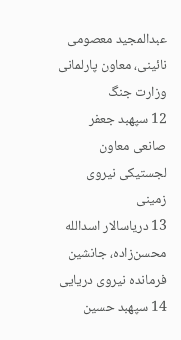عبدالمجید معصومی‌ نائینی‌، معاون‌ پارلمانی‌ وزارت‌ جنگ‌
12 سپهبد جعفر صانعی‌ معاون‌ لجستیكی‌ نیروی‌ زمینی‌
13 دریاسالار اسدالله محسن‌زاده‌، جانشین‌ فرمانده‌ نیروی‌ دریایی‌
14 سپهبد حسین‌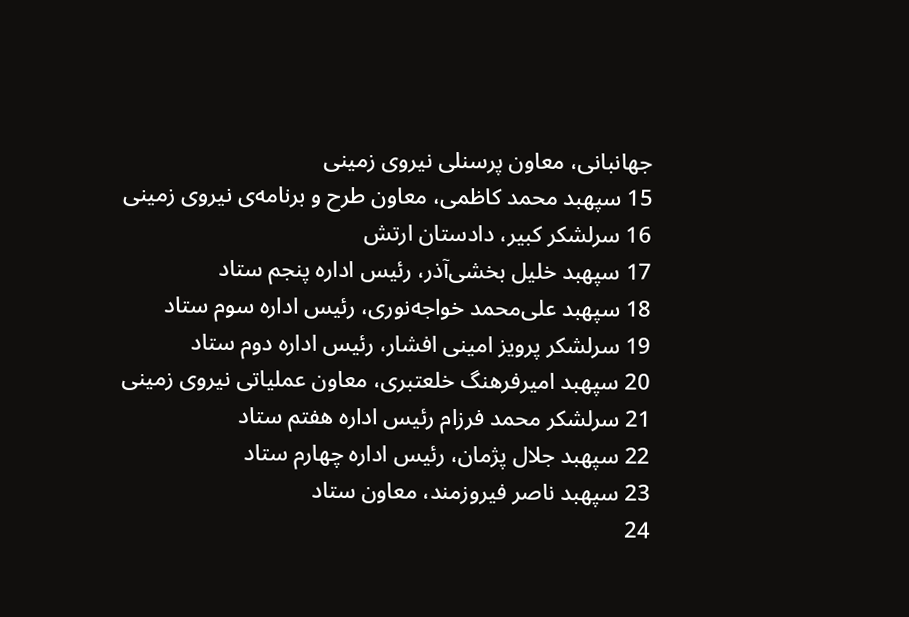جهانبانی‌، معاون‌ پرسنلی‌ نیروی‌ زمینی‌
15 سپهبد محمد كاظمی‌، معاون‌ طرح‌ و برنامه‌ی‌ نیروی‌ زمینی‌
16 سرلشكر كبیر، دادستان‌ ارتش‌
17 سپهبد خلیل‌ بخشی‌آذر، رئیس‌ اداره‌ پنجم‌ ستاد
18 سپهبد علی‌محمد خواجه‌نوری‌، رئیس‌ اداره‌ سوم‌ ستاد
19 سرلشكر پرویز امینی‌ افشار، رئیس‌ اداره‌ دوم‌ ستاد
20 سپهبد امیرفرهنگ‌ خلعتبری‌، معاون‌ عملیاتی‌ نیروی‌ زمینی‌
21 سرلشكر محمد فرزام‌ رئیس‌ اداره‌ هفتم‌ ستاد
22 سپهبد جلال‌ پژمان‌، رئیس‌ اداره‌ چهارم‌ ستاد
23 سپهبد ناصر فیروزمند، معاون‌ ستاد
24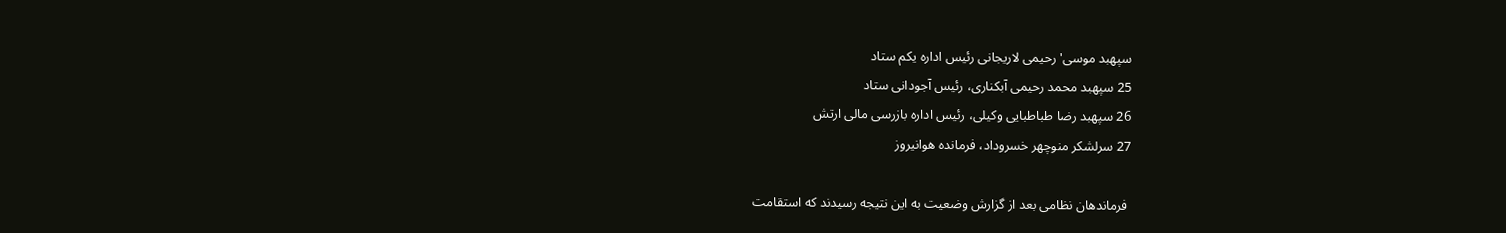سپهبد موسی‌' رحیمی‌ لاریجانی‌ رئیس‌ اداره‌ یكم‌ ستاد
25 سپهبد محمد رحیمی‌ آبكناری‌، رئیس‌ آجودانی‌ ستاد
26 سپهبد رضا طباطبایی‌ وكیلی‌، رئیس‌ اداره‌ بازرسی‌ مالی‌ ارتش‌
27 سرلشكر منوچهر خسروداد، فرمانده‌ هوانیروز

 فرماندهان‌ نظامی‌ بعد از گزارش‌ وضعیت‌ به‌ این‌ نتیجه‌ رسیدند كه‌ استقامت‌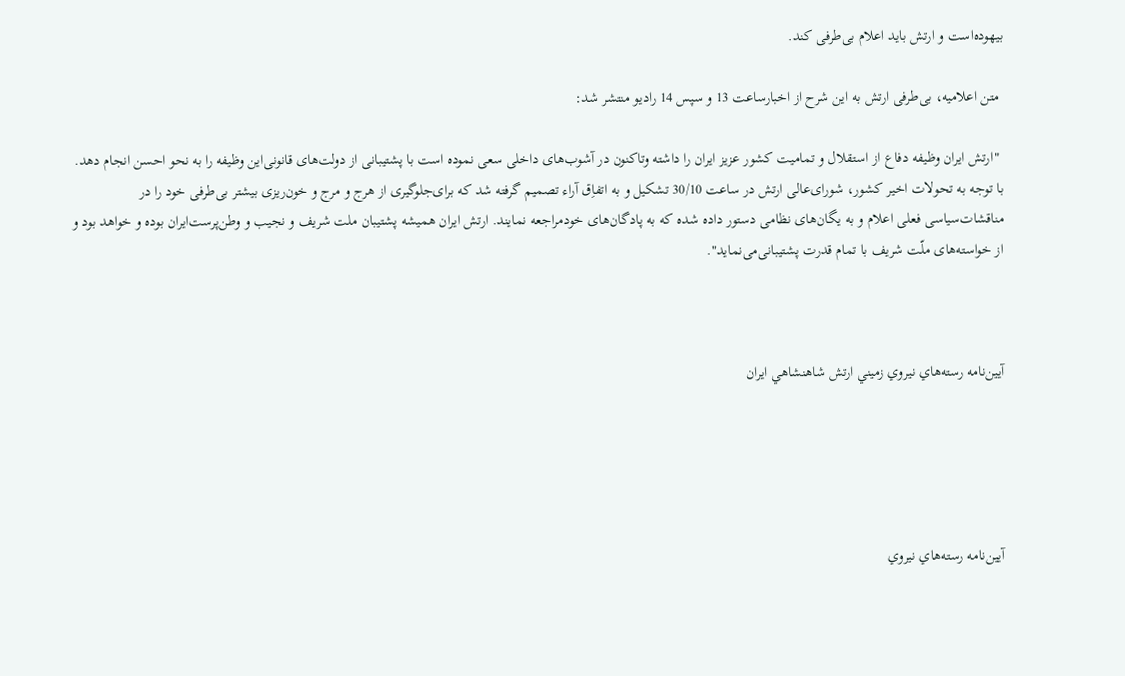بیهوده‌است‌ و ارتش‌ باید اعلام‌ بی‌طرفی‌ كند.

 متن‌ اعلامیه‌، بی‌طرفی‌ ارتش‌ به‌ این‌ شرح‌ از اخبارساعت‌ 13 و سپس‌ 14 رادیو منتشر شد:

 "ارتش‌ ایران‌ وظیفه‌‌ دفاع‌ از استقلال‌ و تمامیت‌ كشور عزیز ایران‌ را داشته‌ وتاكنون‌ در آشوب‌های‌ داخلی‌ سعی‌ نموده‌ است‌ با پشتیبانی‌ از دولت‌های‌ قانونی‌این‌ وظیفه‌ را به‌ نحو احسن‌ انجام‌ دهد. با توجه‌ به‌ تحولات‌ اخیر كشور، شورای‌عالی‌ ارتش‌ در ساعت‌ 30/10 تشكیل‌ و به‌ اتفاِق آراء تصمیم‌ گرفته‌ شد كه‌ برای‌جلوگیری‌ از هرج‌ و مرج‌ و خون‌ریزی‌ بیشتر بی‌طرفی‌ خود را در مناقشات‌سیاسی‌ فعلی‌ اعلام‌ و به‌ یگان‌های‌ نظامی‌ دستور داده‌ شده‌ كه‌ به‌ پادگان‌های‌ خودمراجعه‌ نمایند. ارتش‌ ایران‌ همیشه‌ پشتیبان‌ ملت‌ شریف‌ و نجیب‌ و وطن‌پرست‌ایران‌ بوده و خواهد بود و از خواسته‌های‌ ملّت‌ شریف‌ با تمام‌ قدرت‌ پشتیبانی‌می‌نماید".



آيين‌نامه رسته‌هاي نيروي زميني ارتش شاهنشاهي ايران





آيين‌نامه رسته‌هاي نيروي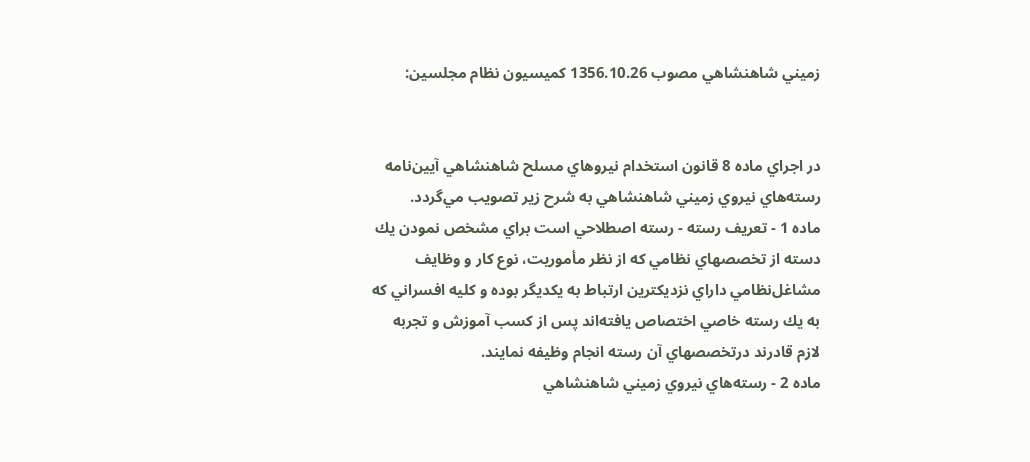زميني شاهنشاهي مصوب 1356.10.26 كميسيون نظام مجلسين:


در اجراي ماده 8 قانون استخدام نيروهاي مسلح شاهنشاهي آيين‌نامه رسته‌هاي نيروي زميني شاهنشاهي به شرح زير تصويب مي‌گردد.
ماده 1 - تعريف رسته - رسته اصطلاحي است براي مشخص نمودن يك دسته از تخصصهاي نظامي كه از نظر مأموريت، نوع كار و وظايف مشاغل‌نظامي داراي نزديكترين ارتباط به يكديگر بوده و كليه افسراني كه به يك رسته خاصي اختصاص يافته‌اند پس از كسب آموزش و تجربه لازم قادرند در‌تخصصهاي آن رسته انجام وظيفه نمايند.
ماده 2 - رسته‌هاي نيروي زميني شاهنشاهي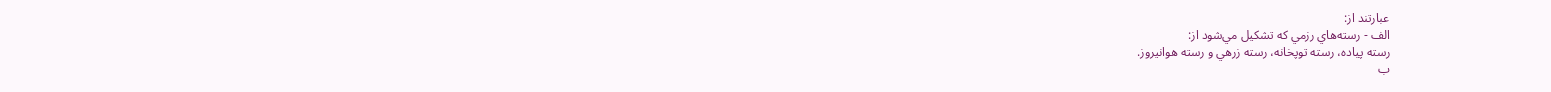عبارتند از:
الف - رسته‌هاي رزمي كه تشكيل مي‌شود از:
رسته پياده، رسته توپخانه، رسته زرهي و رسته هوانيروز.
ب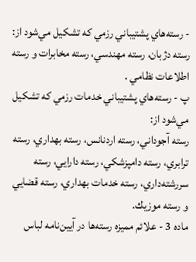- رسته‌هاي پشتيباني رزمي كه تشكيل مي‌شود از:
رسته دژبان، رسته مهندسي، رسته مخابرات و رسته اطلاعات نظامي .
پ - رسته‌هاي پشتيباني خدمات رزمي كه تشكيل مي‌شود از:
رسته آجوداني، رسته اردنانس، رسته بهداري، رسته ترابري، رسته دامپزشكي، رسته دارايي، رسته سررشته‌داري، رسته خدمات بهداري، رسته قضايي و ‌رسته موزيك.
ماده 3 - علائم مميزه رسته‌ها در آيين‌نامه لباس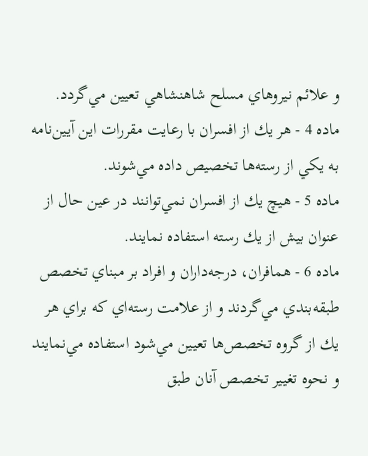و علائم نيروهاي مسلح شاهنشاهي تعيين مي‌گردد.
ماده 4 - هر يك از افسران با رعايت مقررات اين آيين‌نامه به يكي از رسته‌ها تخصيص داده مي‌شوند.
ماده 5 - هيچ يك از افسران نمي‌توانند در عين حال از عنوان بيش از يك رسته استفاده نمايند.
ماده 6 - همافران، درجه‌داران و افراد بر مبناي تخصص طبقه‌بندي مي‌گردند و از علامت رسته‌اي كه براي هر يك از گروه تخصص‌ها تعيين مي‌شود ‌استفاده مي‌نمايند و نحوه تغيير تخصص آنان طبق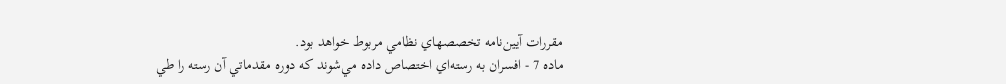مقررات آيين‌نامه تخصصهاي نظامي مربوط خواهد بود.
ماده 7 - افسران به رسته‌اي اختصاص داده مي‌شوند كه دوره مقدماتي آن رسته را طي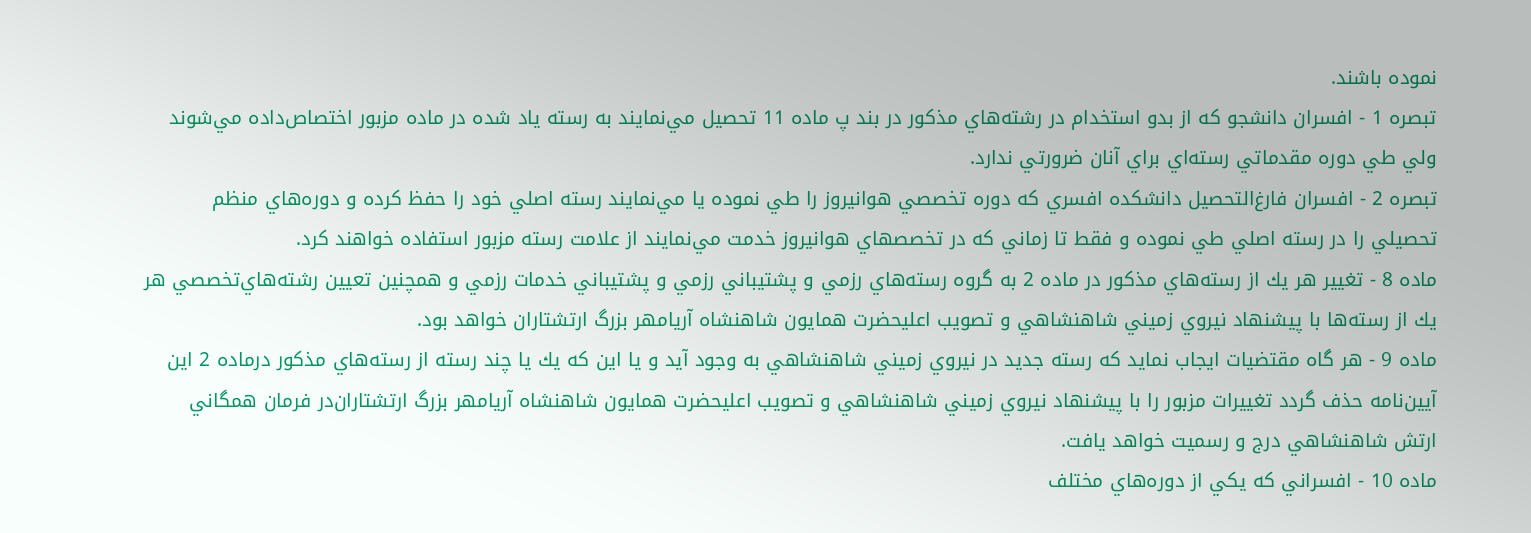نموده باشند.
تبصره 1 - افسران دانشجو كه از بدو استخدام در رشته‌هاي مذكور در بند پ ماده 11 تحصيل مي‌نمايند به رسته ياد شده در ماده مزبور اختصاص‌داده مي‌شوند ولي طي دوره مقدماتي رسته‌اي براي آنان ضرورتي ندارد.
تبصره 2 - افسران فارغ‌التحصيل دانشكده افسري كه دوره تخصصي هوانيروز را طي نموده يا مي‌نمايند رسته اصلي خود را حفظ كرده و دوره‌هاي‌ منظم تحصيلي را در رسته اصلي طي نموده و فقط تا زماني كه در تخصصهاي هوانيروز خدمت مي‌نمايند از علامت رسته مزبور استفاده خواهند كرد.
ماده 8 - تغيير هر يك از رسته‌هاي مذكور در ماده 2 به گروه رسته‌هاي رزمي و پشتيباني رزمي و پشتيباني خدمات رزمي و همچنين تعيين رشته‌هاي‌تخصصي هر يك از رسته‌ها با پيشنهاد نيروي زميني شاهنشاهي و تصويب اعليحضرت همايون شاهنشاه آريامهر بزرگ ارتشتاران خواهد بود.
ماده 9 - هر گاه مقتضيات ايجاب نمايد كه رسته جديد در نيروي زميني شاهنشاهي به وجود آيد و يا اين كه يك يا چند رسته از رسته‌هاي مذكور در‌ماده 2 اين آيين‌نامه حذف گردد تغييرات مزبور را با پيشنهاد نيروي زميني شاهنشاهي و تصويب اعليحضرت همايون شاهنشاه آريامهر بزرگ ارتشتاران‌در فرمان همگاني ارتش شاهنشاهي درج و رسميت خواهد يافت.
ماده 10 - افسراني كه يكي از دوره‌هاي مختلف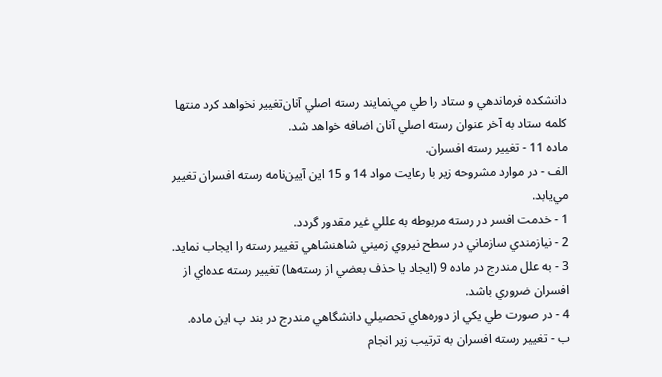دانشكده فرماندهي و ستاد را طي مي‌نمايند رسته اصلي آنان‌تغيير نخواهد كرد منتها كلمه ستاد به آخر عنوان رسته اصلي آنان اضافه خواهد شد.
ماده 11 - تغيير رسته افسران.
الف - در موارد مشروحه زير با رعايت مواد 14 و 15 اين آيين‌نامه رسته افسران تغيير مي‌يابد.
1 - خدمت افسر در رسته مربوطه به عللي غير مقدور گردد.
2 - نيازمندي سازماني در سطح نيروي زميني شاهنشاهي تغيير رسته را ايجاب نمايد.
3 - به علل مندرج در ماده 9 (ايجاد يا حذف بعضي از رسته‌ها) تغيير رسته عده‌اي از افسران ضروري باشد.
4 - در صورت طي يكي از دوره‌هاي تحصيلي دانشگاهي مندرج در بند پ اين ماده.
ب - تغيير رسته افسران به ترتيب زير انجام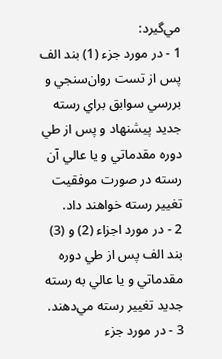مي‌گيرد:
1 - در مورد جزء (1) بند الف پس از تست روان‌سنجي و بررسي سوابق براي رسته جديد پيشنهاد و پس از طي دوره مقدماتي و يا عالي آن رسته در‌ صورت موفقيت تغيير رسته خواهند داد.
2 - در مورد اجزاء (2) و (3) بند الف پس از طي دوره مقدماتي و يا عالي به رسته جديد تغيير رسته مي‌دهند.
3 - در مورد جزء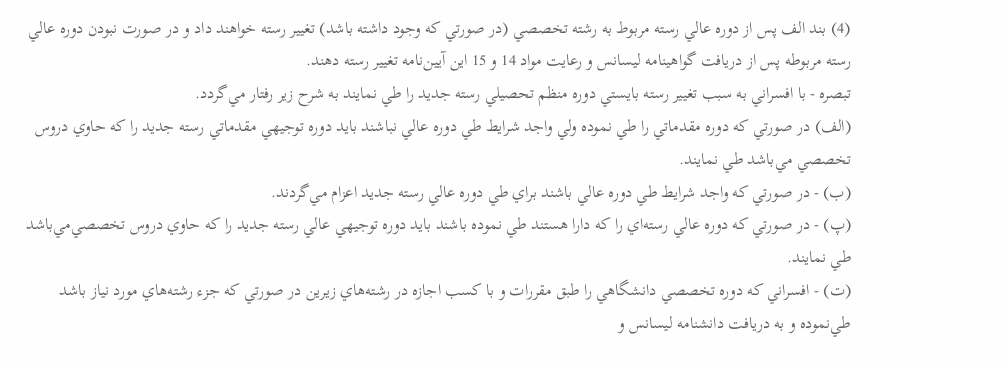(4) بند الف پس از دوره عالي رسته مربوط به رشته تخصصي (در صورتي كه وجود داشته باشد) تغيير رسته خواهند داد و در‌ صورت نبودن دوره عالي رسته مربوطه پس از دريافت گواهينامه ليسانس و رعايت مواد 14 و 15 اين آيين‌نامه تغيير رسته دهند.
تبصره - با افسراني به سبب تغيير رسته بايستي دوره منظم تحصيلي رسته جديد را طي نمايند به شرح زير رفتار مي‌گردد.
(الف) در صورتي كه دوره مقدماتي را طي نموده ولي واجد شرايط طي دوره عالي نباشند بايد دوره توجيهي مقدماتي رسته جديد را كه حاوي‌ دروس تخصصي مي‌باشد طي نمايند.
(ب) - در صورتي كه واجد شرايط طي دوره عالي باشند براي طي دوره عالي رسته جديد اعزام مي‌گردند.
(پ) - در صورتي كه دوره عالي رسته‌اي را كه دارا هستند طي نموده باشند بايد دوره توجيهي عالي رسته جديد را كه حاوي دروس تخصصي‌مي‌باشد طي نمايند.
(ت) - افسراني كه دوره تخصصي دانشگاهي را طبق مقررات و با كسب اجازه در رشته‌هاي زيرين در صورتي كه جزء رشته‌هاي مورد نياز باشد طي‌نموده و به دريافت دانشنامه ليسانس و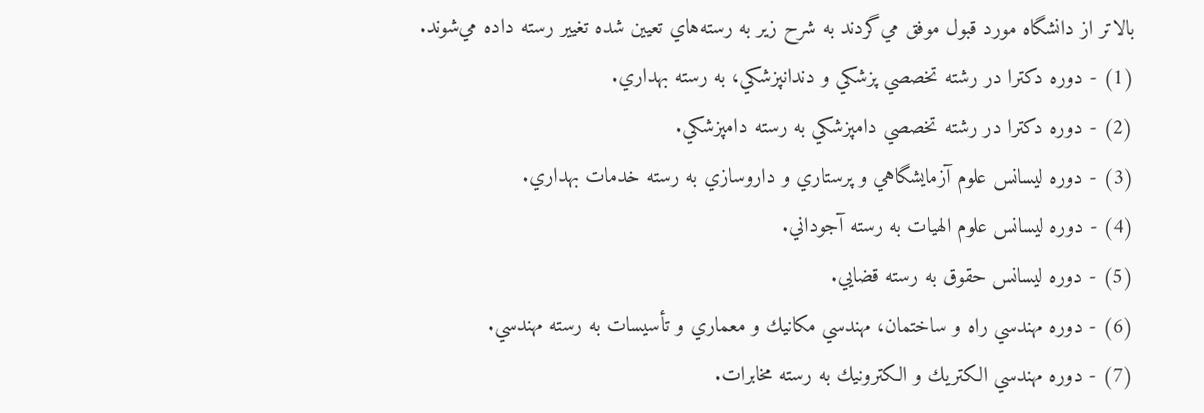بالاتر از دانشگاه مورد قبول موفق مي‌گردند به شرح زير به رسته‌هاي تعيين شده تغيير رسته داده مي‌شوند.
(1) - دوره دكترا در رشته تخصصي پزشكي و دندانپزشكي، به رسته بهداري.
(2) - دوره دكترا در رشته تخصصي دامپزشكي به رسته دامپزشكي.
(3) - دوره ليسانس علوم آزمايشگاهي و پرستاري و داروسازي به رسته خدمات بهداري.
(4) - دوره ليسانس علوم الهيات به رسته آجوداني.
(5) - دوره ليسانس حقوق به رسته قضايي.
(6) - دوره مهندسي راه و ساختمان، مهندسي مكانيك و معماري و تأسيسات به رسته مهندسي.
(7) - دوره مهندسي الكتريك و الكترونيك به رسته مخابرات.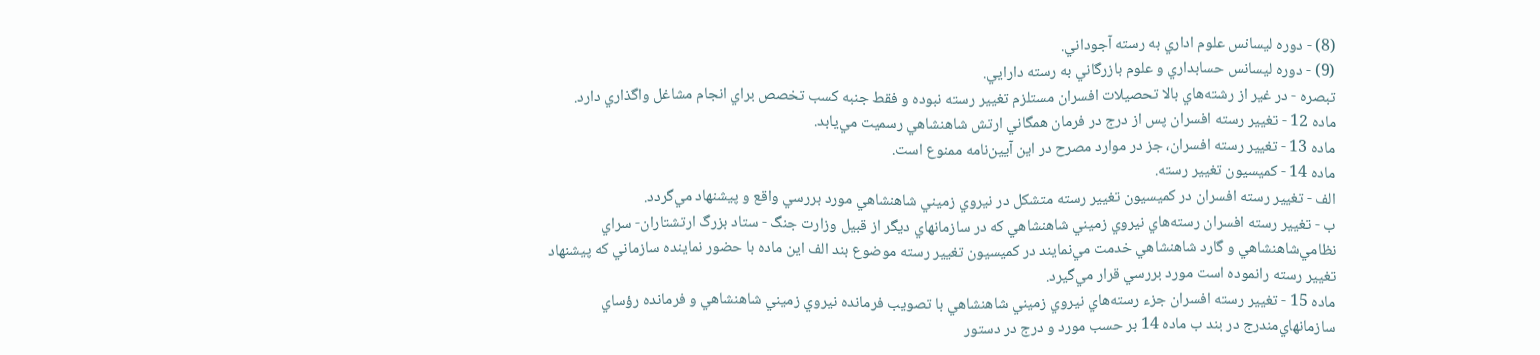(8) - دوره ليسانس علوم اداري به رسته آجوداني.
(9) - دوره ليسانس حسابداري و علوم بازرگاني به رسته دارايي.
تبصره - در غير از رشته‌هاي بالا تحصيلات افسران مستلزم تغيير رسته نبوده و فقط جنبه كسب تخصص براي انجام مشاغل واگذاري دارد.
ماده 12 - تغيير رسته افسران پس از درج در فرمان همگاني ارتش شاهنشاهي رسميت مي‌يابد.
ماده 13 - تغيير رسته افسران، جز در موارد مصرح در اين آيين‌نامه ممنوع است.
ماده 14 - كميسيون تغيير رسته.
الف - تغيير رسته افسران در كميسيون تغيير رسته متشكل در نيروي زميني شاهنشاهي مورد بررسي واقع و پيشنهاد مي‌گردد.
ب - تغيير رسته افسران رسته‌هاي نيروي زميني شاهنشاهي كه در سازمانهاي ديگر از قبيل وزارت جنگ - ستاد بزرگ ارتشتاران- سراي نظامي‌شاهنشاهي و گارد شاهنشاهي خدمت مي‌نمايند در كميسيون تغيير رسته موضوع بند الف اين ماده با حضور نماينده سازماني كه پيشنهاد تغيير رسته را‌نموده است مورد بررسي قرار مي‌گيرد.
ماده 15 - تغيير رسته افسران جزء رسته‌هاي نيروي زميني شاهنشاهي با تصويب فرمانده نيروي زميني شاهنشاهي و فرمانده رؤساي سازمانهاي‌مندرج در بند ب ماده 14 بر حسب مورد و درج در دستور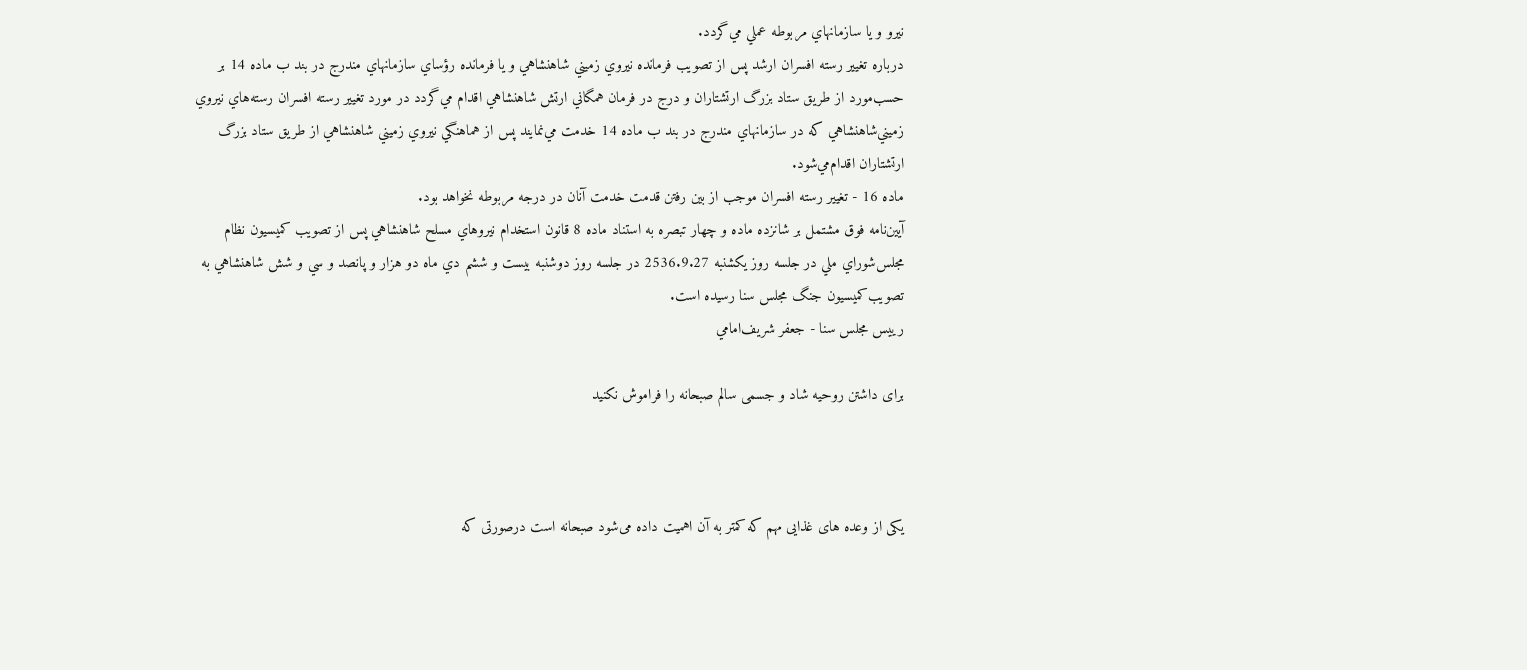نيرو و يا سازمانهاي مربوطه عملي مي‌گردد.
درباره تغيير رسته افسران ارشد پس از تصويب فرمانده نيروي زميني شاهنشاهي و يا فرمانده رؤساي سازمانهاي مندرج در بند ب ماده 14 بر حسب‌مورد از طريق ستاد بزرگ ارتشتاران و درج در فرمان همگاني ارتش شاهنشاهي اقدام مي‌گردد در مورد تغيير رسته افسران رسته‌هاي نيروي زميني‌شاهنشاهي كه در سازمانهاي مندرج در بند ب ماده 14 خدمت مي‌نمايند پس از هماهنگي نيروي زميني شاهنشاهي از طريق ستاد بزرگ ارتشتاران اقدام‌مي‌شود.
ماده 16 - تغيير رسته افسران موجب از بين رفتن قدمت خدمت آنان در درجه مربوطه نخواهد بود.
آيين‌نامه فوق مشتمل بر شانزده ماده و چهار تبصره به استناد ماده 8 قانون استخدام نيروهاي مسلح شاهنشاهي پس از تصويب كميسيون نظام مجلس‌شوراي ملي در جلسه روز يكشنبه 2536.9.27 در جلسه روز دوشنبه بيست و ششم دي ماه دو هزار و پانصد و سي و شش شاهنشاهي به تصويب‌كميسيون جنگ مجلس سنا رسيده است.
رييس مجلس سنا - جعفر شريف‌امامي

برای داشتن روحيه شاد و جسمی سالم صبحانه را فراموش نکنيد



یكی از وعده های غذایی مهم كه كمتر به آن اهمیت داده می‌شود صبحانه است درصورتی كه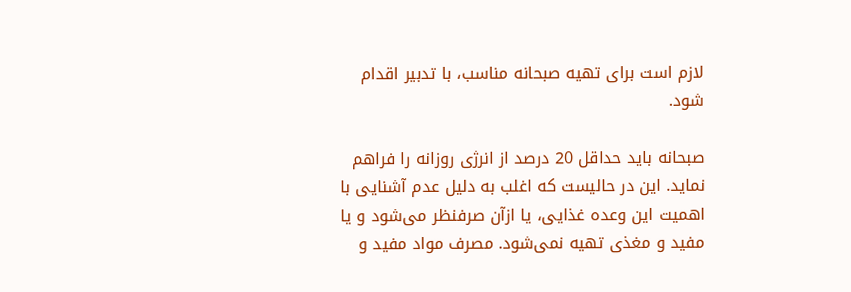لازم است برای تهیه صبحانه مناسب، با تدبیر اقدام شود.

صبحانه باید حداقل 20 درصد از انرژی روزانه را فراهم نماید. این در حالیست كه اغلب به دلیل عدم آشنایی با اهمیت این وعده غذایی، یا ازآن صرفنظر می‌شود و یا مفید و مغذی تهیه نمی‌شود. مصرف مواد مفید و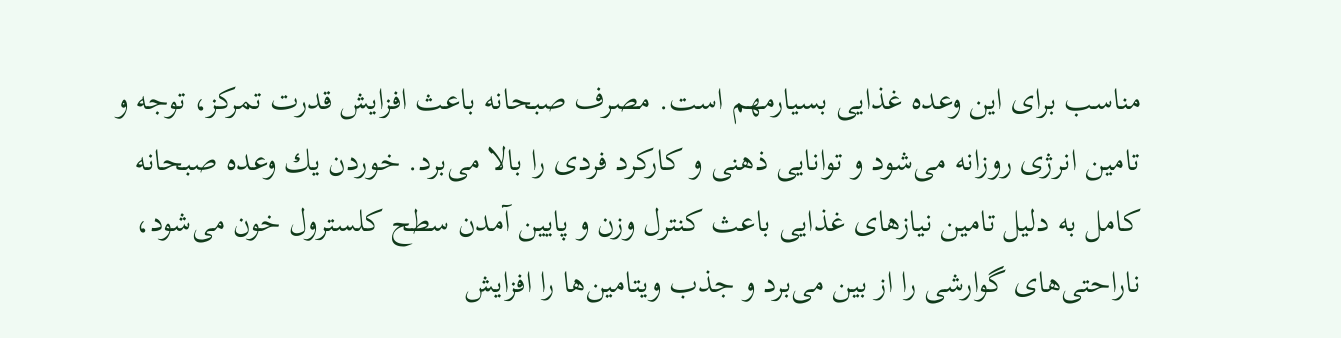مناسب برای این وعده غذایی بسیارمهم است. مصرف صبحانه باعث افزایش قدرت تمركز، توجه و تامین انرژی روزانه می‌شود و توانایی ذهنی و كاركرد فردی را بالا می‌برد. خوردن یك وعده صبحانه كامل به دلیل تامین نیازهای غذایی باعث كنترل وزن و پایین آمدن سطح كلسترول خون می‌شود، ناراحتی‌های گوارشی را از بین می‌برد و جذب ویتامین‌ها را افزایش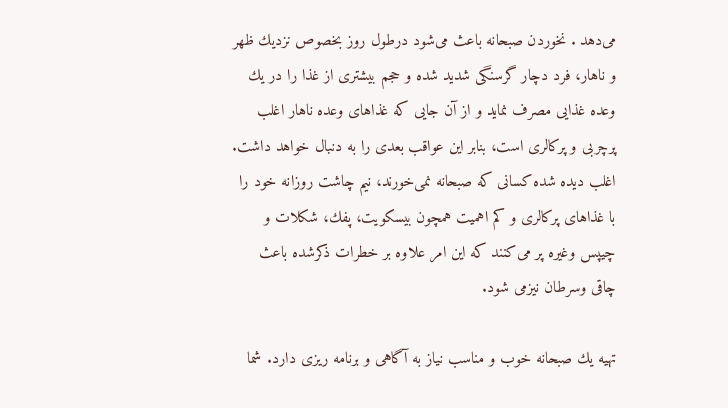می‌دهد . نخوردن صبحانه باعث می‌شود درطول روز بخصوص نزدیك ظهر و ناهار، فرد دچار گرسنگی شدید شده و حجم بیشتری از غذا را در یك وعده غذایی مصرف نماید و از آن جایی كه غذاهای وعده ناهار اغلب پرچربی و پركالری است، بنابر این عواقب بعدی را به دنبال خواهد داشت. اغلب دیده شده كسانی كه صبحانه نمی‌خورند، نیم چاشت روزانه خود را با غذاهای پركالری و كم اهمیت همچون بیسكویت، پفك، شكلات و چیپس وغیره پر می‌كنند كه این امر علاوه بر خطرات ذكرشده باعث چاقی وسرطان نیزمی شود.

تهیه یك صبحانه خوب و مناسب نیاز به آگاهی و برنامه ریزی دارد. شما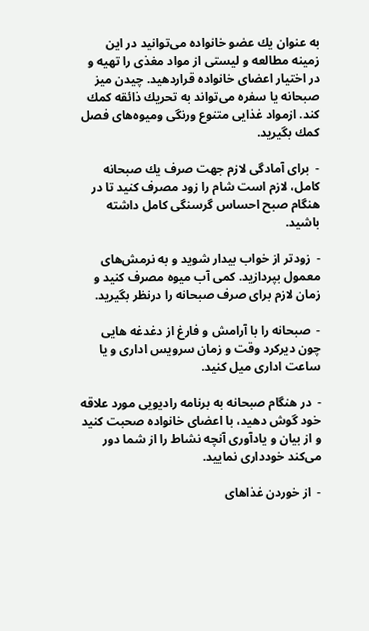به عنوان یك عضو خانواده می‌توانید در این زمینه مطالعه و لیستی از مواد مغذی را تهیه و در اختیار اعضای خانواده قراردهید. چیدن میز صبحانه یا سفره می‌تواند به تحریك ذائقه كمك كند. ازمواد غذایی متنوع ورنگی ومیوه‌های فصل كمك بگیرید.

-  برای آمادگی لازم جهت صرف یك صبحانه كامل، لازم است شام را زود مصرف كنید تا در هنگام صبح احساس گرسنگی كامل داشته باشید.

-  زودتر از خواب بیدار شوید و به نرمش‌های معمول بپردازید. كمی آب میوه مصرف كنید و زمان لازم برای صرف صبحانه را درنظر بگیرید.

-  صبحانه را با آرامش و فارغ از دغدغه هایی چون دیركرد وقت و زمان سرویس اداری و یا ساعت اداری میل كنید.

-  در هنگام صبحانه به برنامه رادیویی مورد علاقه خود گوش دهید، با اعضای خانواده صحبت كنید و از بیان و یادآوری آنچه نشاط را از شما دور می‌كند خودداری نمایید.

-  از خوردن غذاهای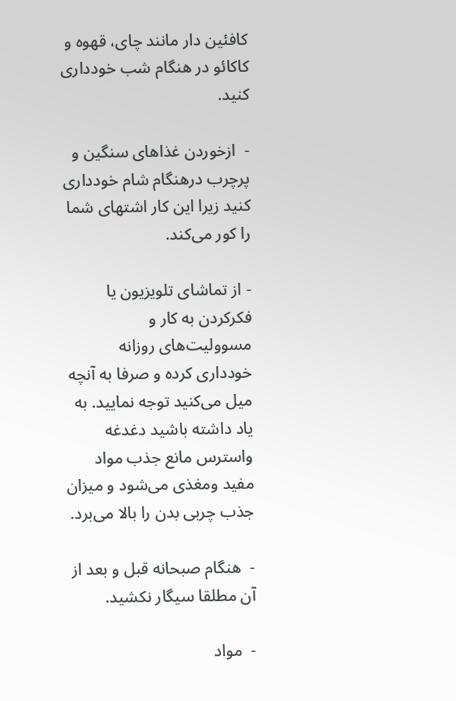كافئین دار مانند چای، قهوه و كاكائو در هنگام شب خودداری كنید.

-  ازخوردن غذاهای سنگین و پرچرب درهنگام شام خودداری كنید زیرا این كار اشتهای شما را كور می‌كند.

- از تماشای تلویزیون یا فكركردن به كار و مسوولیت‌های روزانه خودداری كرده و صرفا به آنچه میل می‌كنید توجه نمایید. به یاد داشته باشید دغدغه واسترس مانع جذب مواد مفید ومغذی می‌شود و میزان جذب چربی بدن را بالا می‌برد.

-  هنگام صبحانه قبل و بعد از آن مطلقا سیگار نكشید.

-  مواد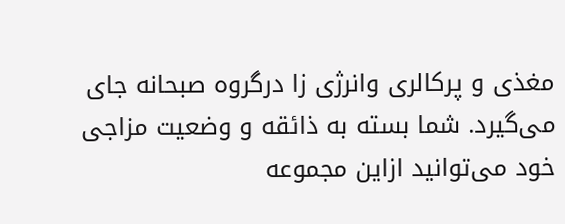مغذی و پركالری وانرژی زا درگروه صبحانه جای می‌گیرد. شما بسته به ذائقه و وضعیت مزاجی خود می‌توانید ازاین مجموعه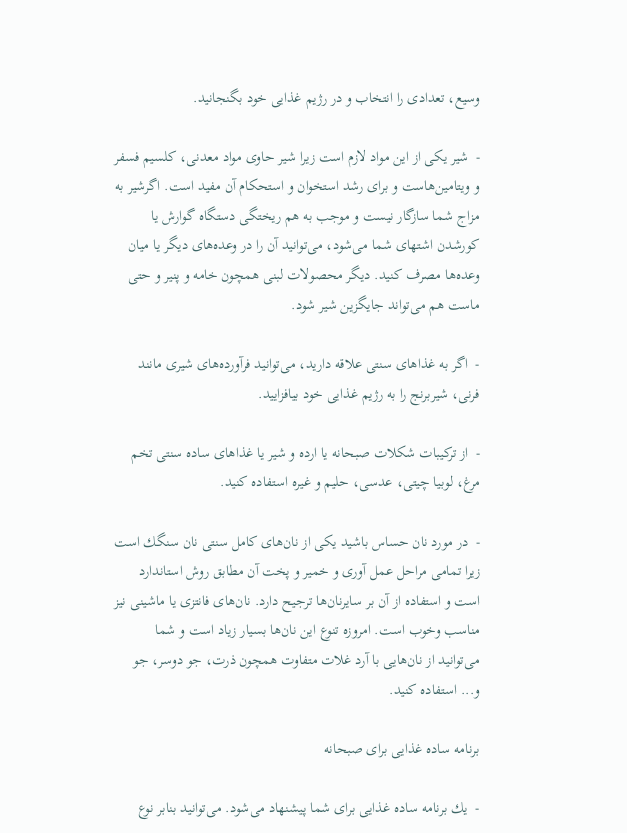وسیع، تعدادی را انتخاب و در رژیم غذایی خود بگنجانید.

-  شیر یكی از این مواد لازم است زیرا شیر حاوی مواد معدنی، كلسیم فسفر و ویتامین‌هاست و برای رشد استخوان و استحكام آن مفید است. اگرشیر به مزاج شما سازگار نیست و موجب به هم ریختگی دستگاه گوارش یا كورشدن اشتهای شما می‌شود، می‌توانید آن را در وعده‌های دیگر یا میان وعده‌ها مصرف كنید. دیگر محصولات لبنی همچون خامه و پنیر و حتی ماست هم می‌تواند جایگزین شیر شود.

-  اگر به غذاهای سنتی علاقه دارید، می‌توانید فرآورده‌های شیری مانند فرنی، شیربرنج را به رژیم غذایی خود بیافزایید.

-  از تركیبات شكلات صبحانه یا ارده و شیر یا غذاهای ساده سنتی تخم مرغ، لوبیا چیتی، عدسی، حلیم و غیره استفاده كنید.

-  در مورد نان حساس باشید یكی از نان‌های كامل سنتی نان سنگك است زیرا تمامی مراحل عمل آوری و خمیر و پخت آن مطابق روش استاندارد است و استفاده از آن بر سایرنان‌ها ترجیح دارد. نان‌های فانتزی یا ماشینی نیز مناسب وخوب است. امروزه تنوع این نان‌ها بسیار زیاد است و شما می‌توانید از نان‌هایی با آرد غلات متفاوت همچون ذرت، جو دوسر، جو و... استفاده كنید.

برنامه ساده غذایی برای صبحانه

-  یك برنامه ساده غذایی برای شما پیشنهاد می‌شود. می‌توانید بنابر نوع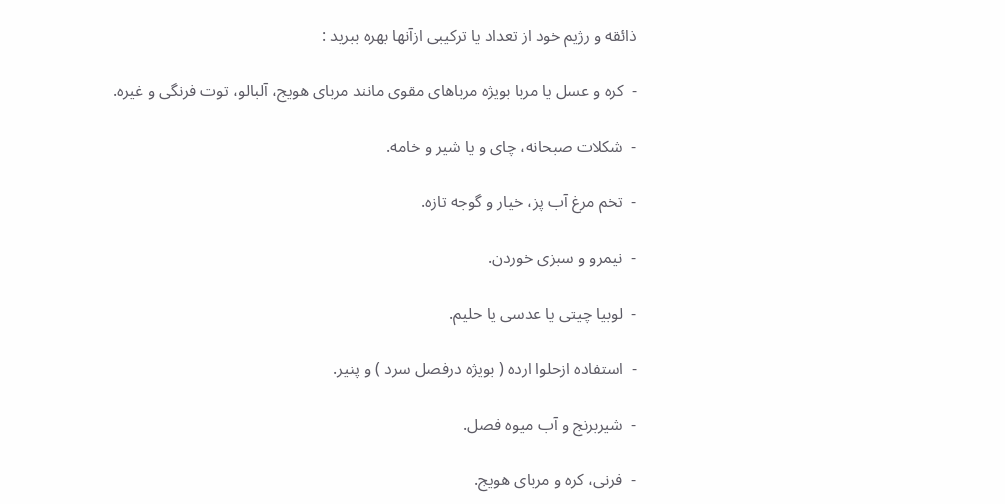ذائقه و رژیم خود از تعداد یا تركیبی ازآنها بهره ببرید :

-  كره و عسل یا مربا بویژه مرباهای مقوی مانند مربای هویج، آلبالو، توت فرنگی و غیره.

-  شكلات صبحانه، چای و یا شیر و خامه.

-  تخم مرغ آب پز، خیار و گوجه تازه.

-  نیمرو و سبزی خوردن.

-  لوبیا چیتی یا عدسی یا حلیم.

-  استفاده ازحلوا ارده ( بویژه درفصل سرد ) و پنیر.

-  شیربرنج و آب میوه فصل.

-  فرنی، كره و مربای هویج.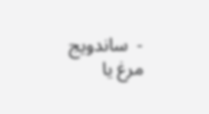-  ساندویج مرغ یا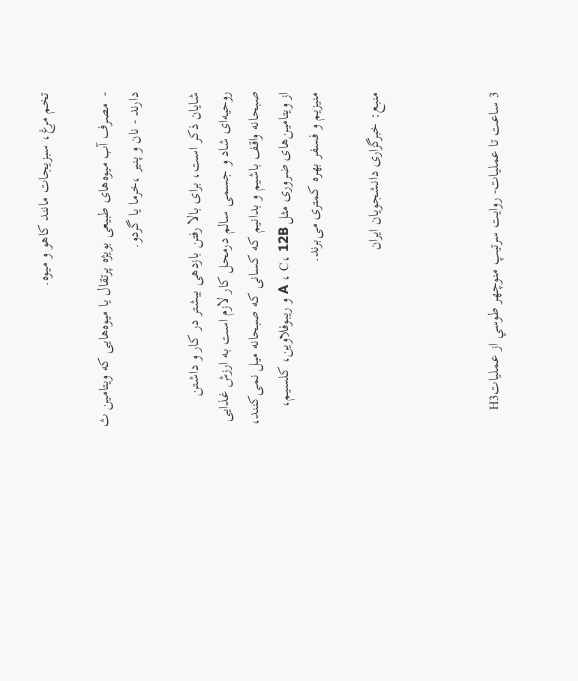تخم مرغ، سبزیجات مانند كاهو و میوه.

-  مصرف آب میوه‌های طبیعی بویژه پرتقال یا میوه‌هایی كه ویتامین ث دارند - نان و پنیر ،خرما یا گردو.

شایان ذکر است، برای بالا رفتن بازدهی بیشتر در كار و داشتن روحیه‌ای شاد و جسمی سالم درمحل كار لازم است به ارزش غذایی صبحانه واقف باشیم و بدانیم كه كسانی كه صبحانه میل نمی‌كنند، از ویتامین‌های ضروری مثل A ، C، 12B و ریبوفلاوین، كلسیم، منیزیم و فسفر بهره كمتری می‌برند.

منبع: خبرگزاری دانشجویان ایران



3 ساعت تا عمليات- روايت سرتيپ منوچهر طوسي از عملياتH3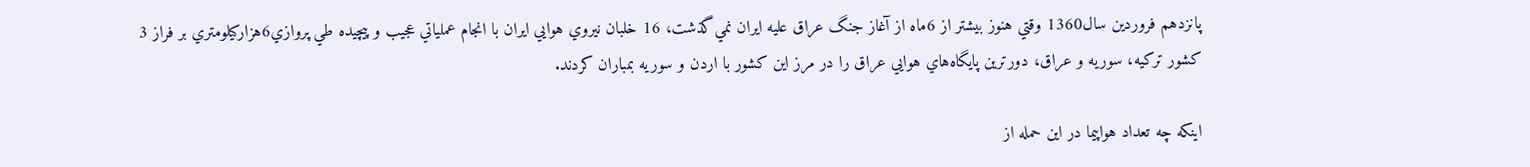پانزدهم فروردين سال1360 وقتي هنوز بيشتر از 6ماه از آغاز جنگ عراق عليه ايران نمي‌گذشت، 16 خلبان نيروي هوايي ايران با انجام عملياتي عجيب و پيچيده طي پروازي6هزاركيلومتري بر فراز 3 كشور تركيه، سوريه و عراق، دورترين پايگاه‌هاي هوايي عراق را در مرز اين كشور با اردن و سوريه بمباران كردند.

اينكه چه تعداد هواپيما در اين حمله از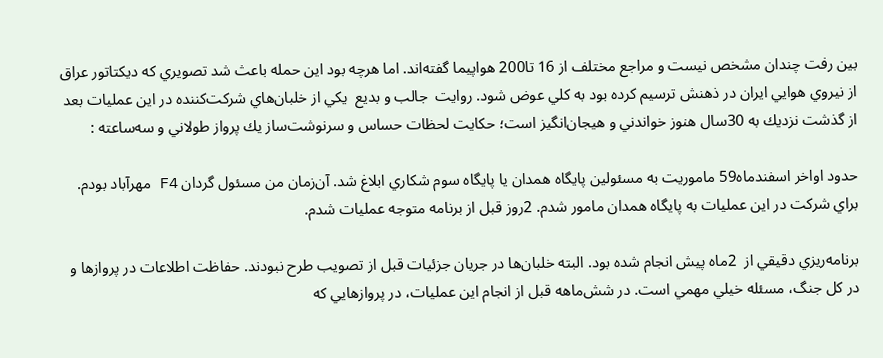بين رفت چندان مشخص نيست و مراجع مختلف از 16 تا200 هواپيما گفته‌اند. اما هرچه بود اين حمله باعث شد تصويري كه ديكتاتور عراق از نيروي هوايي ايران در ذهنش ترسيم كرده بود به كلي عوض شود. روايت  جالب و بديع  يكي از خلبان‌هاي شركت‌كننده در اين عمليات بعد از گذشت نزديك به 30سال هنوز خواندني و هيجان‌انگيز است؛ حكايت لحظات حساس و سرنوشت‌ساز يك پرواز طولاني و سه‌ساعته :

حدود اواخر اسفندماه59 ماموريت به مسئولين پايگاه همدان يا پايگاه سوم شكاري ابلاغ شد. آن‌زمان من مسئول گردان F4 مهرآباد بودم. براي شركت در اين عمليات به پايگاه همدان مامور شدم. 2روز قبل از برنامه متوجه عمليات شدم.

برنامه‌ريزي دقيقي از  2ماه پيش انجام شده بود. البته خلبان‌ها در جريان جزئيات قبل از تصويب طرح نبودند. حفاظت اطلاعات در پروازها و در كل جنگ، مسئله خيلي مهمي است. در شش‌ماهه قبل از انجام اين عمليات، در پروازهايي كه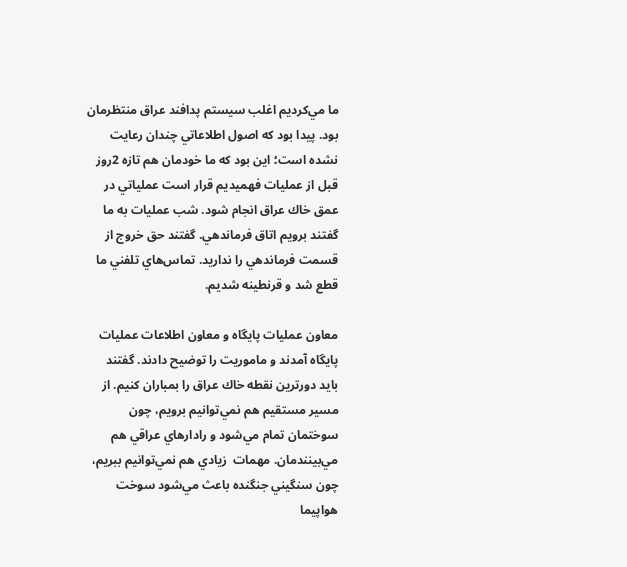ما مي‌كرديم اغلب سيستم پدافند عراق منتظرمان بود. پيدا بود كه اصول اطلاعاتي چندان رعايت نشده است؛ اين بود كه ما خودمان هم تازه 2روز قبل از عمليات فهميديم قرار است عملياتي در عمق خاك عراق انجام شود. شب عمليات به ما گفتند برويم اتاق فرماندهي. گفتند حق خروج از قسمت فرماندهي را نداريد. تماس‌هاي تلفني ما قطع شد و قرنطينه شديم.

معاون عمليات پايگاه و معاون اطلاعات عمليات پايگاه آمدند و ماموريت را توضيح دادند. گفتند بايد دورترين نقطه خاك عراق را بمباران كنيم. از مسير مستقيم هم نمي‌توانيم برويم، چون سوختمان تمام مي‌شود و رادارهاي عراقي هم مي‌بينندمان. مهمات  زيادي هم نمي‌توانيم ببريم، چون سنگيني جنگنده باعث مي‌شود سوخت هواپيما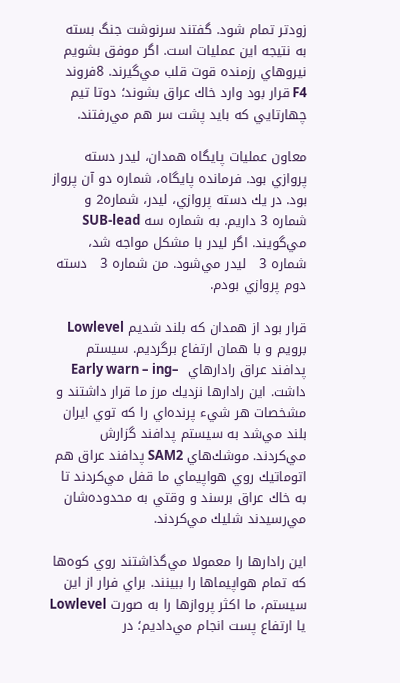زودتر تمام شود. گفتند سرنوشت جنگ بسته به نتيجه اين عمليات است. اگر موفق بشويم نيروهاي رزمنده قوت قلب مي‌گيرند. 8فروند F4 قرار بود وارد خاك عراق بشوند؛ دوتا تيم چهارتايي كه بايد پشت سر هم مي‌رفتند.

معاون عمليات پايگاه همدان، ليدر دسته پروازي بود. فرمانده پايگاه، شماره دو آن پرواز بود. در يك دسته پروازي، ليدر، شماره2 و شماره 3 داريم. به شماره سه SUB-lead مي‌گويند. اگر ليدر با مشكل مواجه شد، شماره 3   ليدر مي‌شود. من شماره 3   دسته دوم پروازي بودم.

قرار بود از همدان كه بلند شديم Lowlevel برويم و با همان ارتفاع برگرديم. سيستم پدافند عراق رادارهاي  –Early warn – ing داشت. اين رادارها نزديك مرز ما قرار داشتند و مشخصات هر شيء پرنده‌اي را كه توي ايران بلند مي‌شد به سيستم پدافند گزارش مي‌كردند. موشك‌هاي SAM2 پدافند عراق هم اتوماتيك روي هواپيماي ما قفل مي‌كردند تا به خاك عراق برسند و وقتي به محدوده‌شان مي‌رسيدند شليك مي‌كردند.

اين رادارها را معمولا مي‌گذاشتند روي كوه‌ها كه تمام هواپيماها را ببينند. براي فرار از اين سيستم، ما اكثر پروازها را به صورت Lowlevel يا ارتفاع پست انجام مي‌داديم؛ در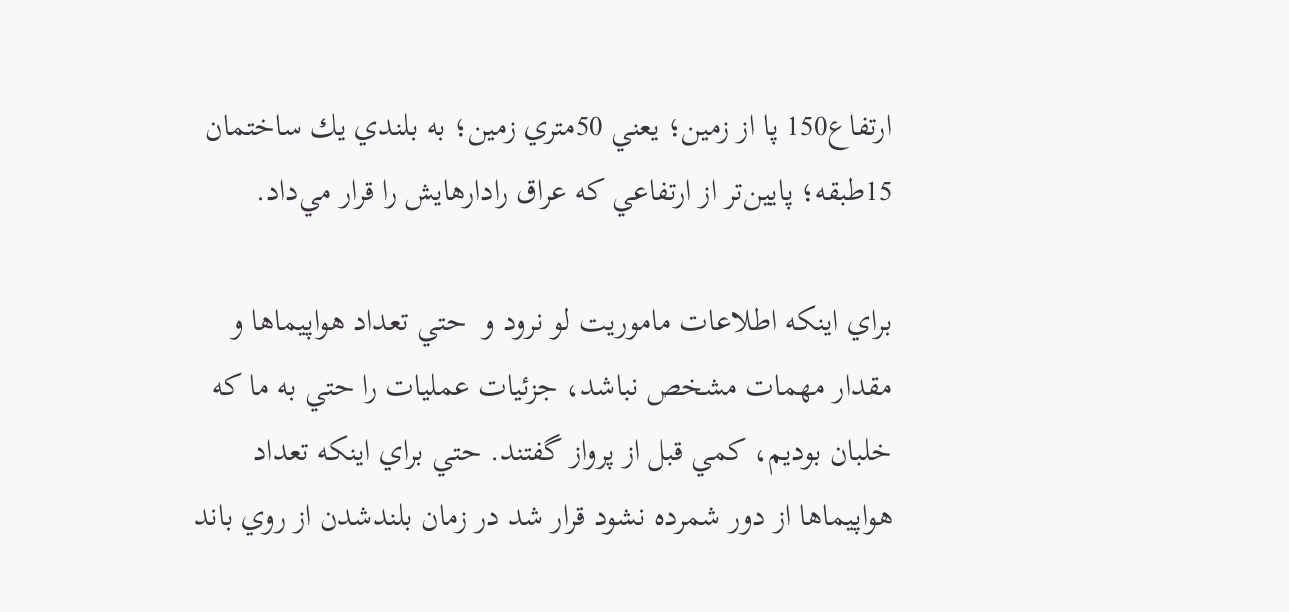ارتفاع150 پا از زمين؛ يعني 50متري زمين؛ به بلندي يك ساختمان 15طبقه؛ پايين‌تر از ارتفاعي كه عراق رادارهايش را قرار مي‌داد.

براي اينكه اطلاعات ماموريت لو نرود و  حتي تعداد هواپيماها و مقدار مهمات مشخص نباشد، جزئيات عمليات را حتي به ما كه خلبان بوديم، كمي قبل از پرواز گفتند. حتي براي اينكه تعداد هواپيماها از دور شمرده نشود قرار شد در زمان بلند‌شدن از روي باند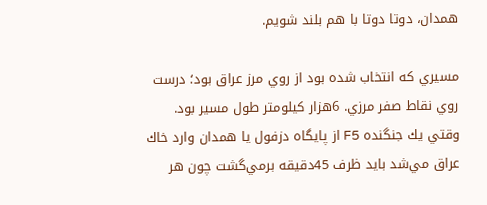همدان، دوتا دوتا با هم بلند شويم.

مسيري كه انتخاب شده بود از روي مرز عراق بود؛ درست روي نقاط صفر مرزي. 6هزار كيلومتر طول مسير بود. وقتي يك جنگنده F5 از پايگاه دزفول يا همدان وارد خاك عراق مي‌شد بايد ظرف 45دقيقه برمي‌گشت چون هر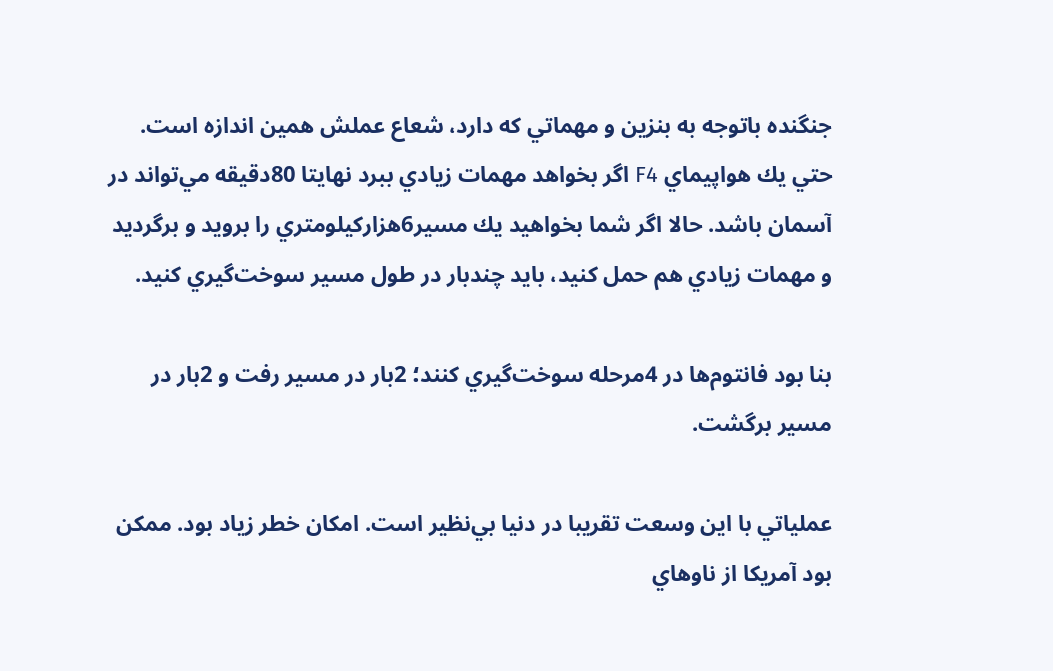جنگنده باتوجه به بنزين و مهماتي كه دارد، شعاع عملش همين اندازه است. حتي يك هواپيماي F4 اگر بخواهد مهمات زيادي ببرد نهايتا 80دقيقه مي‌تواند در آسمان باشد. حالا اگر شما بخواهيد يك مسير6هزاركيلومتري را برويد و برگرديد و مهمات زيادي هم حمل كنيد، بايد چندبار در طول مسير سوخت‌گيري كنيد.

بنا بود فانتوم‌ها در 4مرحله سوخت‌گيري كنند؛ 2بار در مسير رفت و 2بار در مسير برگشت.

عملياتي با اين وسعت تقريبا در دنيا بي‌نظير است. امكان خطر زياد بود. ممكن بود آمريكا از ناوهاي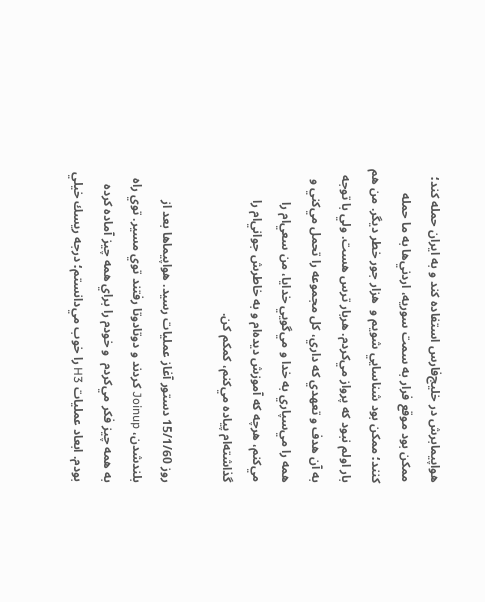هواپيمابرش در خليج‌فارس استفاده كند و به ايران حمله كند؛ ممكن بود موقع فرار به سمت سوريه، اردني‌ها به ما حمله كنند؛ ممكن بود شناسايي شويم و  هزار جور خطر ديگر. من هم بار اولم نبود كه پرواز مي‌كردم. هربار ترس هست. ولي با توجه به آن هدف و تعهدي كه داري، كل مجموعه را تحمل مي‌كني و همه را مي‌سپاري به خدا و مي‌گويي خدايا، من سعي‌ام را مي‌كنم، هرچه كه آموزش ديده‌ام و به خاطرش جواني‌ام را گذاشته‌ام پياده مي‌كنم، كمكم كن.

روز 15/1/60 دستور آغاز عمليات رسيد. هواپيماها بعد از بلندشدن، Joinup كردند و دوتادوتا رفتند توي مسير. توي راه به همه چيز فكر مي‌كردم  و خودم را براي همه چيز آماده كرده بودم. ابعاد عمليات H3 را خوب مي‌دانستم؛ درجه ريسك خيلي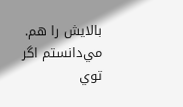بالايش را هم. مي‌دانستم اگر توي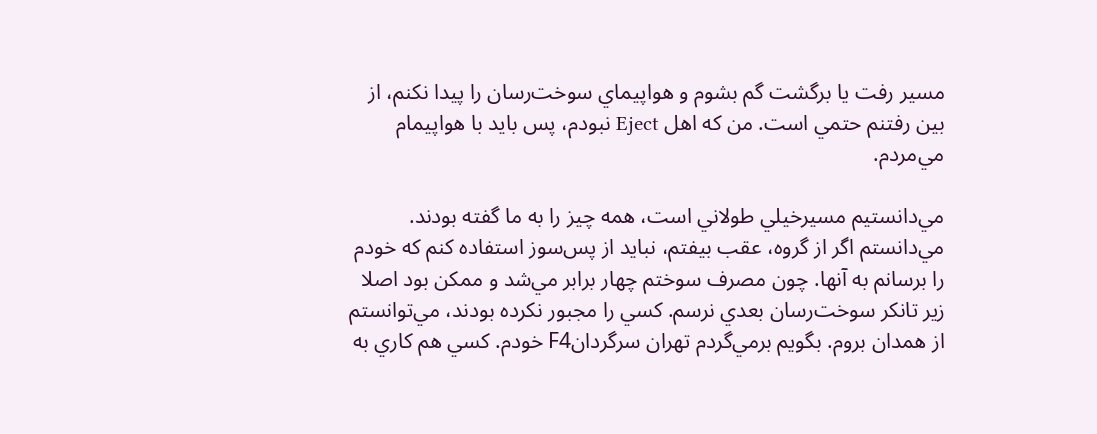مسير رفت يا برگشت گم بشوم و هواپيماي سوخت‌رسان را پيدا نكنم، از بين رفتنم حتمي است. من كه اهل Eject نبودم، پس بايد با هواپيمام مي‌مردم.

مي‌دانستيم مسيرخيلي طولاني است، همه چيز را به ما گفته بودند. مي‌دانستم اگر از گروه، عقب بيفتم، نبايد از پس‌سوز استفاده كنم كه خودم را برسانم به آنها. چون مصرف سوختم چهار برابر مي‌شد و ممكن بود اصلا زير تانكر سوخت‌رسان بعدي نرسم. كسي را مجبور نكرده بودند، مي‌توانستم از همدان بروم. بگويم برمي‌گردم تهران سرگردانF4 خودم. كسي هم كاري به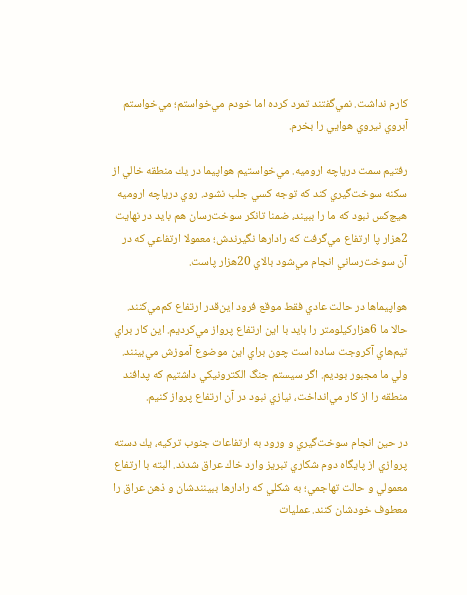كارم نداشت. نمي‌گفتند تمرد كرده اما خودم مي‌خواستم؛ مي‌خواستم آبروي نيروي هوايي را بخرم.

رفتيم سمت درياچه اروميه. مي‌خواستيم هواپيما در يك منطقه خالي از سكنه سوخت‌گيري كند كه توجه كسي جلب نشود. روي درياچه اروميه هيچ‌كس نبود كه ما را ببيند، ضمنا تانكر سوخت‌رسان هم بايد در نهايت 2هزار پا ارتفاع مي‌گرفت كه رادارها نگيرندش؛ معمولا ارتفاعي كه در آن سوخت‌رساني انجام مي‌شود بالاي 20هزار پاست.

هواپيماها در حالت عادي فقط موقع فرود اين‌قدر ارتفاع كم‌مي‌كنند. حالا ما 6هزاركيلومتر را بايد با اين ارتفاع پرواز مي‌كرديم. اين كار براي تيم‌هاي آكروجت ساده است چون براي اين موضوع آموزش مي‌بينند. ولي ما مجبور بوديم. اگر سيستم جنگ الكترونيكي داشتيم كه پدافند منطقه را از كار مي‌انداخت، نيازي نبود در آن ارتفاع پرواز كنيم.

در حين انجام سوخت‌گيري و ورود به ارتفاعات جنوب تركيه، يك دسته پروازي از پايگاه دوم شكاري تبريز وارد خاك عراق شدند. البته با ارتفاع معمولي و حالت تهاجمي؛ به شكلي كه رادارها ببينندشان و ذهن عراق را معطوف خودشان كنند. عمليات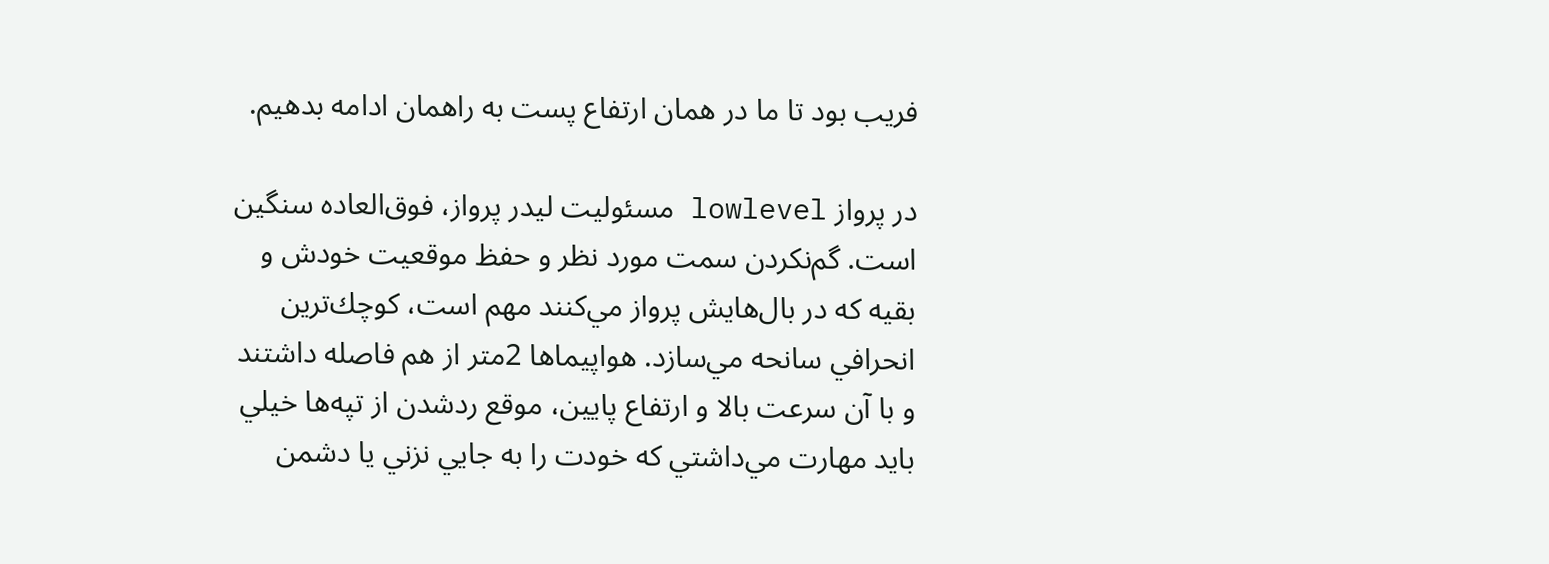فريب بود تا ما در همان ارتفاع پست به راهمان ادامه بدهيم.

در پرواز lowlevel مسئوليت ليدر پرواز، فوق‌العاده سنگين است. گم‌نكردن سمت مورد نظر و حفظ موقعيت خودش و بقيه كه در بال‌هايش پرواز مي‌كنند مهم است، كوچك‌ترين انحرافي سانحه مي‌سازد. هواپيماها 2متر از هم فاصله داشتند و با آن سرعت بالا و ارتفاع پايين، موقع ردشدن از تپه‌ها خيلي‌ بايد مهارت مي‌داشتي كه خودت را به جايي نزني يا دشمن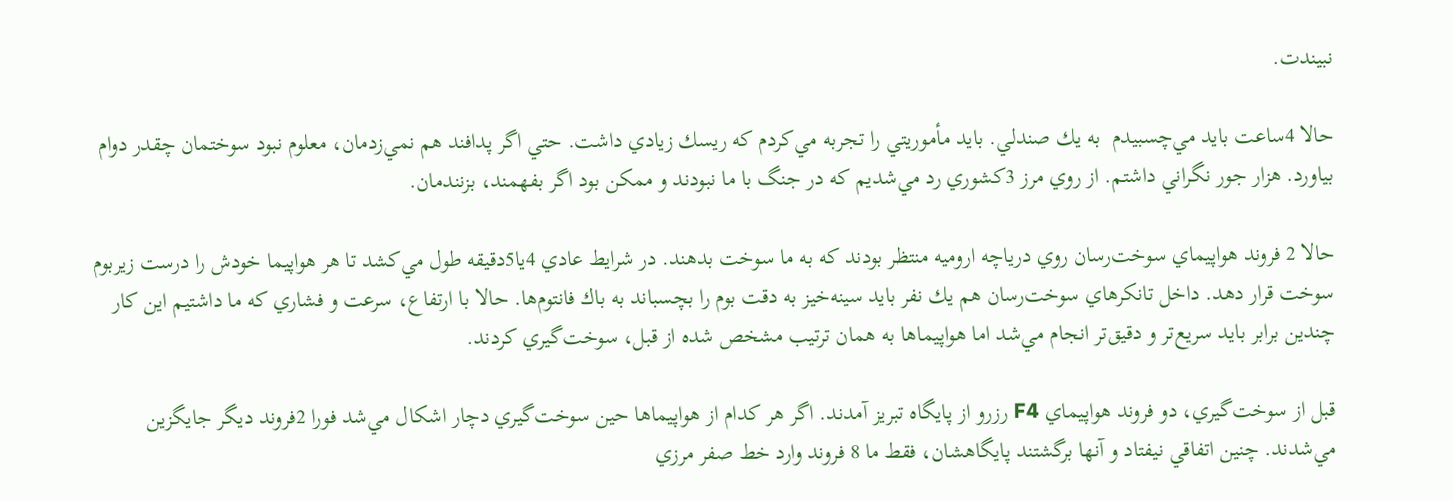نبيندت.

حالا 4ساعت بايد مي‌چسبيدم  به يك صندلي. بايد مأموريتي را تجربه مي‌كردم كه ريسك زيادي داشت. حتي اگر پدافند هم نمي‌زدمان، معلوم نبود سوختمان چقدر دوام بياورد. هزار جور نگراني داشتم. از روي مرز 3كشوري رد مي‌شديم كه در جنگ با ما نبودند و ممكن بود اگر بفهمند، بزنندمان.

حالا 2 فروند هواپيماي سوخت‌رسان روي درياچه اروميه منتظر بودند كه به ما سوخت بدهند. در شرايط عادي 4يا5دقيقه طول مي‌كشد تا هر هواپيما خودش را درست زيربوم سوخت قرار دهد. داخل تانكرهاي سوخت‌رسان هم يك نفر بايد سينه‌خيز به دقت بوم را بچسباند به باك فانتوم‌ها. حالا با ارتفاع، سرعت و فشاري كه ما داشتيم اين كار چندين برابر بايد سريع‌تر و دقيق‌تر انجام مي‌شد اما هواپيماها به همان ترتيب مشخص شده از قبل، سوخت‌گيري‌ كردند.

قبل از سوخت‌گيري، دو فروند هواپيماي F4 رزرو از پايگاه تبريز آمدند. اگر هر كدام از هواپيماها حين سوخت‌گيري دچار اشكال مي‌شد فورا 2فروند ديگر جايگزين مي‌شدند. چنين اتفاقي نيفتاد و آنها برگشتند پايگاهشان، فقط ما 8 فروند وارد خط صفر مرزي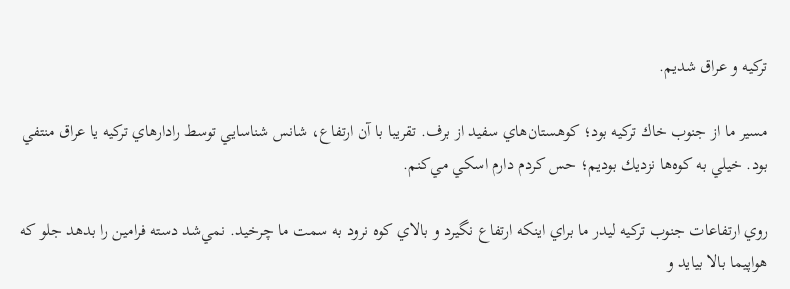تركيه و عراق شديم.

مسير ما از جنوب خاك تركيه بود؛ كوهستان‌هاي سفيد از برف. تقريبا با آن ارتفاع، شانس شناسايي توسط رادارهاي تركيه يا عراق منتفي بود. خيلي به كوه‌ها نزديك بوديم؛ حس كردم دارم اسكي مي‌كنم.

روي ارتفاعات جنوب تركيه ليدر ما براي اينكه ارتفاع نگيرد و بالاي كوه نرود به سمت ما چرخيد. نمي‌شد دسته فرامين را بدهد جلو كه هواپيما بالا بيايد و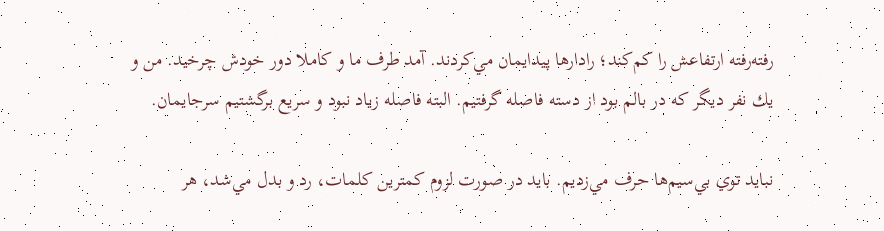رفته‌رفته ارتفاعش را كم‌كند؛ رادارها پيدايمان مي‌كردند. آمد طرف ما و كاملا دور خودش چرخيد. من و يك نفر ديگر كه در بالم بود از دسته فاصله گرفتيم. البته فاصله زياد نبود و سريع برگشتيم سرجايمان.

نبايد توي بي‌سيم‌ها حرف مي‌زديم. بايد در صورت لزوم كمترين كلمات، رد و بدل مي‌شد، هر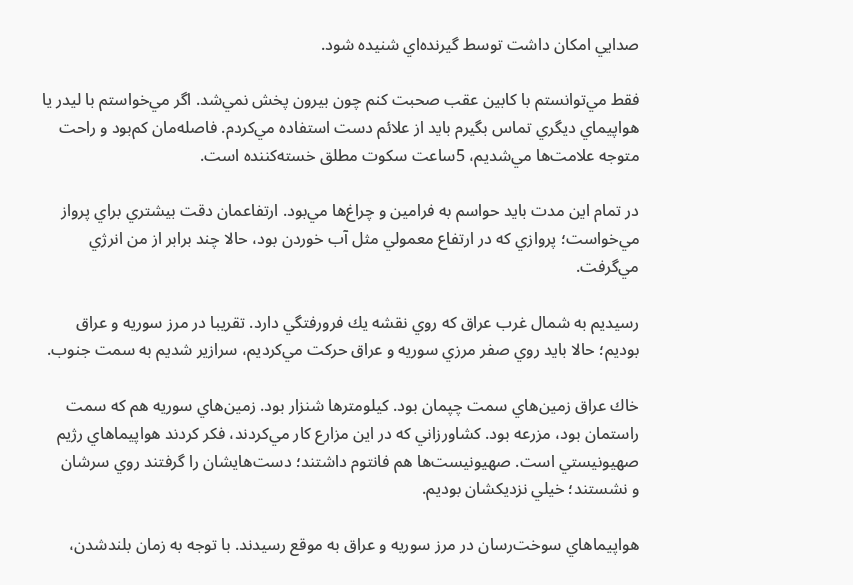صدايي امكان داشت توسط گيرنده‌اي شنيده شود.

فقط مي‌توانستم با كابين عقب صحبت كنم چون بيرون پخش نمي‌شد. اگر مي‌خواستم با ليدر يا هواپيماي ديگري تماس بگيرم بايد از علائم دست استفاده مي‌كردم. فاصله‌مان كم‌بود و راحت متوجه علامت‌ها مي‌شديم، 5ساعت سكوت مطلق خسته‌كننده است.

در تمام اين مدت بايد حواسم به فرامين و چراغ‌ها مي‌بود. ارتفاعمان دقت بيشتري براي پرواز مي‌خواست؛ پروازي كه در ارتفاع معمولي مثل آب‌ خوردن بود، حالا چند برابر از من انرژي مي‌گرفت.

رسيديم به شمال غرب عراق كه روي نقشه يك فرورفتگي دارد. تقريبا در مرز سوريه و عراق بوديم؛ حالا بايد روي صفر مرزي سوريه و عراق حركت مي‌كرديم، سرازير شديم به سمت جنوب.

خاك عراق زمين‌هاي سمت چپمان بود. كيلومترها شنزار بود. زمين‌هاي سوريه هم كه سمت راستمان بود، مزرعه بود. كشاورزاني كه در اين مزارع كار مي‌كردند، فكر كردند هواپيماهاي رژيم صهيونيستي است. صهيونيست‌ها هم فانتوم داشتند؛ دست‌هايشان را‌ گرفتند روي سرشان و ‌‌نشستند؛ خيلي نزديكشان بوديم.

هواپيماهاي سوخت‌رسان در مرز سوريه و عراق به موقع رسيدند. با توجه به زمان بلندشدن،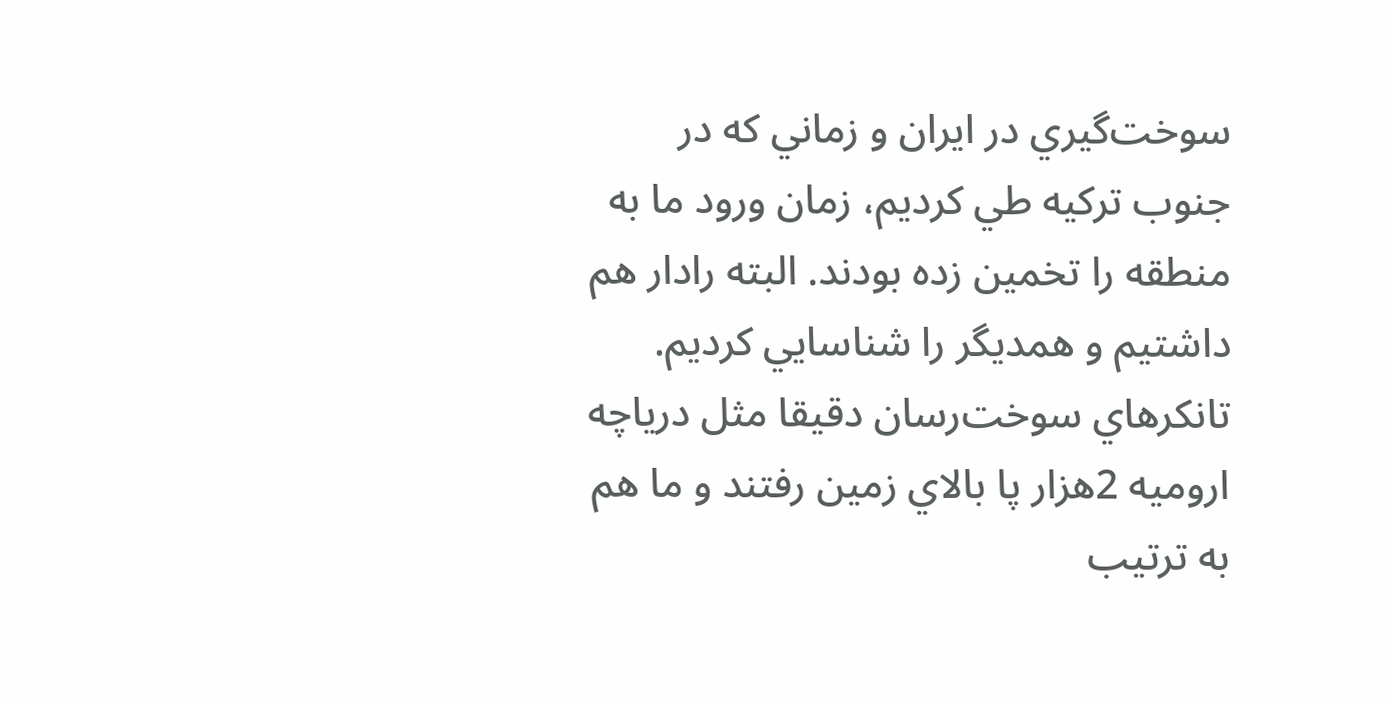سوخت‌گيري در ايران و زماني كه در جنوب تركيه طي كرديم، زمان ورود ما به منطقه را تخمين زده بودند. البته رادار هم داشتيم و همديگر را شناسايي كرديم. تانكرهاي سوخت‌رسان دقيقا مثل درياچه اروميه 2هزار پا بالاي زمين رفتند و ما هم به ترتيب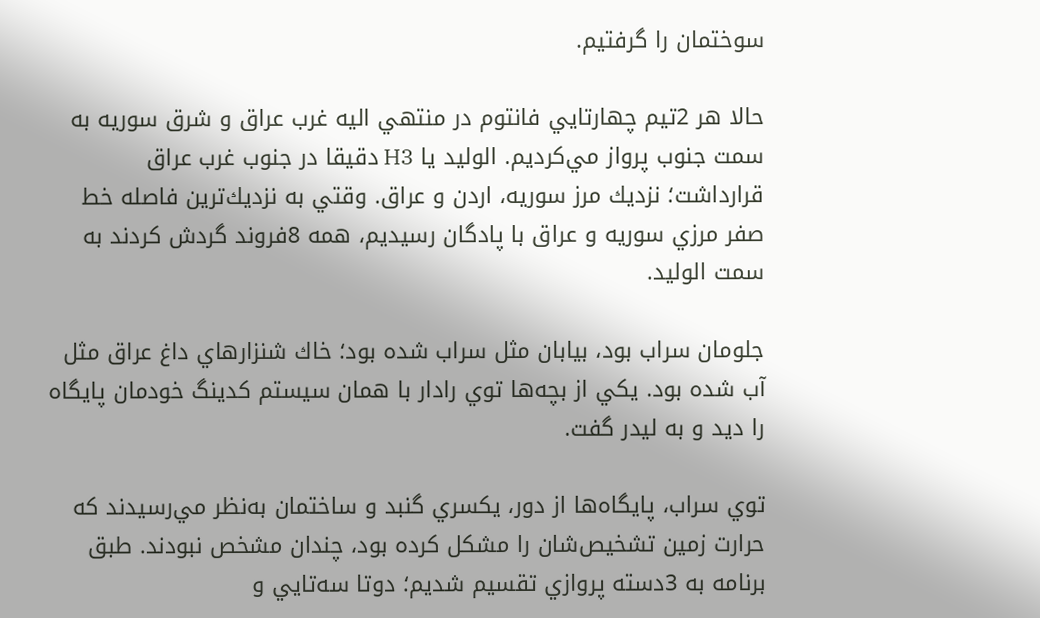سوختمان را گرفتيم.

حالا هر 2تيم چهارتايي فانتوم در منتهي اليه غرب عراق و شرق سوريه به سمت جنوب پرواز مي‌كرديم. الوليد يا H3 دقيقا در جنوب غرب عراق قرارداشت؛ نزديك مرز سوريه، اردن و عراق. وقتي به نزديك‌ترين فاصله خط صفر مرزي سوريه و عراق با پادگان رسيديم، همه 8فروند گردش كردند به سمت الوليد.

جلومان سراب بود، بيابان مثل سراب شده بود؛ خاك شنزارهاي داغ عراق مثل آب شده بود. يكي از بچه‌ها توي رادار با همان سيستم كدينگ خودمان پايگاه را ديد و به ليدر گفت.

توي سراب، پايگاه‌ها از دور، يكسري گنبد و ساختمان به‌نظر مي‌رسيدند كه حرارت زمين تشخيص‌شان را مشكل كرده بود، چندان مشخص نبودند. طبق برنامه به 3دسته پروازي تقسيم شديم؛ دوتا سه‌تايي و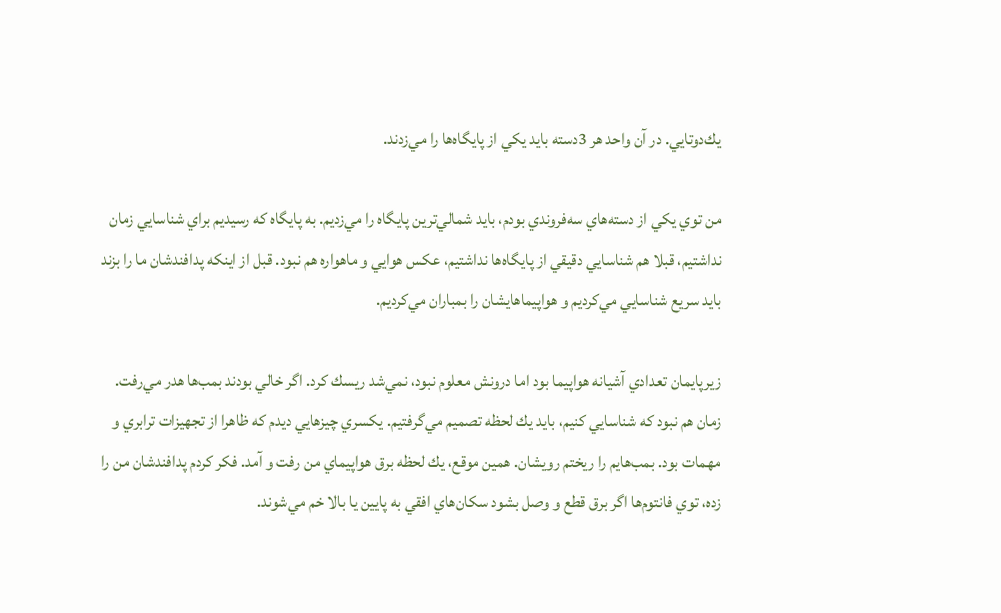يك‌دوتايي. در آن واحد هر 3دسته بايد يكي از پايگاه‌ها را مي‌زدند.

من توي يكي از دسته‌هاي سه‌فروندي بودم، بايد شمالي‌ترين پايگاه را مي‌زديم. به پايگاه كه رسيديم براي شناسايي زمان نداشتيم، قبلا هم شناسايي دقيقي از پايگاه‌ها نداشتيم، عكس هوايي و ماهواره هم نبود. قبل از اينكه پدافندشان ما را بزند بايد سريع شناسايي مي‌كرديم و هواپيماهايشان را بمباران مي‌كرديم.

زيرپايمان تعدادي آشيانه هواپيما بود اما درونش معلوم نبود، نمي‌شد ريسك كرد. اگر خالي بودند بمب‌ها هدر مي‌رفت. زمان هم نبود كه شناسايي كنيم، بايد يك لحظه تصميم مي‌گرفتيم. يكسري چيزهايي ديدم كه ظاهرا از تجهيزات ترابري و مهمات بود. بمب‌هايم را ريختم رويشان. همين موقع، يك لحظه برق هواپيماي من رفت و آمد. فكر كردم پدافندشان من را زده، توي فانتوم‌ها اگر برق قطع و وصل بشود سكان‌هاي افقي به پايين يا بالا خم مي‌شوند.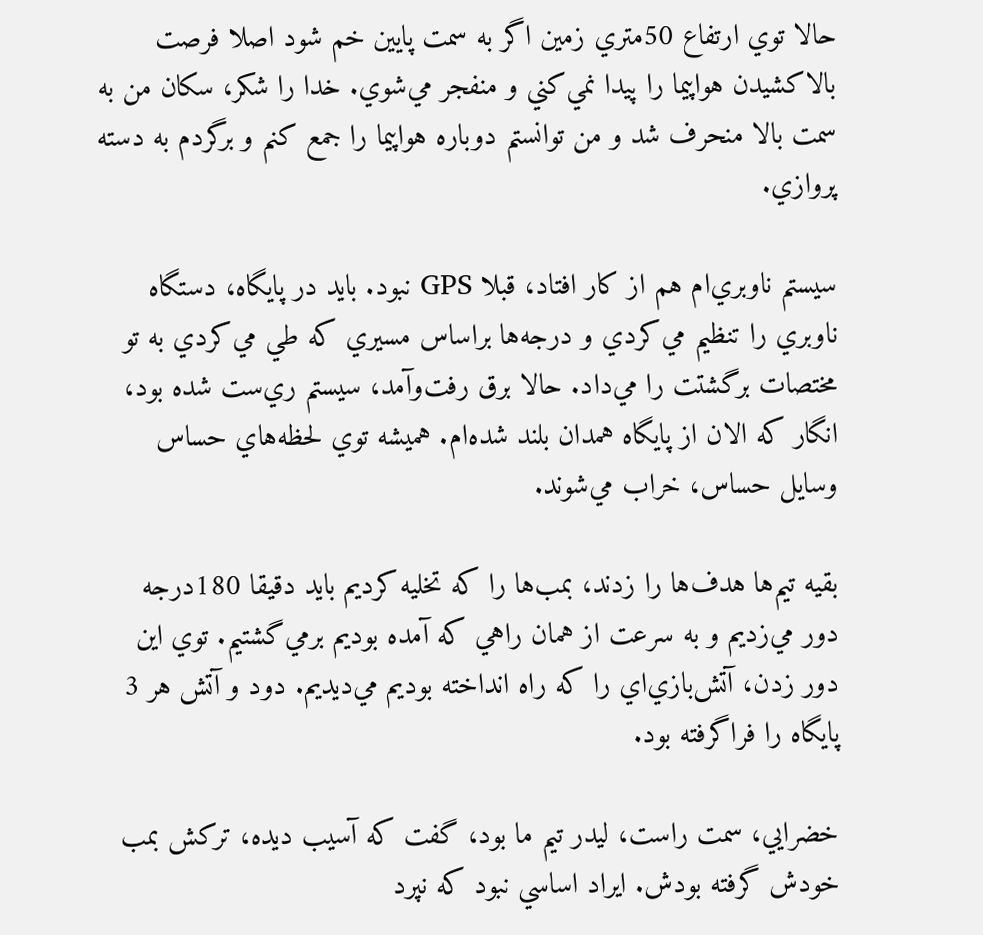حالا توي ارتفاع 50متري زمين اگر به سمت پايين خم شود اصلا فرصت بالاكشيدن هواپيما را پيدا نمي‌كني و منفجر مي‌شوي. خدا را شكر، سكان من به سمت بالا منحرف شد و من توانستم دوباره هواپيما را جمع كنم و برگردم به دسته پروازي.

سيستم ناوبري‌ام هم از كار افتاد، قبلا GPS نبود. بايد در پايگاه، دستگاه ناوبري را تنظيم مي‌كردي و درجه‌ها براساس مسيري كه طي مي‌كردي به تو مختصات برگشتت را مي‌داد. حالا برق رفت‌وآمد، سيستم ري‌ست شده بود، انگار كه الان از پايگاه همدان بلند شده‌ام. هميشه توي لحظه‌هاي حساس وسايل حساس، خراب مي‌شوند.

بقيه تيم‌ها هدف‌ها را زدند، بمب‌ها را كه تخليه كرديم بايد دقيقا 180درجه دور مي‌زديم و به سرعت از همان راهي كه آمده بوديم برمي‌گشتيم. توي اين دور زدن، آتش‌بازي‌اي را كه راه انداخته بوديم مي‌ديديم. دود و آتش هر 3 پايگاه را فراگرفته بود.

خضرايي، سمت راست، ليدر تيم ما بود، گفت كه آسيب ديده، تركش بمب خودش گرفته بودش. ايراد اساسي نبود كه نپرد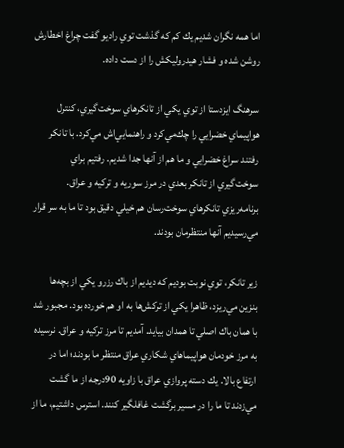اما همه نگران شديم يك كم كه گذشت توي راديو گفت چراغ اخطارش روشن شده و فشار هيدروليكش را از دست داده.

سرهنگ ايزدستا از توي يكي از تانكرهاي سوخت‌گيري، كنترل هواپيماي خضرايي را چك‌مي‌كرد و راهنمايي‌اش مي‌كرد. با تانكر رفتند سراغ خضرايي و ما هم از آنها جدا شديم. رفتيم براي سوخت‌گيري از تانكر بعدي در مرز سوريه و تركيه و عراق. برنامه‌ريزي تانكرهاي سوخت‌رسان هم خيلي دقيق بود تا ما به سر قرار مي‌رسيديم آنها منتظرمان بودند.

زير تانكر، توي نوبت بوديم كه ديديم از باك رزرو يكي از بچه‌ها بنزين مي‌ريزد، ظاهرا يكي از تركش‌ها به او هم خورده بود. مجبور شد با همان باك اصلي تا همدان بيايد. آمديم تا مرز تركيه و عراق. نرسيده به مرز خودمان هواپيماهاي شكاري عراق منتظر ما بودند؛ اما در ارتفاع بالا. يك دسته پروازي عراق با زاويه 90درجه از ما گشت مي‌زدند تا ما را در مسير برگشت غافلگير كنند. استرس داشتيم، ما از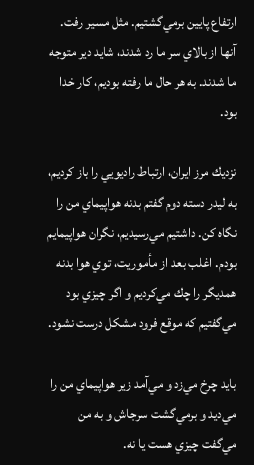ارتفاع پايين برمي‌گشتيم. مثل مسير رفت. آنها از بالاي سر ما رد شدند، شايد دير متوجه ما شدند. به هر حال ما رفته بوديم، كار خدا بود.

نزديك مرز ايران، ارتباط راديويي را باز كرديم، به ليدر دسته دوم گفتم بدنه هواپيماي من را نگاه كن. داشتيم مي‌رسيديم، نگران هواپيمايم بودم. اغلب بعد از مأموريت، توي هوا بدنه همديگر را چك مي‌كرديم و اگر چيزي بود مي‌گفتيم كه موقع فرود مشكل درست نشود.

بايد چرخ مي‌زد و مي‌آمد زير هواپيماي من را مي‌ديد و برمي‌گشت سرجاش و به من مي‌گفت چيزي هست يا نه.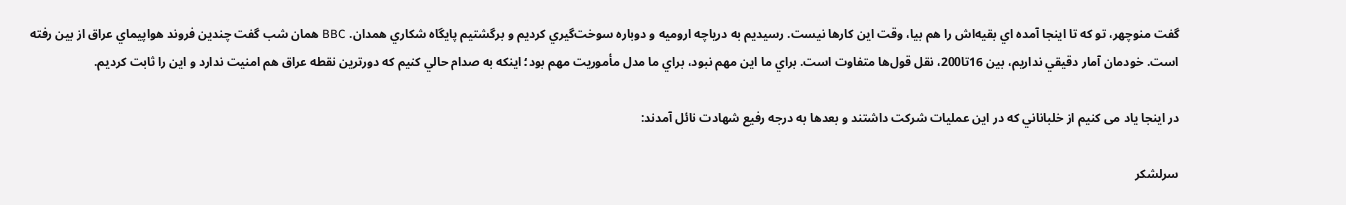گفت منوچهر، تو كه تا اينجا آمده اي بقيه‌اش را هم بيا، وقت اين كارها نيست. رسيديم به درياچه اروميه و دوباره سوخت‌گيري كرديم و برگشتيم پايگاه شكاري همدان. BBC همان شب گفت چندين فروند هواپيماي عراق از بين رفته است. خودمان آمار دقيقي نداريم، بين 16تا200، نقل قول‌ها متفاوت است. براي ما اين مهم نبود، براي ما مدل مأموريت مهم بود؛ اينكه به صدام حالي كنيم كه دورترين نقطه عراق هم امنيت ندارد و اين را‌ ثابت كرديم.

در اینجا یاد می کنیم از خلباناني که در این عملیات شرکت داشتند و بعدها به درجه رفیع شهادت نائل آمدند:

سرلشکر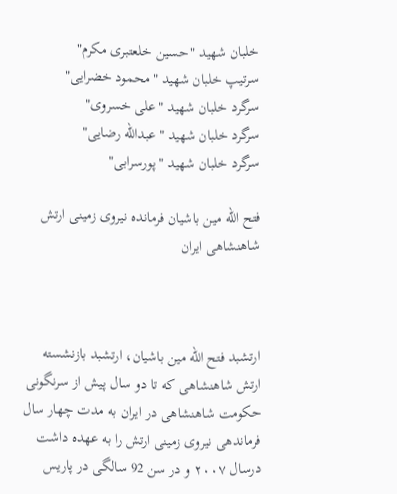خلبان شهید "حسین خلعتبری مکرم"
سرتیپ خلبان شهید "محمود خضرایی"
سرگرد خلبان شهید "علی خسروی"
سرگرد خلبان شهید "عبدالله رضایی"
سرگرد خلبان شهید "پورسرابی"

فتح الله مین باشیان فرمانده نیروی زمینی ارتش شاهنشاهی ایران



ارتشبد فتح الله مین باشیان، ارتشبد بازنشسته ارتش شاهنشاهی که تا دو سال پیش از سرنگونی حکومت شاهنشاهی در ایران به مدت چهار سال فرماندهی نیروی زمینی ارتش را به عهده داشت درسال ۲۰۰۷ و در سن 92 سالگی در پاریس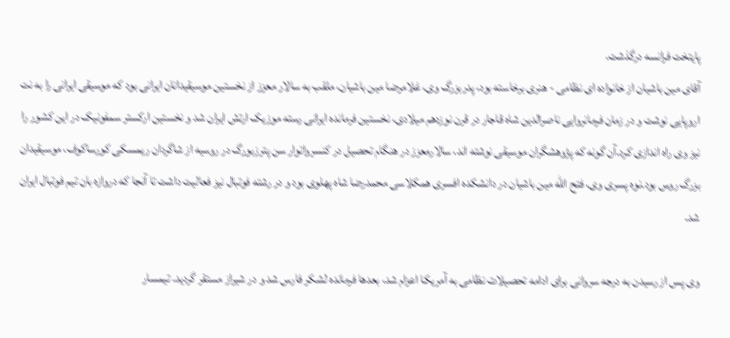پایتخت فرانسه درگذشت.
آقای مین باشیان از خانواده ای نظامی - هنری برخاسته بود، پدربزرگ وی، غلامرضا مین باشیان، ملقب به سالار معزز از نخستین موسیقیدانان ایرانی بود که موسیقی ایرانی را به نت اروپایی نوشت و در زمان فرمانروایی ناصرالدین شاه قاجار در قرن نوزدهم میلادی، نخستین فرمانده ایرانی رسته موزیک ارتش ایران شد و نخستین ارکستر سمفونیک در این کشور را نیز وی راه اندازی کرد.آن گونه که پژوهشگران موسیقی نوشته اند، سالارمعزز در هنگام تحصیل در کنسرواتوار سن پترزبورگ در روسیه از شاگردان ریمسکى کورساکوف، موسیقیدان بزرگ روس بود.نوه پسری وی، فتح الله مین باشیان در دانشکده افسری همکلاسی محمدرضا شاه پهلوی بود و در رشته فوتبال نیز فعالیت داشت تا آنجا که دروازه بان تیم فوتبال ایران شد.

وی پس از رسیدن به درجه سروانی برای ادامه تحصیلات نظامی به آمریکا اعزام شد، بعدها فرمانده لشکر فارس شد و در شیراز مستقر گردید. تیمسار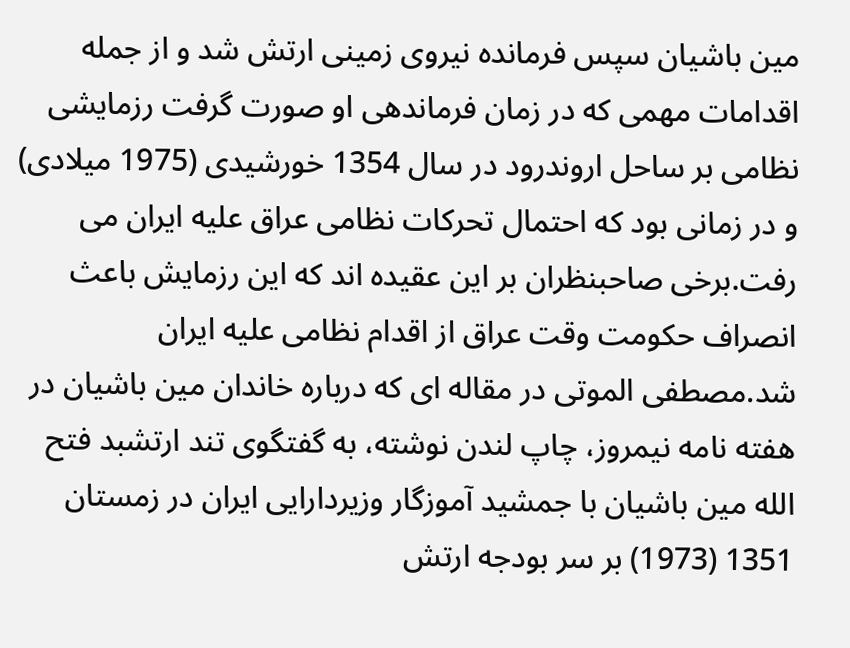مین باشیان سپس فرمانده نیروی زمینی ارتش شد و از جمله اقدامات مهمی که در زمان فرماندهی او صورت گرفت رزمایشی نظامی بر ساحل اروندرود در سال 1354 خورشیدی (1975 میلادی) و در زمانی بود که احتمال تحرکات نظامی عراق علیه ایران می رفت.برخی صاحبنظران بر این عقیده اند که این رزمایش باعث انصراف حکومت وقت عراق از اقدام نظامی علیه ایران شد.مصطفی الموتی در مقاله ای که درباره خاندان مین باشیان در هفته نامه نیمروز، چاپ لندن نوشته، به گفتگوی تند ارتشبد فتح الله مین باشیان با جمشید آموزگار وزیردارايى ایران در زمستان 1351 (1973) بر سر بودجه ارتش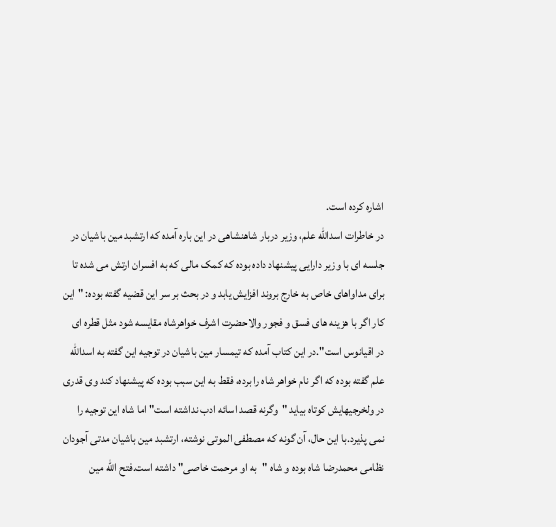اشاره کرده است.
در خاطرات اسدالله علم، وزیر دربار شاهنشاهی در این باره آمده که ارتشبد مین باشیان در جلسه ای با وزیر دارایی پیشنهاد داده بوده که کمک مالی که به افسران ارتش می شده تا برای مداواهای خاص به خارج بروند افزایش يابد و در بحث بر سر این قضیه گفته بوده: "این کار اگر با هزینه های فسق و فجور والاحضرت اشرف خواهرشاه مقایسه شود مثل قطره ای در اقیانوس است".در این کتاب آمده که تیمسار مین باشیان در توجیه این گفته به اسدالله علم گفته بوده که اگر نام خواهر شاه را برده، فقط به این سبب بوده که پیشنهاد کند وی قدری در ولخرجیهایش کوتاه بیاید "وگرنه قصد اسائه ادب نداشته است" اما شاه این توجیه را نمی پذیرد.با این حال، آن گونه که مصطفی الموتی نوشته، ارتشبد مین باشیان مدتى آجودان نظامى محمدرضا شاه بوده و شاه "به او مرحمت خاصى" داشته است.فتح الله مین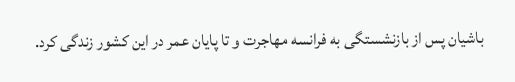باشیان پس از بازنشستگی به فرانسه مهاجرت و تا پایان عمر در این کشور زندگی کرد.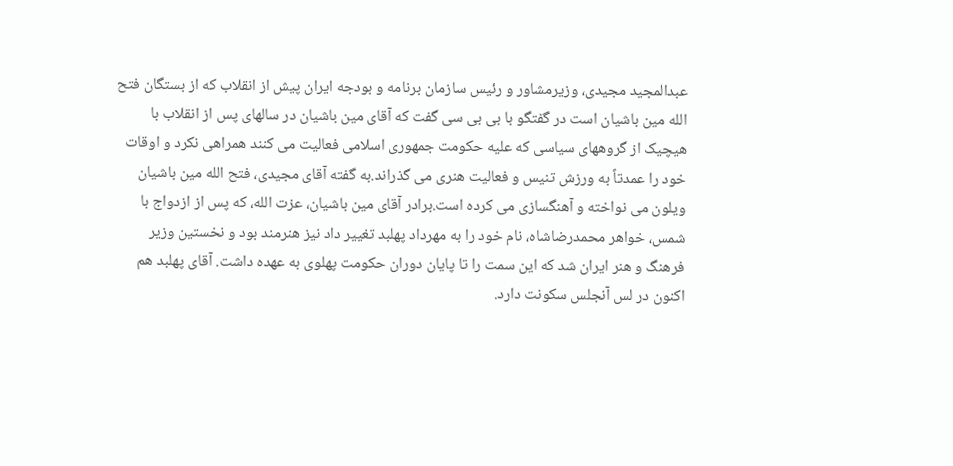عبدالمجید مجیدی، وزیرمشاور و رئیس سازمان برنامه و بودجه ایران پیش از انقلاب که از بستگان فتح الله مین باشیان است در گفتگو با بی بی سی گفت که آقای مین باشیان در سالهای پس از انقلاب با هیچیک از گروههای سیاسی که علیه حکومت جمهوری اسلامی فعالیت می کنند همراهی نکرد و اوقات خود را عمدتاً به ورزش تنیس و فعالیت هنری می گذراند.به گفته آقای مجیدی، فتح الله مین باشیان ویلون می نواخته و آهنگسازی می کرده است.برادر آقای مین باشیان، عزت الله، که پس از ازدواج با شمس، خواهر محمدرضاشاه، نام خود را به مهرداد پهلبد تغییر داد نیز هنرمند بود و نخستین وزیر فرهنگ و هنر ایران شد که این سمت را تا پایان دوران حکومت پهلوی به عهده داشت. آقای پهلبد هم اکنون در لس آنجلس سکونت دارد.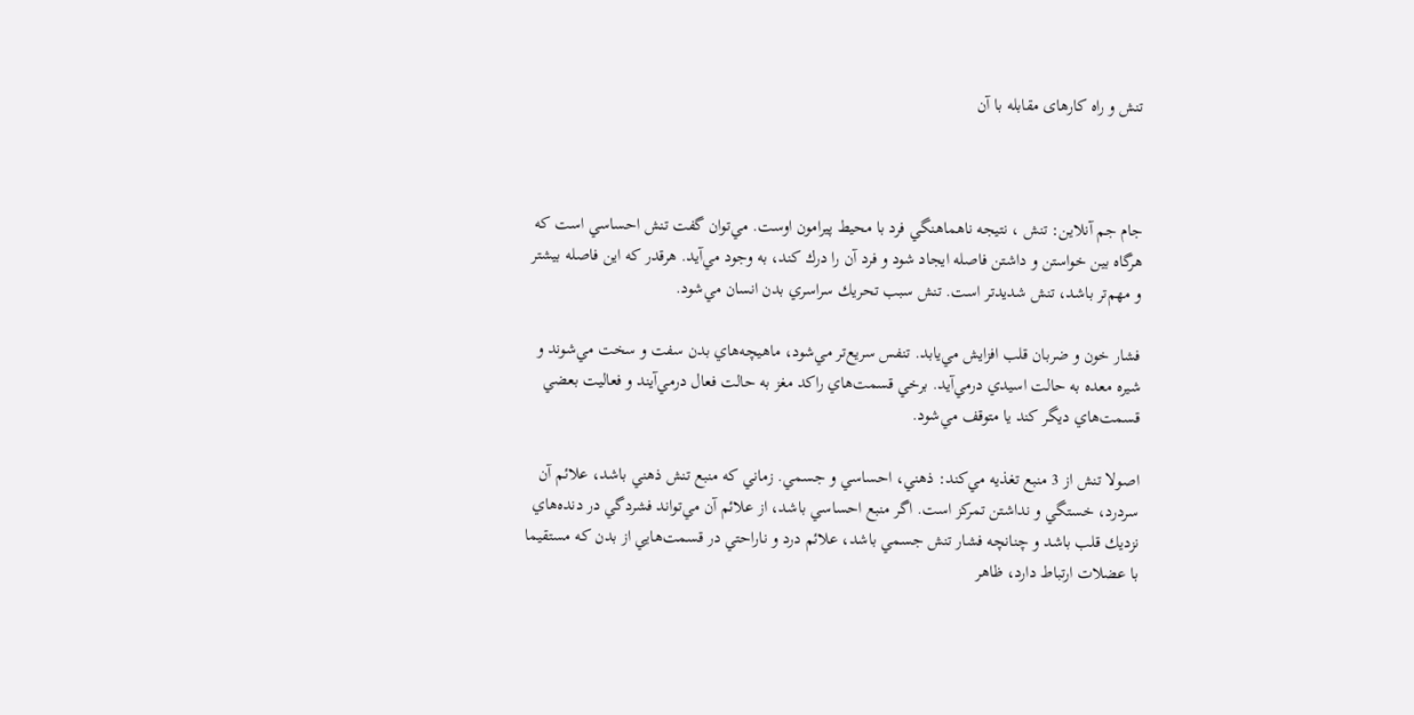تنش و راه کارهای مقابله با آن



جام جم آنلاين: تنش ، نتيجه ناهماهنگي فرد با محيط پيرامون اوست. مي‌توان گفت تنش احساسي است كه هرگاه بين خواستن و داشتن فاصله ايجاد شود و فرد آن را درك كند، به وجود مي‌آيد. هرقدر كه اين فاصله بيشتر و مهم‌تر باشد، تنش شديدتر است. تنش سبب تحريك سراسري بدن انسان مي‌شود.

فشار خون و ضربان قلب افزايش مي‌يابد. تنفس سريع‌تر مي‌شود، ماهيچه‌‌هاي بدن سفت و سخت مي‌شوند و شيره معده به حالت اسيدي درمي‌آيد. برخي قسمت‌هاي راكد مغز به حالت فعال درمي‌آيند و فعاليت بعضي قسمت‌هاي ديگر كند يا متوقف مي‌شود.

اصولا تنش از 3 منبع تغذيه مي‌كند: ذهني، احساسي و جسمي. زماني كه منبع تنش ذهني باشد، علائم آن سردرد، خستگي و نداشتن تمركز است. اگر منبع احساسي باشد، از علائم آن مي‌تواند فشردگي در دنده‌هاي نزديك قلب باشد و چنانچه فشار تنش جسمي باشد، علائم درد و ناراحتي در قسمت‌هايي از بدن كه مستقيما با عضلات ارتباط دارد، ظاهر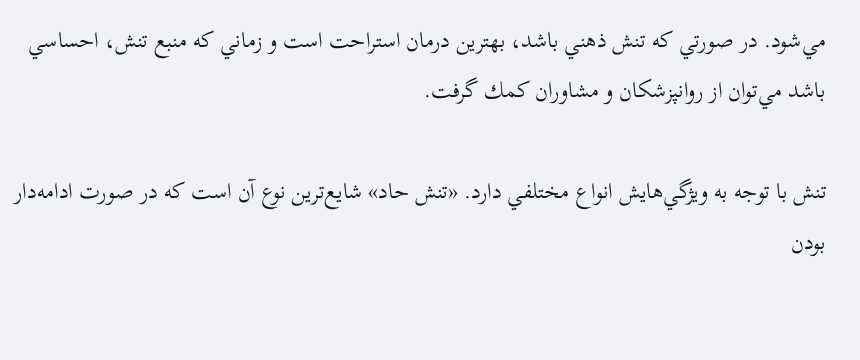مي‌شود. در صورتي كه تنش ذهني باشد، بهترين درمان استراحت است و زماني كه منبع تنش، احساسي باشد مي‌توان از روانپزشكان و مشاوران كمك گرفت.

تنش با توجه به ويژگي‌هايش انواع مختلفي دارد. «تنش حاد» شايع‌ترين نوع آن است كه در صورت ادامه‌دار بودن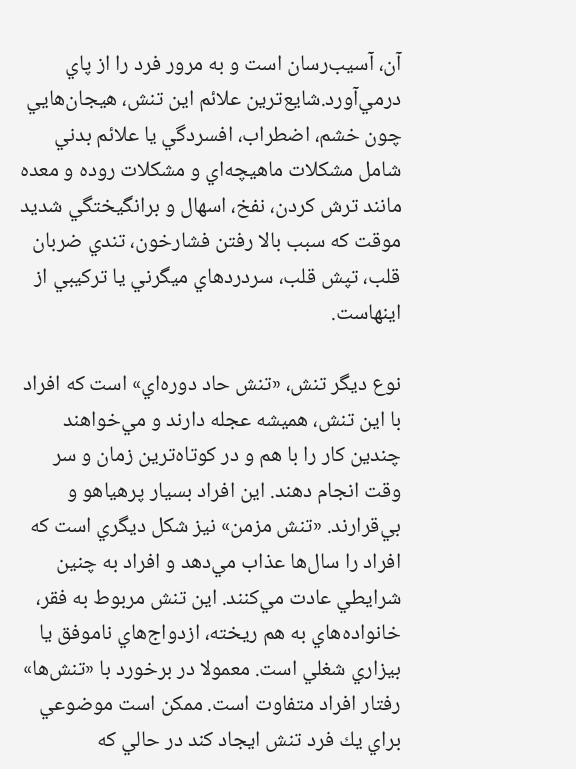آن، آسيب‌رسان است و به مرور فرد را از پاي درمي‌آورد.شايع‌ترين علائم اين تنش، هيجان‌هايي چون خشم، اضطراب، افسردگي يا علائم بدني شامل مشكلات ماهيچه‌اي و مشكلات روده و معده مانند ترش كردن، نفخ، اسهال و برانگيختگي شديد موقت كه سبب بالا رفتن فشارخون، تندي ضربان قلب، تپش قلب، سردردهاي ميگرني يا تركيبي از اينهاست.

نوع ديگر تنش، «تنش‌ حاد دوره‌اي» است كه افراد با اين تنش، هميشه عجله دارند و مي‌خواهند چندين كار را با هم و در كوتاه‌ترين زمان و سر وقت انجام دهند. اين افراد بسيار پرهياهو و بي‌قرارند. «تنش مزمن» نيز شكل ديگري است كه افراد را سال‌ها عذاب مي‌دهد و افراد به چنين شرايطي عادت مي‌كنند. اين تنش مربوط به فقر، خانواده‌هاي به هم ريخته، ازدواج‌هاي ناموفق يا بيزاري شغلي است. معمولا در برخورد با «تنش‌ها» رفتار افراد متفاوت است. ممكن است موضوعي براي يك فرد تنش ايجاد كند در حالي كه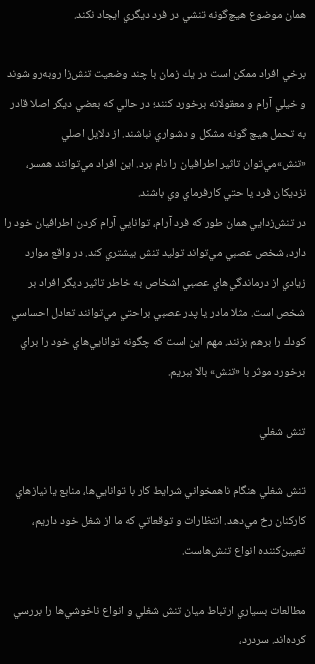همان موضوع هيچ‌گونه تنشي در فرد ديگري ايجاد نكند.

برخي افراد ممكن است در يك زمان با چند وضعيت تنش‌‌زا روبه‌رو شوند و خيلي آرام و معقولانه برخورد كنند؛ در حالي كه بعضي ديگر اصلا قادر به تحمل هيچ گونه مشكل و دشواري نباشند. از دلايل اصلي «تنش»مي‌توان تاثير اطرافيان را نام برد. اين افراد مي‌توانند همسر، نزديكان فرد يا حتي كارفرماي وي باشند.
در تنش‌زدايي همان طور كه فرد آرام، توانايي آرام كردن اطرافيان خود را دارد، شخص عصبي مي‌تواند توليد تنش بيشتري كند. در واقع موارد زيادي از درماندگي‌هاي عصبي اشخاص به خاطر تاثير ديگر افراد بر شخص است. مثلا مادر يا پدر عصبي براحتي مي‌توانند تعادل احساسي كودك را برهم بزنند. مهم اين است كه چگونه توانايي‌هاي خود را براي برخورد موثر با «تنش» بالا ببريم.

تنش شغلي

تنش شغلي هنگام ناهمخواني شرايط كار با توانايي‌ها، منابع يا نيازهاي كاركنان رخ مي‌دهد. انتظارات و توقعاتي كه ما از شغل خود داريم، تعيين‌كننده انواع تنش‌هاست.

مطالعات بسياري ارتباط ميان تنش شغلي و انواع ناخوشي‌ها را بررسي كرده‌اند. سردرد،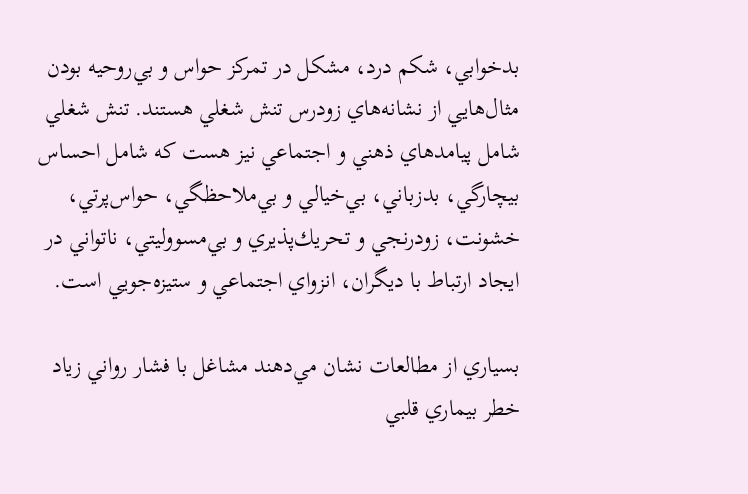بدخوابي‌، شكم درد، مشكل در تمركز حواس و بي‌روحيه بودن مثال‌هايي از نشانه‌هاي زودرس تنش شغلي هستند. تنش شغلي شامل پيامدهاي ذهني و اجتماعي نيز هست كه شامل احساس بيچارگي، بدزباني،‌ بي‌خيالي و بي‌ملاحظگي، حواس‌پرتي، خشونت، زودرنجي و تحريك‌پذيري و بي‌مسووليتي، ناتواني در ايجاد ارتباط با ديگران، انزواي اجتماعي و ستيزه‌جويي است.

بسياري از مطالعات نشان مي‌دهند مشاغل با فشار رواني زياد خطر بيماري قلبي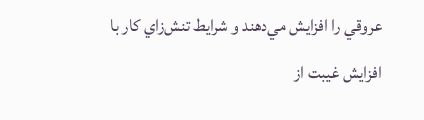عروقي را افزايش مي‌دهند و شرايط تنش‌زاي كار با افزايش غيبت از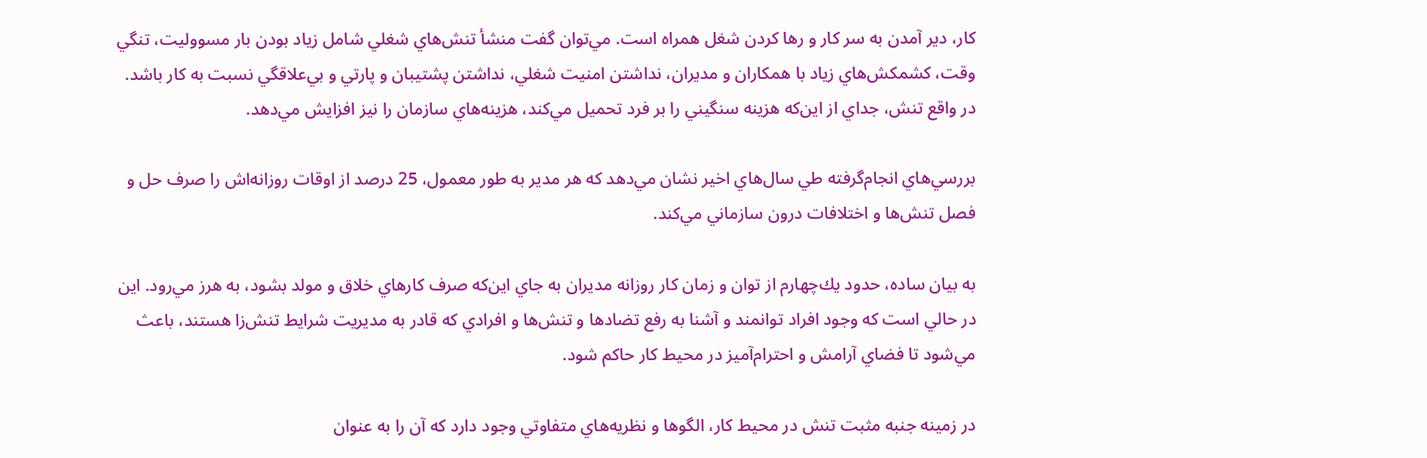كار، دير آمدن به سر كار و رها كردن شغل همراه است. مي‌توان گفت منشأ تنش‌هاي شغلي شامل زياد بودن بار مسووليت، تنگي وقت، كشمكش‌هاي زياد با همكاران و مديران، نداشتن امنيت شغلي، نداشتن پشتيبان و پارتي و بي‌علاقگي نسبت به كار باشد. در واقع تنش، جداي از اين‌كه هزينه سنگيني را بر فرد تحميل مي‌كند، هزينه‌هاي سازمان را نيز افزايش مي‌دهد.

بررسي‌هاي انجام‌گرفته طي سال‌هاي اخير نشان مي‌دهد كه هر مدير به طور معمول، 25 درصد از اوقات روزانه‌اش را صرف حل و فصل تنش‌ها و اختلافات درون‌ سازماني مي‌كند.

به بيان ساده، حدود يك‌چهارم از توان و زمان‌ كار روزانه مديران به جاي اين‌كه صرف كارهاي خلاق و مولد بشود، به هرز مي‌رود. اين در حالي است كه وجود افراد توانمند و آشنا به رفع تضادها و تنش‌ها و افرادي كه قادر به مديريت شرايط تنش‌زا هستند، باعث مي‌شود تا فضاي آرامش و احترام‌‌آميز در محيط كار حاكم شود.

در زمينه جنبه مثبت تنش در محيط كار، الگوها و نظريه‌هاي متفاوتي وجود دارد كه آن را به عنوان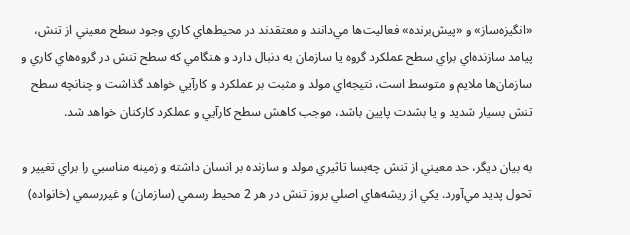«انگيزه‌ساز» و «پيش‌برنده» فعاليت‌ها مي‌دانند و معتقدند در محيط‌هاي كاري وجود سطح معيني از تنش، پيامد سازنده‌اي براي سطح عملكرد گروه يا سازمان به دنبال دارد و هنگامي كه سطح تنش در گروه‌هاي كاري و سازمان‌ها ملايم و متوسط است، نتيجه‌اي مولد و مثبت بر عملكرد و كارآيي خواهد گذاشت و چنانچه سطح تنش بسيار شديد و يا بشدت پايين باشد، موجب كاهش سطح كارآيي و عملكرد كاركنان خواهد شد.

به بيان ديگر، حد معيني از تنش چه‌بسا تاثيري مولد و سازنده بر انسان داشته و زمينه مناسبي را براي تغيير و تحول پديد مي‌آورد. يكي از ريشه‌هاي اصلي بروز تنش در هر 2 محيط رسمي (سازمان) و غيررسمي (خانواده)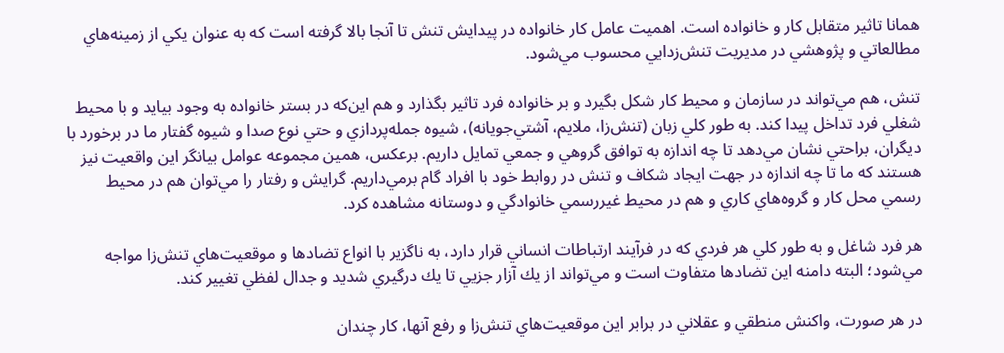همانا تاثير متقابل كار و خانواده است. اهميت عامل كار خانواده در پيدايش تنش تا آنجا بالا گرفته است كه به عنوان يكي از زمينه‌هاي مطالعاتي و پژوهشي در مديريت تنش‌زدايي محسوب مي‌شود.

تنش، هم مي‌تواند در سازمان و محيط كار شكل بگيرد و بر خانواده فرد تاثير بگذارد و هم اين‌كه در بستر خانواده به وجود بيايد و با محيط شغلي فرد تداخل پيدا كند. به طور كلي زبان (تنش‌زا، ملايم، آشتي‌جويانه)، شيوه جمله‌پردازي و حتي نوع صدا و شيوه گفتار ما در برخورد با ديگران، براحتي نشان مي‌دهد تا چه اندازه به توافق گروهي و جمعي تمايل داريم. برعكس، همين مجموعه عوامل بيانگر اين واقعيت نيز هستند كه ما تا چه اندازه در جهت ايجاد شكاف و تنش در روابط خود با افراد گام برمي‌داريم. گرايش و رفتار را مي‌توان هم در محيط رسمي محل كار و گروه‌هاي كاري و هم در محيط غيررسمي خانوادگي و دوستانه مشاهده كرد.

هر فرد شاغل و به طور كلي هر فردي كه در فرآيند ارتباطات انساني قرار دارد، به ناگزير با انواع تضادها و موقعيت‌هاي تنش‌زا مواجه مي‌شود؛ البته دامنه اين تضادها متفاوت است و مي‌تواند از يك آزار جزيي تا يك درگيري شديد و جدال لفظي تغيير كند.

در هر صورت، واكنش منطقي و عقلاني در برابر اين موقعيت‌هاي تنش‌زا و رفع آنها، كار چندان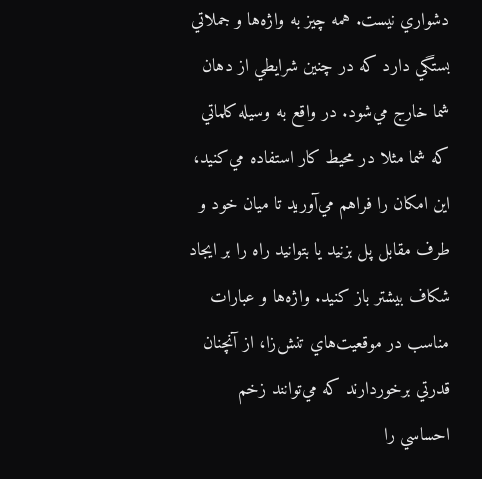دشواري نيست. همه چيز به واژه‌ها و جملاتي بستگي دارد كه در چنين شرايطي از دهان شما خارج مي‌شود. در واقع به وسيله كلماتي كه شما مثلا در محيط كار استفاده مي‌كنيد، اين امكان را فراهم مي‌آوريد تا ميان خود و طرف مقابل پل بزنيد يا بتوانيد راه را بر ايجاد شكاف بيشتر باز كنيد. واژه‌ها و عبارات مناسب در موقعيت‌هاي تنش‌زا، از آنچنان قدرتي برخوردارند كه مي‌توانند زخم احساسي را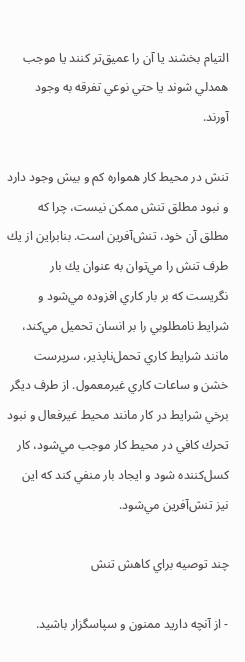التيام‌ بخشند يا آن را عميق‌تر كنند يا موجب همدلي شوند يا حتي نوعي تفرقه به وجود آورند.

تنش در محيط كار همواره كم و بيش وجود دارد و نبود مطلق تنش ممكن نيست، چرا كه مطلق آن خود، تنش‌آفرين است. بنابراين از يك طرف تنش را مي‌توان به عنوان يك بار نگريست كه بر بار كاري افزوده مي‌شود و شرايط نامطلوبي را بر انسان تحميل مي‌كند، مانند شرايط كاري تحمل‌ناپذير، سرپرست خشن و ساعات كاري غيرمعمول. از طرف ديگر برخي شرايط در كار مانند محيط غيرفعال و نبود تحرك كافي در محيط كار موجب مي‌شود، كار كسل‌كننده شود و ايجاد بار منفي كند كه اين نيز تنش‌آفرين مي‌شود.

چند توصيه براي كاهش تنش

- از آنچه داريد ممنون و سپاسگزار باشيد.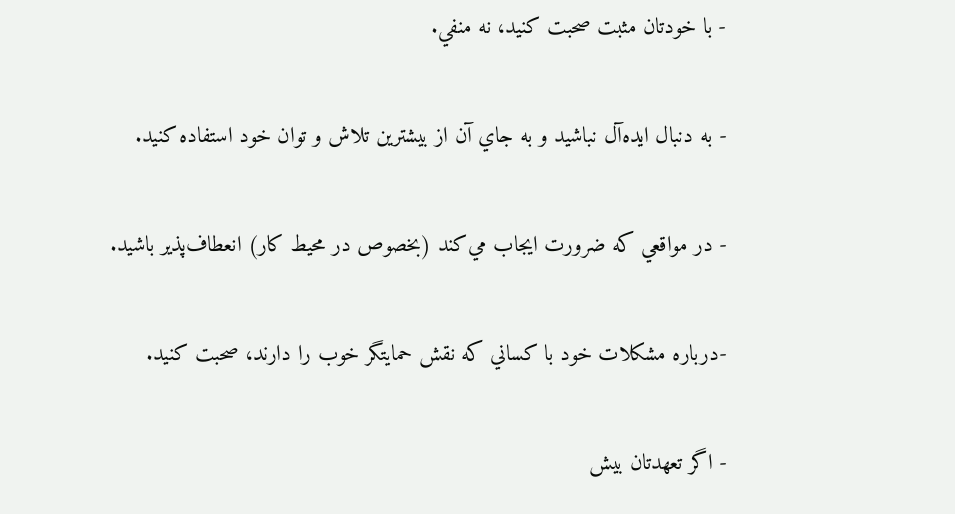- با خودتان مثبت صحبت كنيد، نه منفي.

- به دنبال ايده‌آل نباشيد و به جاي آن از بيشترين تلاش و توان خود استفاده كنيد.

- در مواقعي كه ضرورت ايجاب مي‌كند (بخصوص در محيط كار) انعطاف‌پذير باشيد.

-درباره مشكلات خود با كساني كه نقش حمايتگر خوب را دارند، صحبت كنيد.

- اگر تعهدتان بيش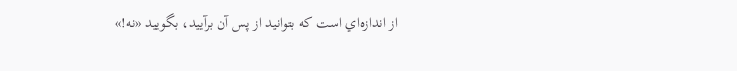از اندازه‌اي است كه بتوانيد از پس آن برآييد، بگوييد «نه!»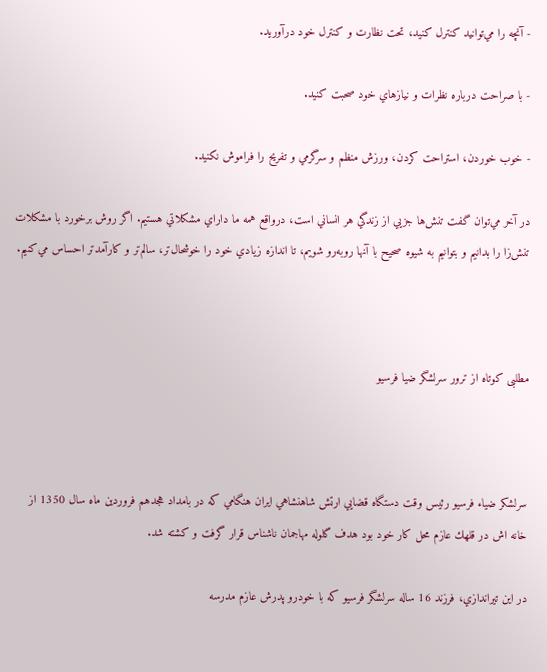- آنچه را مي‌‌توانيد كنترل كنيد، تحت نظارت و كنترل خود درآوريد.

- با صراحت درباره نظرات و نيازهاي خود صحبت كنيد.

- خوب خوردن، استراحت كردن، ورزش منظم و سرگرمي و تفريح را فراموش نكنيد.

در آخر مي‌توان گفت تنش‌ها جزيي از زندگي هر انساني است، درواقع همه ما داراي مشكلاتي هستيم. اگر روش برخورد با مشكلات تنش‌زا را بدانيم و بتوانيم به شيوه صحيح با آنها روبه‌رو شويم، تا اندازه زيادي خود را خوشحال‌تر، سالم‌تر و كارآمدتر احساس مي‌كنيم.



مطلبی کوتاه از ترور سرلشگر ضیا فرسیو



سرلشكر ضياء فرسيو رئيس وقت دستگاه قضايي ارتش شاهنشاهي ايران هنگامي كه در بامداد هجدهم فروردین ماه سال 1350 از خانه اش در قلهك عازم محل كار خود بود هدف گلوله مهاجمان ناشناس قرار گرفت و كشته شد.

در اين تيراندازي، فرزند 16 ساله سرلشگر فرسيو كه با خودرو پدرش عازم مدرسه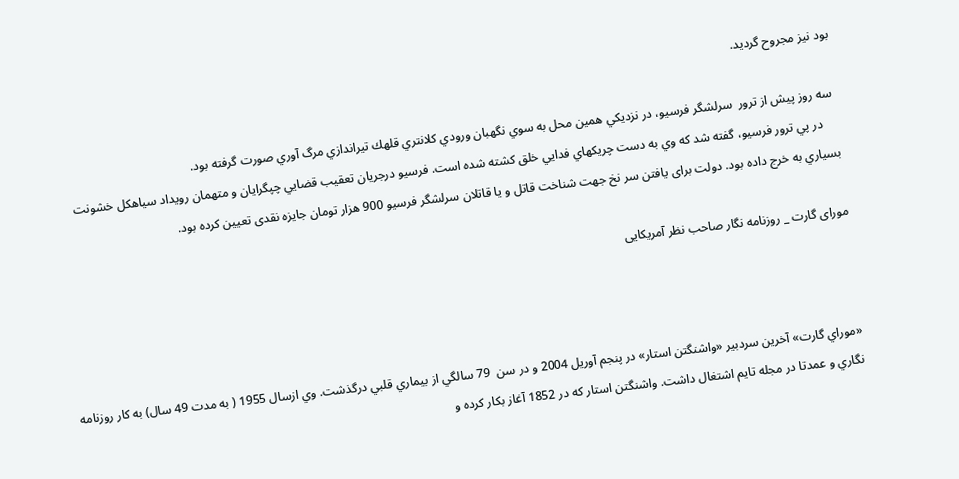بود نيز مجروح گرديد.

 سه روز پيش از ترور  سرلشگر فرسيو، در نزديكي همين محل به سوي نگهبان ورودي كلانتري قلهك تيراندازي مرگ آوري صورت گرفته بود.
     در پي ترور فرسيو، گفته شد كه وي به دست چريكهاي فدايي خلق كشته شده است. فرسيو درجريان تعقيب قضايي چپگرايان و متهمان رويداد سياهكل خشونت بسياري به خرج داده بود. دولت برای یافتن سر نخ جهت شناخت قاتل و یا قاتلان سرلشگر فرسیو 900 هزار تومان جایزه نقدی تعیین کرده بود.

مورای گارت _ روزنامه نگار صاحب نظر آمریکایی



«موراي گارت» آخرين سردبير «واشنگتن استار» در پنجم آوريل 2004 و در سن  79 سالگي از بيماري قلبي درگذشت. وي ازسال 1955 ( به مدت 49 سال) به كار روزنامه نگاري و عمدتا در مجله تايم اشتغال داشت. واشنگتن استار كه در 1852 آغاز بكار كرده و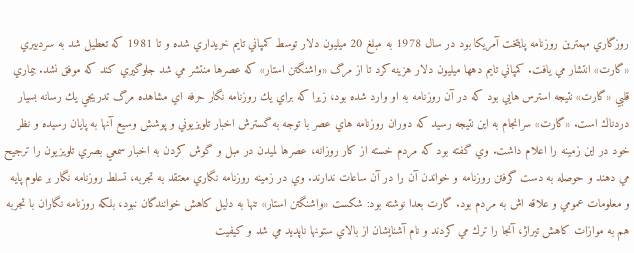روزگاري مهمترين روزنامه پايتخت آمريكا بود در سال 1978 به مبلغ 20 ميليون دلار توسط كمپاني تايم خريداري شده و تا 1981 كه تعطيل شد به سردبيري «گارت» انتشار مي يافت. كمپاني تايم دهها ميليون دلار هزينه كرد تا از مرگ «واشنگتن استار» كه عصرها منتشر مي شد جلوگيري كند كه موفق نشد. بيماري قلبي «گارت» نتيجه استرس هايي بود كه در آن روزنامه به او وارد شده بود، زيرا که براي يك روزنامه نگار حرفه اي مشاهده مرگ تدريجي يك رسانه بسيار دردناك است. «گارت» سرانجام به اين نتيجه رسيد كه دوران روزنامه هاي عصر با توجه به گسترش اخبار تلويزيوني و پوشش وسيع آنها به پايان رسيده و نظر خود در اين زمينه را اعلام داشت. وي گفته بود كه مردم خسته از كار روزانه، عصرها لميدن در مبل و گوش كردن به اخبار سمعي بصري تلويزيون را ترجيح مي دهند و حوصله به دست گرفتن روزنامه و خواندن آن را در آن ساعات ندارند. وي در زمينه روزنامه نگاري معتقد به تجربه، تسلط روزنامه نگار بر علوم پايه و معلومات عمومي و علاقه اش به مردم بود. گارت بعدا نوشته بود: شكست «واشنگتن استار» تنها به دليل كاهش خوانندگان نبود، بلكه روزنامه نگاران با تجربه هم به موازات كاهش تيراژ، آنجا را ترك مي كردند و نام آشنايشان از بالاي ستونها ناپديد مي شد و كيفيت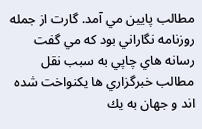مطالب پايين مي آمد. گارت از جمله روزنامه نگاراني بود كه مي گفت رسانه هاي چاپي به سبب نقل مطالب خبرگزاري ها يكنواخت شده اند و جهان به يك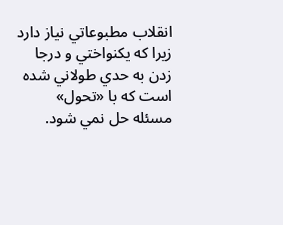انقلاب مطبوعاتي نياز دارد زيرا كه يكنواختي و درجا زدن به حدي طولاني شده است كه با «تحول» مسئله حل نمي شود.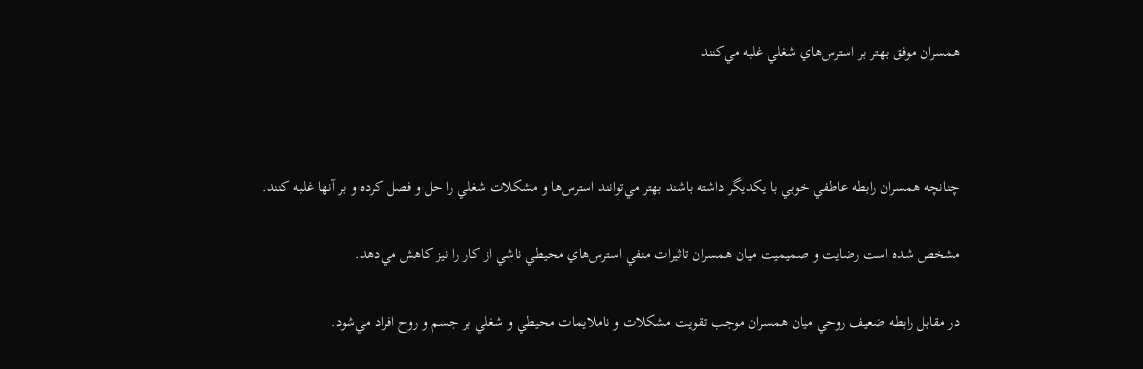همسران موفق بهتر بر استرس‌هاي شغلي غلبه مي‌كنند



چنانچه همسران رابطه عاطفي خوبي با يكديگر داشته باشند بهتر مي‌توانند استرس‌ها و مشكلات شغلي را حل و فصل كرده و بر آنها غلبه كنند.

مشخص شده است رضايت و صميميت ميان همسران تاثيرات منفي استرس‌هاي محيطي ناشي از كار را نيز كاهش مي‌دهد.

در مقابل رابطه ضعيف روحي ميان همسران موجب تقويت مشكلات و ناملايمات محيطي و شغلي بر جسم و روح افراد مي‌شود.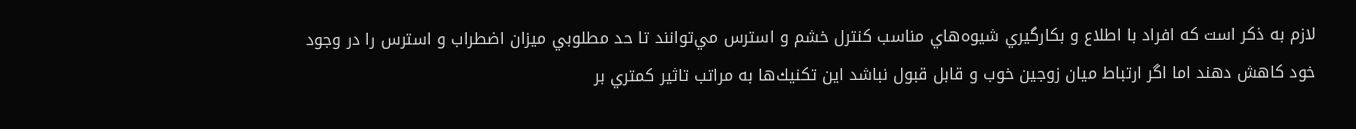لازم به ذكر است كه افراد با اطلاع و بكارگيري شيوه‌هاي مناسب كنترل خشم و استرس مي‌توانند تا حد مطلوبي ميزان اضطراب و استرس را در وجود خود كاهش دهند اما اگر ارتباط ميان زوجين خوب و قابل قبول نباشد اين تكنيك‌ها به مراتب تاثير كمتري بر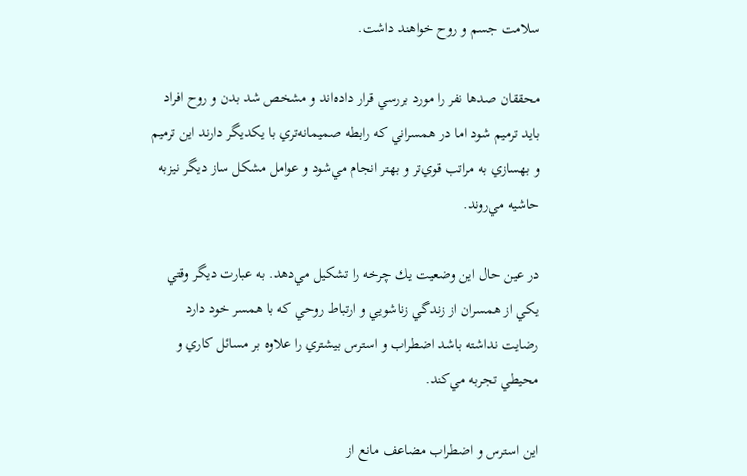سلامت جسم و روح خواهند داشت.

محققان صدها نفر را مورد بررسي قرار داده‌اند و مشخص شد بدن و روح افراد بايد ترميم شود اما در همسراني كه رابطه صميمانه‌تري با يكديگر دارند اين ترميم و بهسازي به مراتب قوي‌تر و بهتر انجام مي‌شود و عوامل مشكل ساز ديگر نيزبه حاشيه مي‌روند.

در عين حال اين وضعيت يك چرخه را تشكيل مي‌دهد. به عبارت ديگر وقتي يكي از همسران از زندگي زناشويي و ارتباط روحي كه با همسر خود دارد رضايت نداشته باشد اضطراب و استرس بيشتري را علاوه بر مسائل كاري و محيطي تجربه مي‌كند.

اين استرس و اضطراب مضاعف مانع از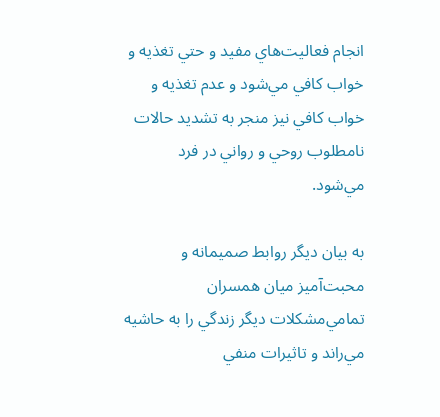انجام فعاليت‌هاي مفيد و حتي تغذيه و خواب كافي مي‌شود و عدم تغذيه و خواب كافي نيز منجر به تشديد حالات نامطلوب روحي و رواني در فرد مي‌شود.

به بيان ديگر روابط صميمانه و محبت‌آميز ميان همسران تمامي‌مشكلات ديگر زندگي را به حاشيه مي‌راند و تاثيرات منفي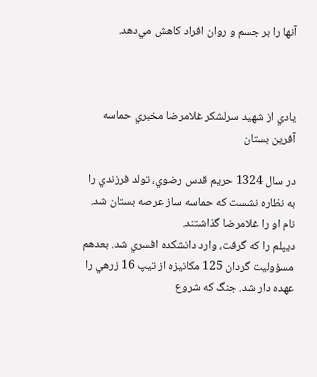آنها را بر جسم و روان افراد كاهش مي‌دهد.



يادي از شهيد سرلشکر غلامرضا مخبري حماسه آفرين بستان

در سال 1324 حريم قدس رضوي، تولد فرزندي را به نظاره نشست که حماسه ساز عرصه بستان شد. نام او را غلامرضا گذاشتند.
ديپلم را که گرفت، وارد دانشکده افسري شد. بعدهم مسؤوليت گردان 125 مکانيزه از تيپ 16 زرهي را عهده دار شد. جنگ که شروع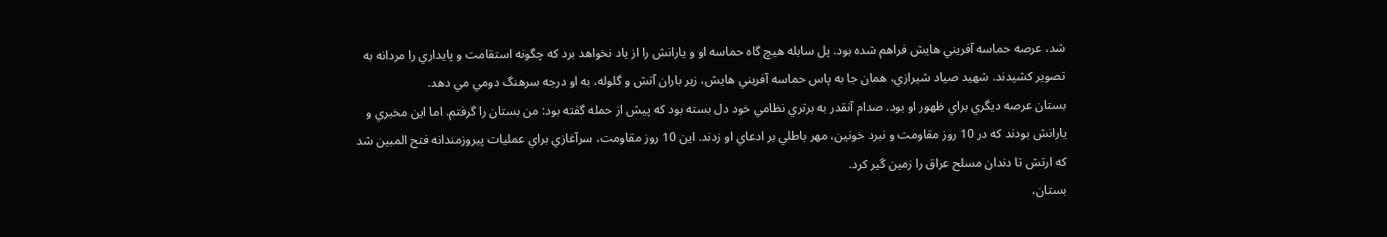شد، عرصه حماسه آفريني هايش فراهم شده بود. پل سابله هيچ گاه حماسه او و يارانش را از ياد نخواهد برد که چگونه استقامت و پايداري را مردانه به تصوير کشيدند. شهيد صياد شيرازي، همان جا به پاس حماسه آفريني هايش، زير باران آتش و گلوله، به او درجه سرهنگ دومي مي دهد.
بستان عرصه ديگري براي ظهور او بود. صدام آنقدر به برتري نظامي خود دل بسته بود که پيش از حمله گفته بود: من بستان را گرفتم. اما اين مخبري و يارانش بودند که در 10 روز مقاومت و نبرد خونين، مهر باطلي بر ادعاي او زدند. اين 10 روز مقاومت، سرآغازي براي عمليات پيروزمندانه فتح المبين شد که ارتش تا دندان مسلح عراق را زمين گير کرد.
بستان،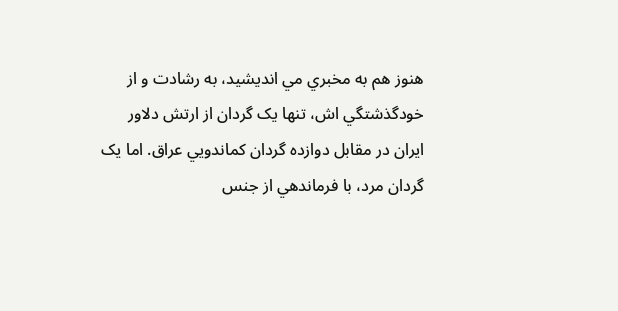هنوز هم به مخبري مي انديشيد، به رشادت و از خودگذشتگي اش، تنها يک گردان از ارتش دلاور ايران در مقابل دوازده گردان کماندويي عراق. اما يک گردان مرد، با فرماندهي از جنس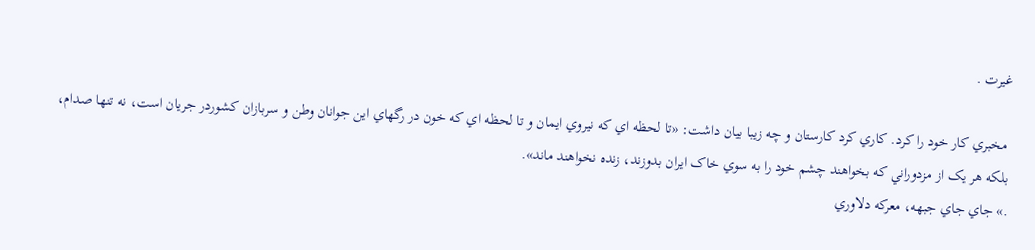غيرت .

 مخبري کار خود را کرد. كاري كرد كارستان و چه زيبا بيان داشت: «تا لحظه اي که نيروي ايمان و تا لحظه اي که خون در رگهاي اين جوانان وطن و سربازان كشوردر جريان است، نه تنها صدام، بلکه هر يک از مزدوراني که بخواهند چشم خود را به سوي خاک ايران بدوزند، زنده نخواهند ماند».
.» جاي جاي جبهه، معرکه دلاوري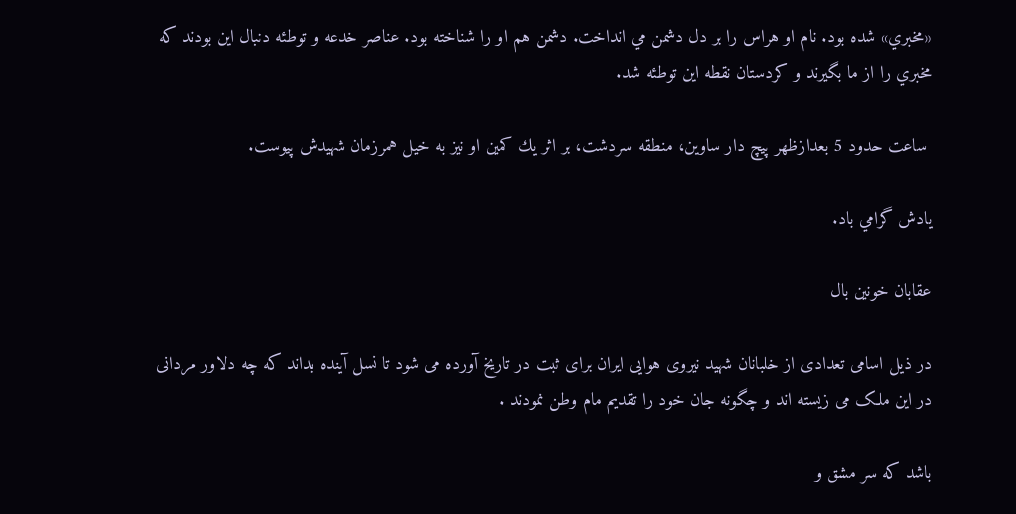«مخبري» شده بود. نام او هراس را بر دل دشمن مي انداخت. دشمن هم او را شناخته بود. عناصر خدعه و توطئه دنبال اين بودند که مخبري را از ما بگيرند و کردستان نقطه اين توطئه شد.

 ساعت حدود 5 بعدازظهر پيچ دار ساوين، منطقه سردشت، بر اثر يك كمين او نيز به خيل همرزمان شهيدش پيوست.

يادش گرامي باد.

عقابان خونین بال

در ذیل اسامی تعدادی از خلبانان شهید نیروی هوایی ایران برای ثبت در تاریخ آورده می شود تا نسل آینده بداند که چه دلاور مردانی در این ملک می زیسته اند و چگونه جان خود را تقدیم مام وطن نمودند .

باشد که سر مشق و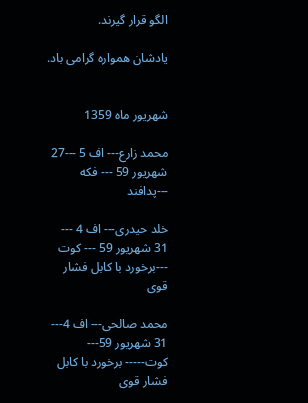الگو قرار گیرند.

یادشان همواره گرامی باد.


شهریور ماه 1359

محمد زارع--- اف 5 ---27 شهریور 59 --- فکه ---پدافند

خلد حیدری--- اف 4 --- 31 شهریور 59 --- کوت ---برخورد با کابل فشار قوی

محمد صالحی--- اف 4--- 31 شهریور 59--- کوت----- برخورد با کابل فشار قوی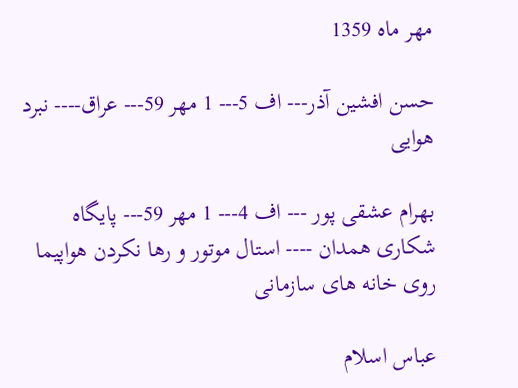مهر ماه 1359

حسن افشین آذر--- اف 5--- 1 مهر 59--- عراق---- نبرد هوایی

بهرام عشقی پور --- اف 4--- 1 مهر 59--- پایگاه شکاری همدان ---- استال موتور و رها نکردن هواپیما روی خانه های سازمانی

عباس اسلام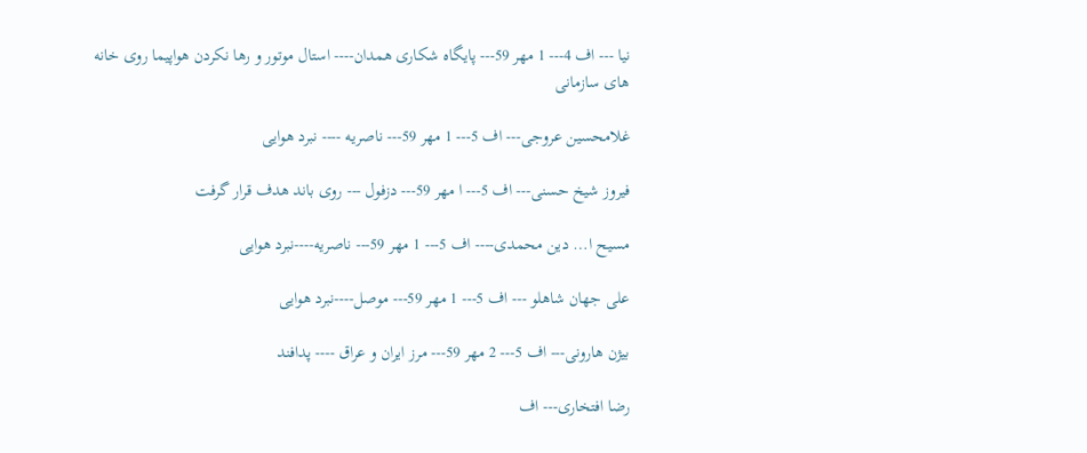نیا --- اف 4--- 1 مهر 59--- پایگاه شکاری همدان---- استال موتور و رها نکردن هواپیما روی خانه های سازمانی

غلامحسین عروجی--- اف 5--- 1 مهر 59--- ناصریه ---- نبرد هوایی

فیروز شیخ حسنی--- اف 5--- ا مهر 59--- دزفول --- روی باند هدف قرار گرفت

مسیح ا... دین محمدی---- اف 5--- 1 مهر 59--- ناصریه----نبرد هوایی

علی جهان شاهلو --- اف 5--- 1 مهر 59--- موصل----نبرد هوایی

بیژن هارونی--- اف 5--- 2 مهر 59--- مرز ایران و عراق ---- پدافند

رضا افتخاری--- اف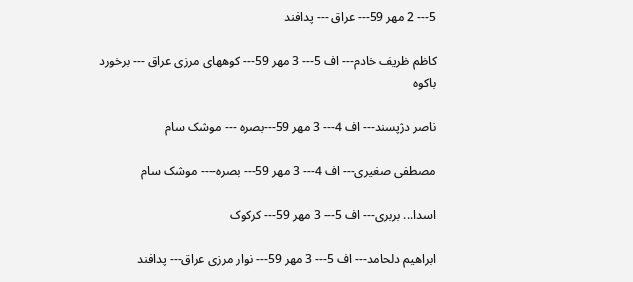5--- 2 مهر 59--- عراق --- پدافند

کاظم ظریف خادم--- اف 5--- 3 مهر 59--- کوههای مرزی عراق --- برخورد باکوه

ناصر دژپسند--- اف 4--- 3 مهر 59---بصره --- موشک سام

مصطفی صغیری--- اف 4--- 3 مهر 59--- بصره---- موشک سام

اسدا... بربری--- اف 5--- 3 مهر 59--- کرکوک

ابراهیم دلحامد--- اف 5--- 3 مهر 59--- نوار مرزی عراق--- پدافند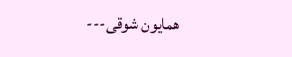همایون شوقی---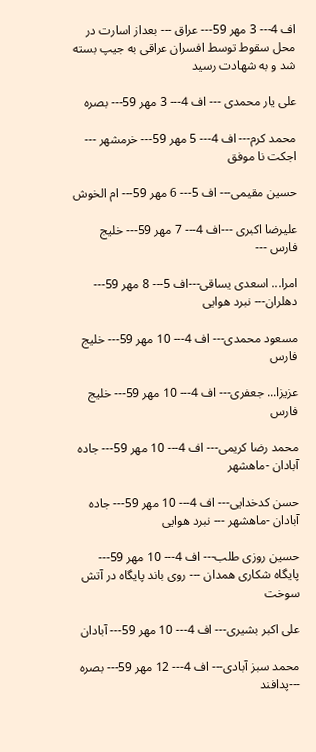اف 4--- 3 مهر 59--- عراق --- بعداز اسارت در محل سقوط توسط افسران عراقی به جیپ بسته شد و به شهادت رسید

علی یار محمدی --- اف 4--- 3 مهر 59--- بصره

محمد کرم--- اف 4--- 5 مهر 59--- خرمشهر --- اجکت نا موفق

حسین مقیمی--- اف 5--- 6 مهر 59--- ام الخوش

علیرضا اکبری ---اف 4--- 7 مهر 59--- خلیج فارس ---

امرا... اسعدی یساقی---اف 5--- 8 مهر 59--- دهلران--- نبرد هوایی

مسعود محمدی--- اف 4--- 10 مهر 59--- خلیج فارس

عزیزا... جعفری--- اف 4--- 10 مهر 59--- خلیج فارس

محمد رضا کریمی--- اف 4--- 10 مهر 59--- جاده آبادان -ماهشهر

حسن کدخدایی--- اف 4--- 10 مهر 59--- جاده آبادان -ماهشهر --- نبرد هوایی

حسین روزی طلب--- اف 4--- 10 مهر 59--- پایگاه شکاری همدان --- روی باند پایگاه در آتش سوخت

علی اکبر بشیری--- اف 4--- 10 مهر 59--- آبادان

محمد سبز آبادی--- اف 4--- 12 مهر 59--- بصره ---پدافند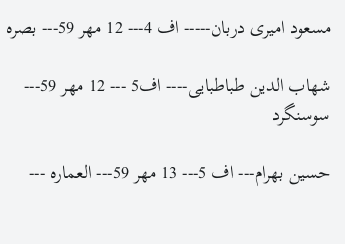مسعود امیری دربان----- اف 4--- 12 مهر 59--- بصره

شهاب الدین طباطبایی---- اف5 --- 12 مهر 59--- سوسنگرد

حسین بهرام--- اف 5--- 13 مهر 59--- العماره ---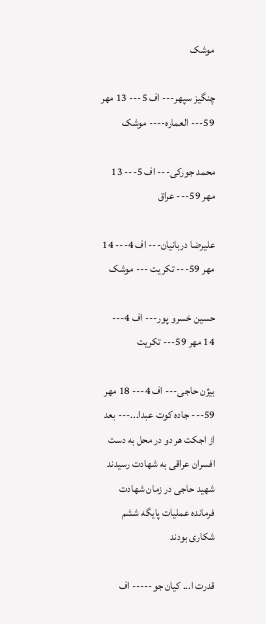موشک

چنگیز سپهر--- اف 5--- 13 مهر 59--- العماره---- موشک

محمد جورکی--- اف 5--- 13 مهر 59--- عراق

علیرضا دربانیان--- اف 4--- 14 مهر 59--- تکریت --- موشک

حسین خسرو پور--- اف 4--- 14 مهر 59--- تکریت

بیژن حاجی--- اف 4--- 18 مهر 59--- جاده کوت عبدا...--- بعد از اجکت هر دو در محل به دست افسران عراقی به شهادت رسیدند شهید حاجی در زمان شهادت فرمانده عملیات پایگه ششم شکاری بودند

قدرت ا... کیان جو----- اف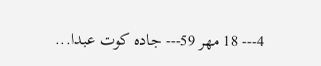4--- 18 مهر 59--- جاده کوت عبدا...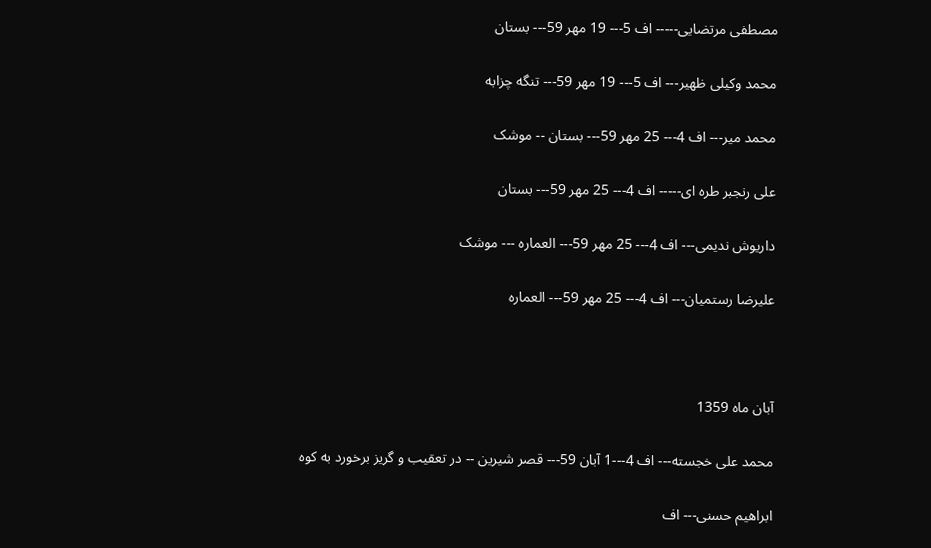مصطفی مرتضایی----- اف 5--- 19 مهر 59--- بستان

محمد وکیلی ظهیر--- اف 5--- 19 مهر 59--- تنگه چزابه

محمد میر--- اف 4--- 25 مهر 59--- بستان -- موشک

علی رنجبر طره ای----- اف 4--- 25 مهر 59--- بستان

داریوش ندیمی--- اف 4--- 25 مهر 59--- العماره --- موشک

علیرضا رستمیان--- اف 4--- 25 مهر 59--- العماره



آبان ماه 1359

محمد علی خجسته--- اف 4---1 آبان 59--- قصر شیرین -- در تعقیب و گریز برخورد به کوه

ابراهیم حسنی--- اف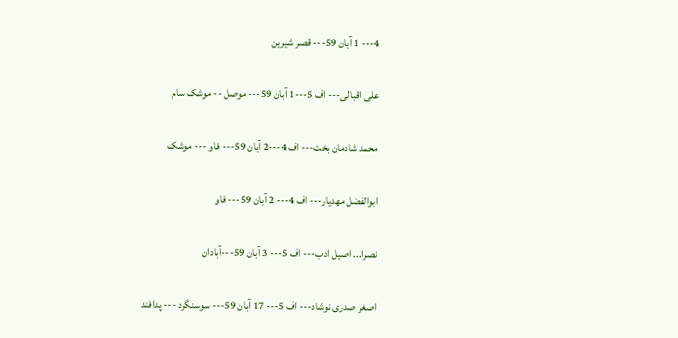4--- 1 آبان 59--- قصر شیرین

علی اقبالی--- اف 5---1 آبان 59--- موصل -- موشک سام

محمد شادمان بخت--- اف 4---2 آبان 59--- فاو --- موشک

ابوالفضل مهدیار--- اف 4--- 2 آبان 59--- فاو

نصرا... اصیل ادب--- اف 5--- 3 آبان 59---آبادان

اصغر صدری نوشاد--- اف 5--- 17 آبان 59--- سوسنگرد --- پدافند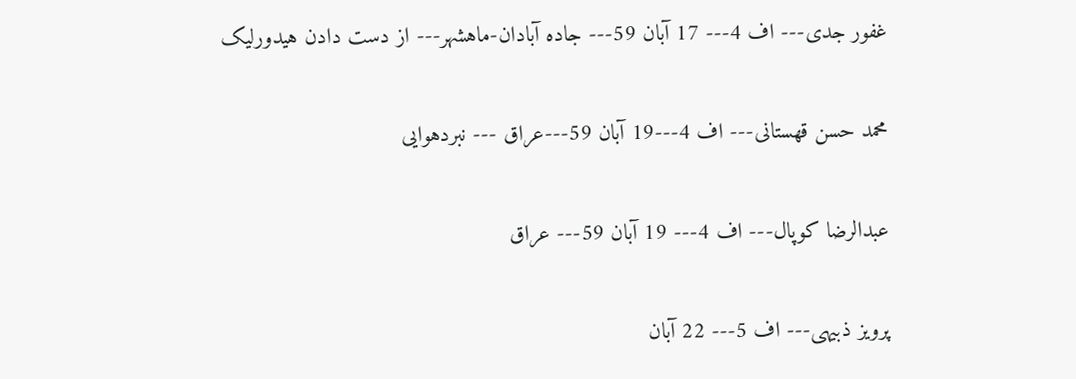غفور جدی--- اف 4--- 17 آبان 59--- جاده آبادان-ماهشهر--- از دست دادن هیدورلیک

محمد حسن قهستانی--- اف 4---19 آبان 59---عراق --- نبردهوایی

عبدالرضا کوپال--- اف 4--- 19 آبان 59--- عراق

پرویز ذبیهی--- اف 5--- 22 آبان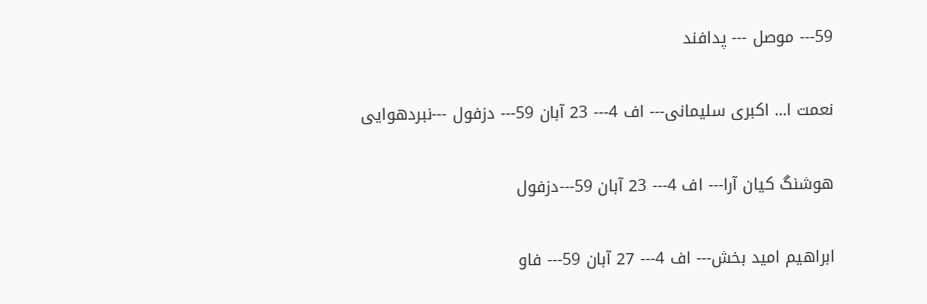59--- موصل --- پدافند

نعمت ا... اکبری سلیمانی--- اف 4--- 23 آبان 59--- دزفول ---نبردهوایی

هوشنگ کیان آرا--- اف 4--- 23 آبان 59---دزفول

ابراهیم امید بخش--- اف 4--- 27 آبان 59--- فاو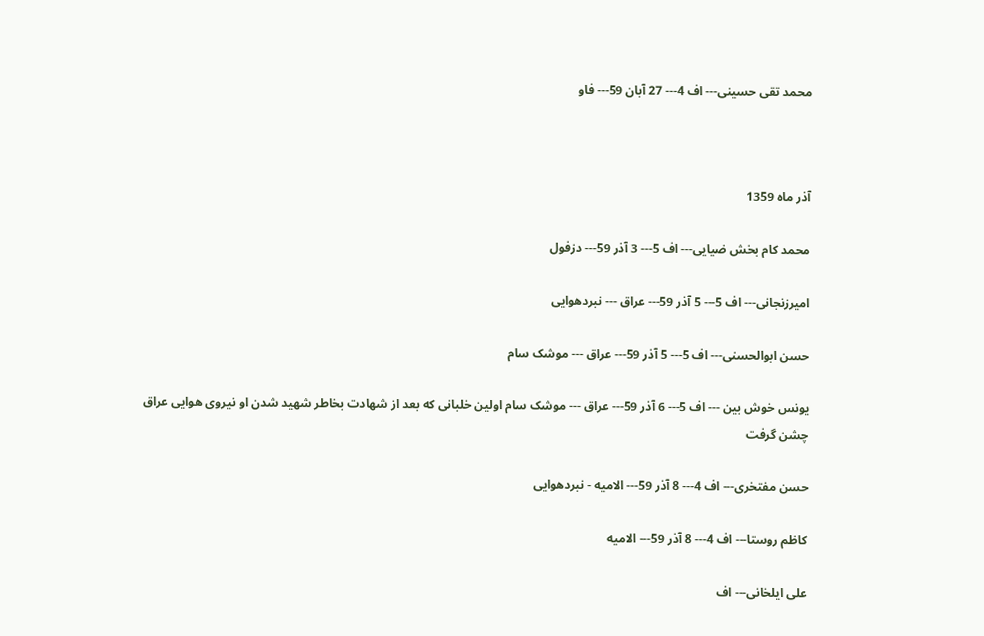محمد تقی حسینی--- اف 4--- 27 آبان 59--- فاو



آذر ماه 1359

محمد کام بخش ضیایی--- اف 5--- 3 آذر 59--- دزفول

امیرزنجانی--- اف 5--- 5 آذر 59--- عراق --- نبردهوایی

حسن ابوالحسنی--- اف 5--- 5 آذر 59--- عراق --- موشک سام

یونس خوش بین --- اف 5--- 6 آذر 59--- عراق --- موشک سام اولین خلبانی که بعد از شهادت بخاطر شهید شدن او نیروی هوایی عراق چشن گرفت

حسن مفتخری--- اف 4--- 8 آذر 59--- الامیه - نبردهوایی

کاظم روستا--- اف 4--- 8 آذر 59--- الامیه

علی ایلخانی--- اف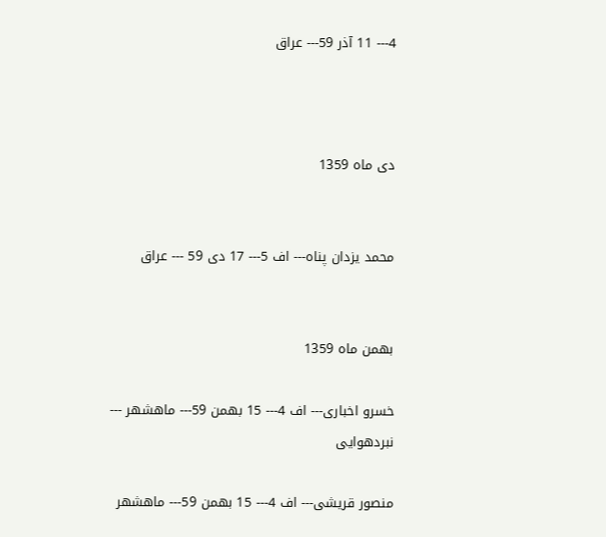4--- 11 آذر 59--- عراق



دی ماه 1359


محمد یزدان پناه--- اف 5--- 17 دی 59 --- عراق


بهمن ماه 1359

خسرو اخباری--- اف 4--- 15 بهمن 59--- ماهشهر --- نبردهوایی

منصور قریشی--- اف 4--- 15 بهمن 59--- ماهشهر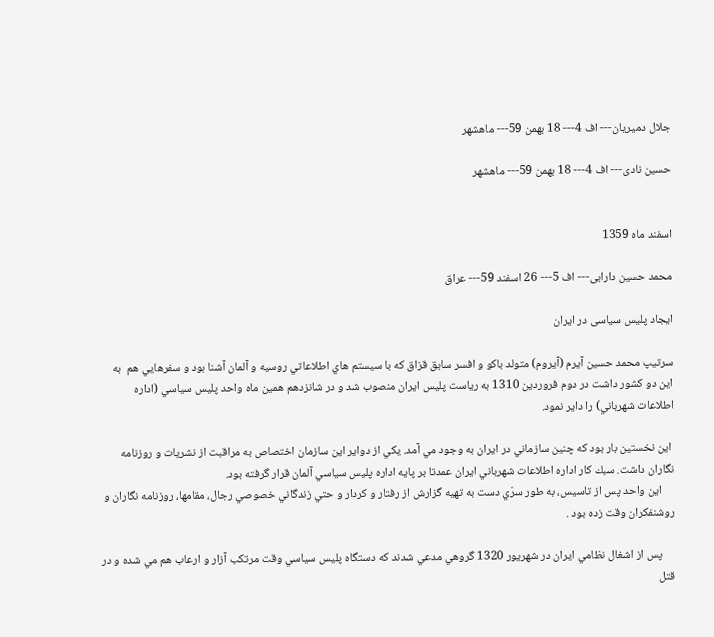جلال دمیریان--- اف 4--- 18 بهمن 59--- ماهشهر

حسین نادی--- اف 4--- 18 بهمن 59--- ماهشهر


اسفند ماه 1359

محمد حسین دارابی--- اف 5--- 26 اسفند 59--- عراق

ایجاد پلیس سیاسی در ایران

سرتيپ محمد حسين آيرم (آيروم) متولد باكو و افسر سابق قزاق كه با سيستم هاي اطلاعاتي روسيه و آلمان آشنا بود و سفرهايي هم  به اين دو كشور داشت در دوم فروردين 1310 به رياست پليس ايران منصوب شد و در شانزدهم همين ماه واحد پليس سياسي (اداره اطلاعات شهرباني) را داير نمود.

 اين نخستين بار بود كه چنين سازماني در ايران به وجود مي آمد. يكي از دواير اين سازمان اختصاص به مراقبت از نشريات و روزنامه نگاران داشت. سبك كار اداره اطلاعات شهرباني ايران عمدتا بر پايه اداره پليس سياسي آلمان قرار گرفته بود.
     اين واحد پس از تاسيس، به طور سرّي دست به تهيه گزارش از رفتار و كردار و حتي زندگاني خصوصي رجال، مقامها، روزنامه نگاران و روشنفكران وقت زده بود .

     پس از اشغال نظامي ايران در شهريور 1320 گروهي مدعي شدند كه دستگاه پليس سياسي وقت مرتكب آزار و ارعاب هم مي شده و در قتل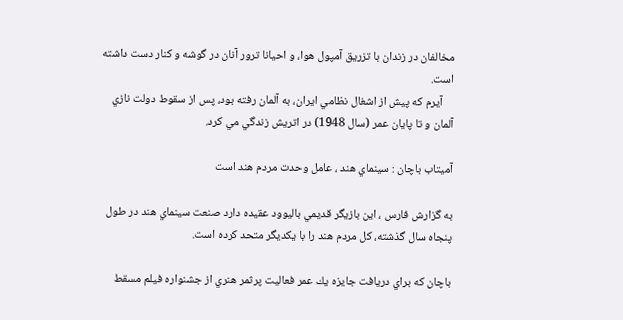مخالفان در زندان با تزريق آمپول هوا، و احيانا ترور آنان در گوشه و كنار دست داشته است.
    آيرم كه پيش از اشغال نظامي ايران، به آلمان رفته بود، پس از سقوط دولت نازي آلمان و تا پايان عمر (سال 1948) در اتريش زندگي مي كرد.

آميتاب باچان : سينماي هند ، عامل وحدت مردم هند است

به گزارش فارس ، اين بازيگر قديمي باليوود عقيده دارد صنعت سينماي هند در طول پنجاه سال گذشته، كل مردم هند را با يكديگر متحد كرده است.

باچان كه براي دريافت جايزه يك عمر فعاليت پرثمر هنري از جشنواره فيلم مسقط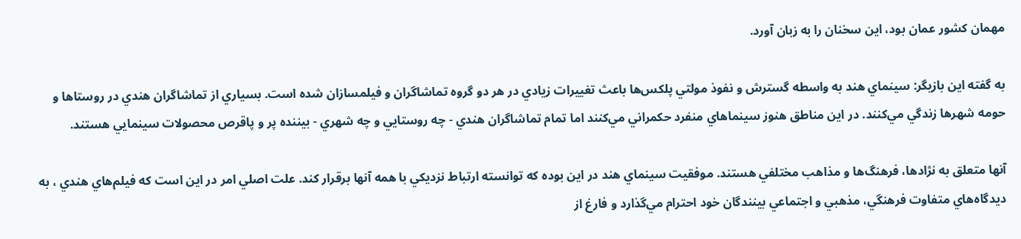مهمان كشور عمان بود، اين سخنان را به زبان آورد.

به گفته اين بازيگر: سينماي هند به واسطه گسترش و نفوذ مولتي پلكس‌ها باعث تغييرات زيادي در هر دو گروه تماشاگران و فيلمسازان شده است. بسياري از تماشاگران هندي در روستاها و حومه شهرها زندگي مي‌كنند. در اين مناطق هنوز سينماهاي منفرد حكمراني مي‌كنند اما تمام تماشاگران هندي - چه روستايي و چه شهري - بيننده پر و پاقرص محصولات سينمايي هستند.

آنها متعلق به نژادها، فرهنگ‌ها و مذاهب مختلفي هستند. موفقيت سينماي هند در اين بوده كه توانسته ارتباط نزديكي با همه آنها برقرار كند. علت اصلي امر در اين است كه فيلم‌هاي هندي ، به ديدگاه‌هاي متفاوت فرهنگي، مذهبي و اجتماعي بينندگان خود احترام مي‌گذارد و فارغ از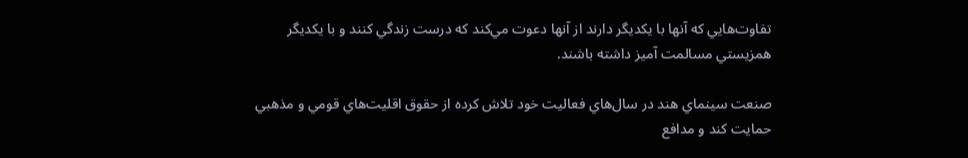تفاوت‌هايي كه آنها با يكديگر دارند از آنها دعوت مي‌كند كه درست زندگي كنند و با يكديگر همزيستي مسالمت آميز داشته باشند.

صنعت سينماي هند در سال‌هاي فعاليت‌ خود تلاش كرده از حقوق اقليت‌هاي قومي و مذهبي حمايت كند و مدافع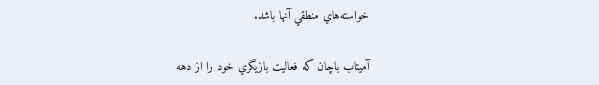خواسته‌هاي منطقي آنها باشد.

آميتاب باچان كه فعاليت بازيگري خود را از دهه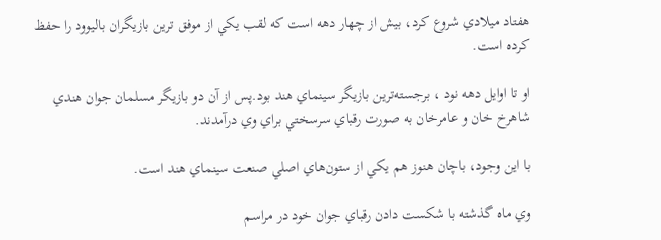هفتاد ميلادي شروع كرد، بيش از چهار دهه است كه لقب يكي از موفق ترين بازيگران باليوود را حفظ كرده است.

او تا اوايل دهه نود ، برجسته‌ترين بازيگر سينماي هند بود.پس از آن دو بازيگر مسلمان جوان هندي شاهرخ خان و عامرخان به صورت رقباي سرسختي براي وي درآمدند.

با اين وجود،‌ باچان هنوز هم يكي از ستون‌هاي اصلي صنعت سينماي هند است.

وي ماه گذشته با شكست دادن رقباي جوان خود در مراسم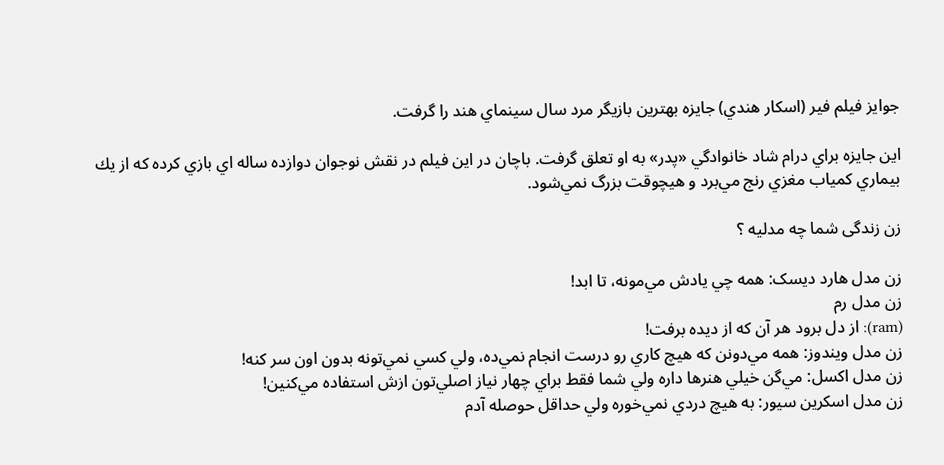جوايز فيلم فير (اسكار هندي) جايزه بهترين بازيگر مرد سال سينماي هند را گرفت.

اين جايزه براي درام شاد خانوادگي «پدر» به او تعلق گرفت. باچان در اين فيلم در نقش نوجوان دوازده ساله اي بازي كرده كه از يك بيماري كمياب مغزي رنج مي‌برد و هيچوقت بزرگ نمي‌شود.

زن زندگی شما چه مدليه ؟

زن مدل هارد ديسک: همه چي يادش مي‌مونه، تا ابد!
زن مدل رم
(ram): از دل برود هر آن که از ديده برفت!
زن مدل ويندوز: همه مي‌دونن که هيچ کاري رو درست انجام نمي‌ده، ولي کسي نمي‌تونه بدون اون سر کنه!
زن مدل اکسل: مي‌گن خيلي هنرها داره ولي شما فقط براي چهار نياز اصلي‌تون ازش استفاده مي‌کنين!
زن مدل اسکرين سيور: به هيچ دردي نمي‌خوره ولي حداقل حوصله آدم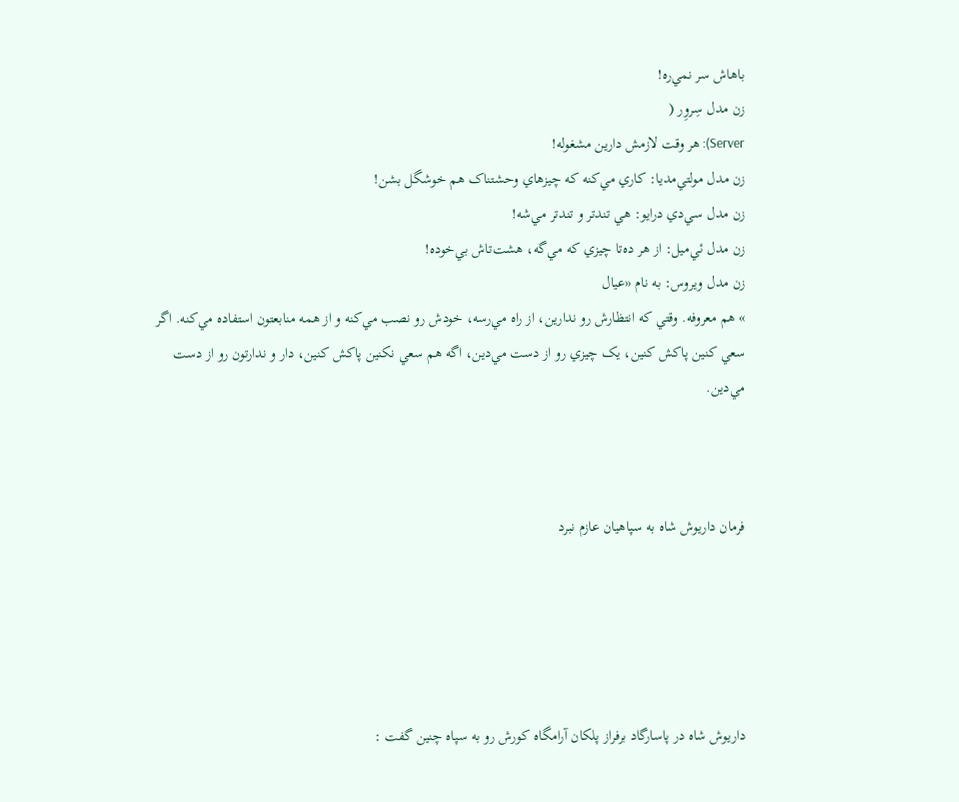باهاش سر نمي‌ره!
زن مدل سِروِر (
Server): هر وقت لازمش دارين مشغوله!
زن مدل مولتي‌مديا: کاري مي‌کنه که چيزهاي وحشتناک هم خوشگل بشن!
زن مدل سي‌دي درايو: هي تندتر و تندتر مي‌شه!
زن مدل ئي‌ميل: از هر ده‌تا چيزي که مي‌گه، هشت‌تاش بي‌خوده!
زن مدل ويروس: به نام «عیال
» هم معروفه. وقتي که انتظارش رو ندارين، از راه مي‌رسه، خودش رو نصب مي‌کنه و از همه منابعتون استفاده مي‌کنه. اگر سعي کنين پاکش کنين، يک چيزي رو از دست مي‌دين، اگه هم سعي نکنين پاکش کنين، دار و ندارتون رو از دست مي‌دين.



فرمان داریوش شاه به سپاهیان عازم نبرد





داریوش شاه در پاسارگاد برفراز پلکان آرامگاه کورش رو به سپاه چنین گفت :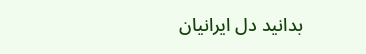بدانید دل ایرانیان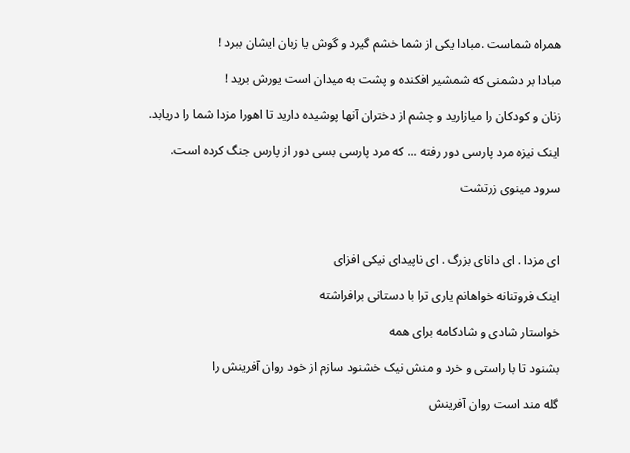همراه شماست .مبادا یکی از شما خشم گیرد و گوش یا زبان ایشان ببرد !

مبادا بر دشمنی که شمشیر افکنده و پشت به میدان است یورش برید !

زنان و کودکان را میازارید و چشم از دختران آنها پوشیده دارید تا اهورا مزدا شما را دریابد.

اینک نیزه مرد پارسی دور رفته ... که مرد پارسی بسی دور از پارس جنگ کرده است.

سرود مينوی زرتشت



ای مزدا . ای دانای بزرگ . ای ناپیدای نیکی افزای

اینک فروتنانه خواهانم یاری ترا با دستانی برافراشته

خواستار شادی و شادکامه برای همه

بشنود تا با راستی و خرد و منش نیک خشنود سازم از خود روان آفرینش را

گله مند است روان آفرینش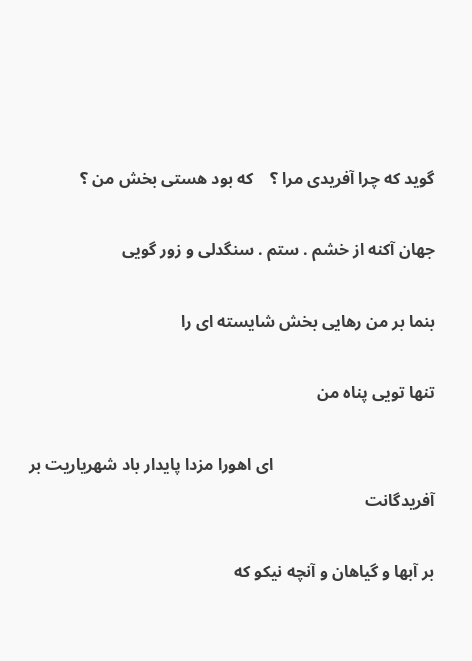گوید که چرا آفریدی مرا ؟    که بود هستی بخش من ؟

جهان آکنه از خشم . ستم . سنگدلی و زور گویی

بنما بر من رهایی بخش شایسته ای را

تنها تویی پناه من

                                       ای اهورا مزدا پایدار باد شهریاریت بر آفریدگانت

بر آبها و گیاهان و آنچه نیکو که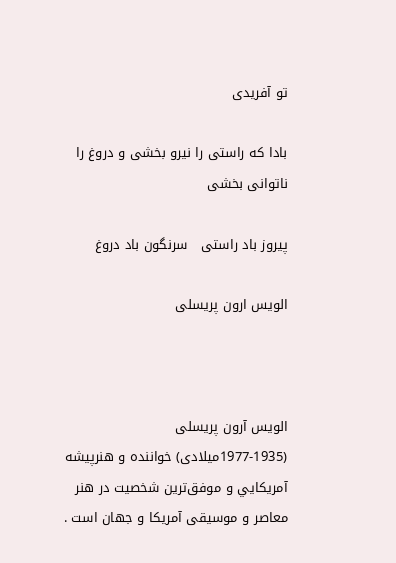تو آفریدی

بادا که راستی را نیرو بخشی و دروغ را ناتوانی بخشی

پیروز باد راستی   سرنگون باد دروغ

الویس ارون پریسلی



الویس آرون پریسلی (1935-1977میلادی) خواننده و هنرپیشه آمريكايي و موفق‌ترین شخصیت‌ در هنر معاصر و موسیقی آمریکا و جهان است .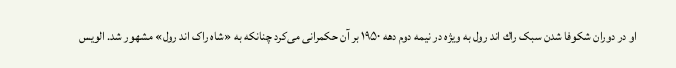او در دوران شکوفا شدن سبک راك اند رول به ویژه در نیمه دوم دهه ۱۹۵۰ بر آن حکمرانی می‌کرد چنانکه به «شاه راک اند رول» مشهور شد. الویس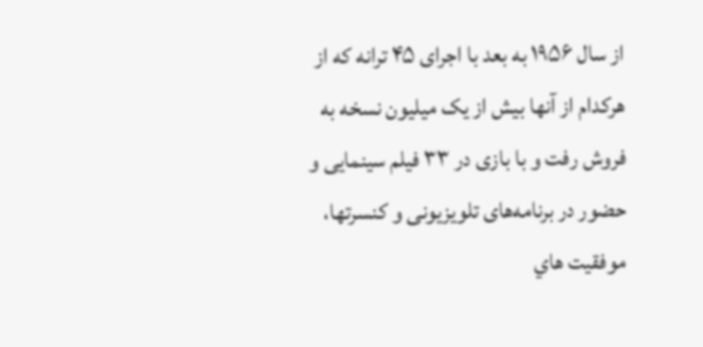از سال ۱۹۵۶ به بعد با اجرای ۴۵ ترانه که از هرکدام از آنها بیش از یک میلیون نسخه به فروش رفت و با بازی در ۳۳ فیلم سینمایی و حضور در برنامه‌های تلویزیونی و کنسرتها، موفقیت هاي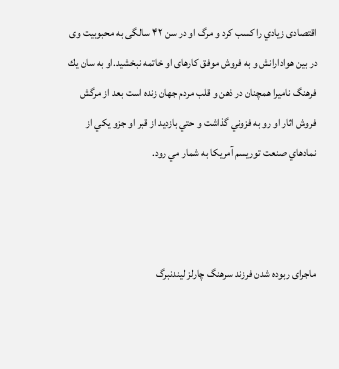اقتصادی زيادي را کسب کرد و مرگ او در سن ۴۲ سالگی به محبوبیت وی در بین هوادارانش و به فروش موفق کارهای او خاتمه نبخشید.او به سان يك فرهنگ ناميرا همچنان در ذهن و قلب مردم جهان زنده است بعد از مرگش فروش اثار او رو به فزوني گذاشت و حتي بازديد از قبر او جزو يكي از نمادهاي صنعت توريسم آمريكا به شمار مي رود.



ماجرای ربوده شدن فرزند سرهنگ چارلز لیندنبرگ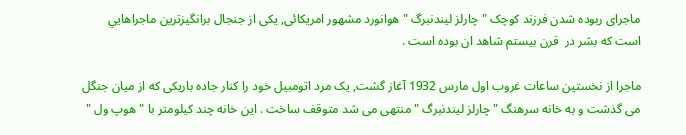ماجرای ربوده شدن فرزند کوچک " چارلز لیندنبرگ " هوانورد مشهور امریکائی, یکی از جنجال برانگیزترین ماجراهايي است که بشر در  قرن بیستم شاهد ان بوده است .

ماجرا از نخستین ساعات غروب اول مارس 1932 آغاز گشت, یک مرد اتومبیل خود را کنار جاده باریکی که از میان جنگل می گذشت و به خانه سرهنگ " چارلز لیندنبرگ " منتهی می شد متوقف ساخت . این خانه چند کیلومتر با " هوپ ول "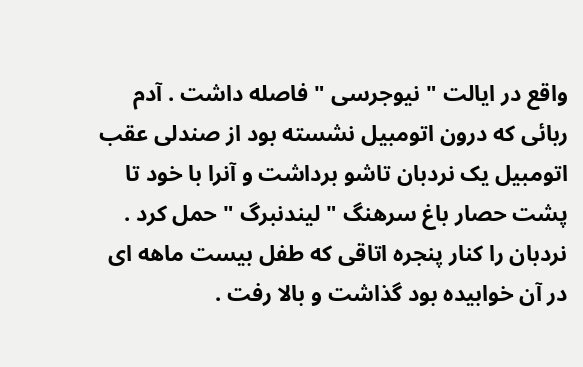واقع در ایالت " نیوجرسی " فاصله داشت . آدم ربائی که درون اتومبیل نشسته بود از صندلی عقب اتومبیل یک نردبان تاشو برداشت و آنرا با خود تا پشت حصار باغ سرهنگ " لیندنبرگ " حمل کرد . نردبان را کنار پنجره اتاقی که طفل بیست ماهه ای در آن خوابیده بود گذاشت و بالا رفت .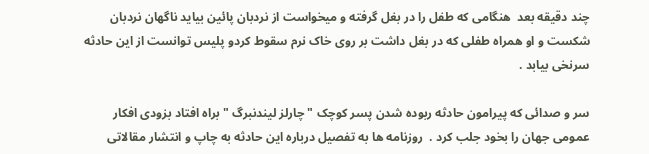چند دقیقه بعد  هنگامی که طفل را در بغل گرفته و میخواست از نردبان پائین بیاید ناگهان نردبان شکست و او همراه طفلی که در بغل داشت بر روی خاک نرم سقوط کردو پلیس توانست از این حادثه سرنخی بیابد .

سر و صدائی که پیرامون حادثه ربوده شدن پسر کوچک " چارلز لیندنبرگ " براه افتاد بزودی افکار عمومی جهان را بخود جلب کرد .  روزنامه ها به تفصیل درباره این حادثه به چاپ و انتشار مقالاتی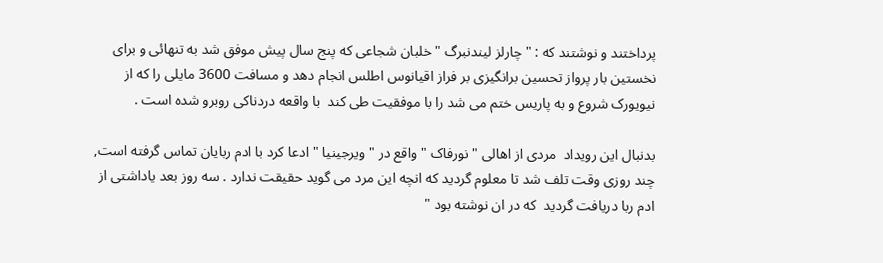پرداختند و نوشتند که : " چارلز لیندنبرگ " خلبان شجاعی که پنج سال پیش موفق شد به تنهائی و برای نخستین بار پرواز تحسین برانگیزی بر فراز اقیانوس اطلس انجام دهد و مسافت 3600 مایلی را که از نیویورک شروع و به پاریس ختم می شد را با موفقیت طی کند  با واقعه دردناکی روبرو شده است .

بدنبال این رویداد  مردی از اهالی " نورفاک " واقع در " ویرجینیا " ادعا کرد با ادم ربایان تماس گرفته است, چند روزی وقت تلف شد تا معلوم گردید که انچه این مرد می گوید حقیقت ندارد . سه روز بعد یاداشتی از ادم ربا دریافت گردید  که در ان نوشته بود "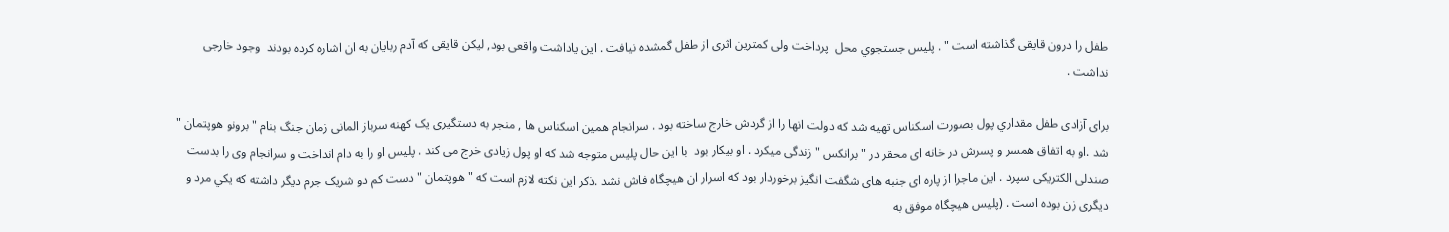طفل را درون قایقی گذاشته است " . پلیس جستجوي محل  پرداخت ولی کمترین اثری از طفل گمشده نیافت . این یاداشت واقعی بود, لیکن قایقی که آدم ربایان به ان اشاره کرده بودند  وجود خارجی نداشت .

برای آزادی طفل مقداري پول بصورت اسکناس تهیه شد که دولت انها را از گردش خارج ساخته بود . سرانجام همین اسکناس ها , منجر به دستگیری یک کهنه سرباز المانی زمان جنگ بنام " برونو هوپتمان " شد .او به اتفاق همسر و پسرش در خانه ای محقر در " برانکس " زندگی میکرد . او بیکار بود  با این حال پلیس متوجه شد که او پول زیادی خرج می کند . پلیس او را به دام انداخت و سرانجام وی را بدست صندلی الکتریکی سپرد . این ماجرا از پاره ای جنبه های شگفت انگیز برخوردار بود که اسرار ان هیچگاه فاش نشد .ذکر این نکته لازم است که " هوپتمان " دست کم دو شریک جرم دیگر داشته که یکي مرد و دیگری زن بوده است . (پلیس هيچگاه موفق به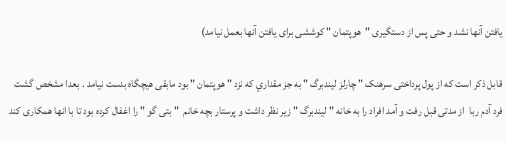یافتن آنها نشد و حتی پس از دستگیری "هوپتمان " کوششی برای یافتن آنها بعمل نیامد)

قابل ذکر است که از پول پرداختی سرهنک " چارلز لیندبرگ " به جز مقداري که نزد " هوپتمان " بود مابقی هیچگاه بدست نیامد . بعدا مشخص گشت فرد آدم ربا  از مدتی قبل رفت و آمد افراد را به خانه " لیندبرگ " زیر نظر داشت و پرستار بچه خانم  "بتی گو " را اغفال کرده بود تا با انها همکاری کند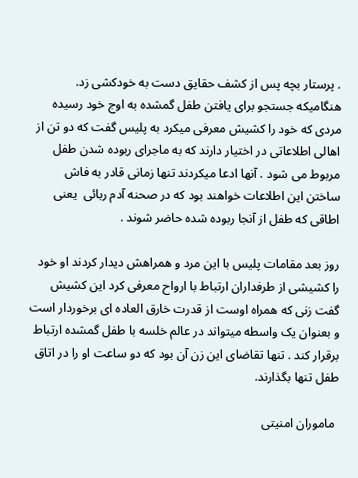. پرستار بچه پس از کشف حقایق دست به خودکشی زد.
هنگامیکه جستجو برای یافتن طفل گمشده به اوج خود رسیده مردی که خود را کشیش معرفی میکرد به پليس گفت که دو تن از اهالی اطلاعاتی در اختیار دارند که به ماجرای ربوده شدن طفل مربوط می شود . آنها ادعا میکردند تنها زمانی قادر به فاش ساختن این اطلاعات خواهند بود که در صحنه آدم ربائی  یعنی اطاقی که طفل از آنجا ربوده شده حاضر شوند .

روز بعد مقامات پلیس با این مرد و همراهش دیدار کردند او خود را کشیشی از طرفداران ارتباط با ارواح معرفی کرد این کشیش گفت زنی که همراه اوست از قدرت خارق العاده ای برخوردار است و بعنوان یک واسطه میتواند در عالم خلسه با طفل گمشده ارتباط برقرار کند . تنها تقاضای این زن آن بود که دو ساعت او را در اتاق طفل تنها بگذارند.

 ماموران امنیتی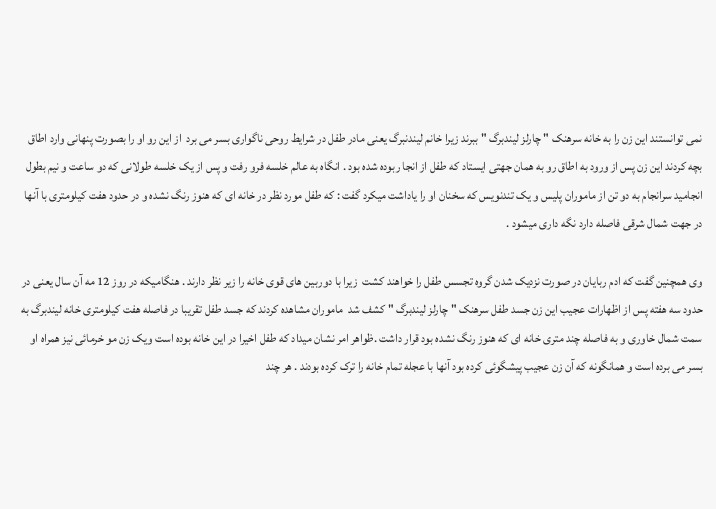نمی توانستند این زن را به خانه سرهنک " چارلز لیندبرگ " ببرند زیرا خانم لیندنبرگ یعنی مادر طفل در شرایط روحی ناگواری بسر می برد  از این رو او را بصورت پنهانی وارد اطاق بچه کردند این زن پس از ورود به اطاق رو به همان جهتی ایستاد که طفل از انجا ربوده شده بود . انگاه به عالم خلسه فرو رفت و پس از یک خلسه طولانی که دو ساعت و نیم بطول انجامید سرانجام به دو تن از ماموران پلیس و یک تندنویس که سخنان او را یاداشت میکرد گفت : که طفل مورد نظر در خانه ای که هنوز رنگ نشده و در حدود هفت کیلومتری با آنها در جهت شمال شرقی فاصله دارد نگه داری میشود .

وی همچنین گفت که ادم ربایان در صورت نزدیک شدن گروه تجسس طفل را خواهند کشت  زیرا با دوربین های قوی خانه را زیر نظر دارند . هنگامیکه در روز 12 مه آن سال یعنی در حدود سه هفته پس از اظهارات عجیب این زن جسد طفل سرهنک " چارلز لیندبرگ " کشف شد  ماموران مشاهده کردند که جسد طفل تقریبا در فاصله هفت کیلومتری خانه لیندبرگ به سمت شمال خاوری و به فاصله چند متری خانه ای که هنوز رنگ نشده بود قرار داشت .ظواهر امر نشان میداد که طفل اخیرا در این خانه بوده است ویک زن مو خرمائی نیز همراه او بسر می برده است و همانگونه که آن زن عجیب پیشگوئی کرده بود آنها با عجله تمام خانه را ترک کرده بودند . هر چند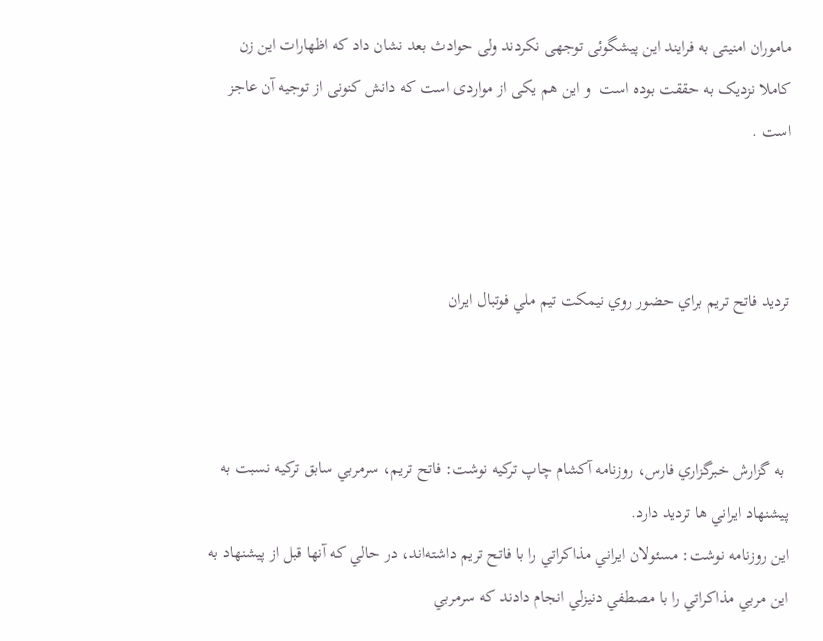ماموران امنیتی به فرایند این پیشگوئی توجهی نکردند ولی حوادث بعد نشان داد که اظهارات این زن  کاملا نزدیک به حققت بوده است  و این هم یکی از مواردی است که دانش کنونی از توجیه آن عاجز است .



ترديد فاتح تريم براي حضور روي نيمكت تيم ملي فوتبال ايران



 به گزارش خبرگزاري فارس، روزنامه آكشام چاپ تركيه نوشت: فاتح تريم، سرمربي سابق تركيه نسبت به پيشنهاد ايراني ها ترديد دارد.
اين روزنامه نوشت: مسئولان ايراني مذاكراتي را با فاتح تريم داشته‌اند، در حالي كه آنها قبل از پيشنهاد به اين مربي مذاكراتي را با مصطفي دنيزلي انجام دادند كه سرمربي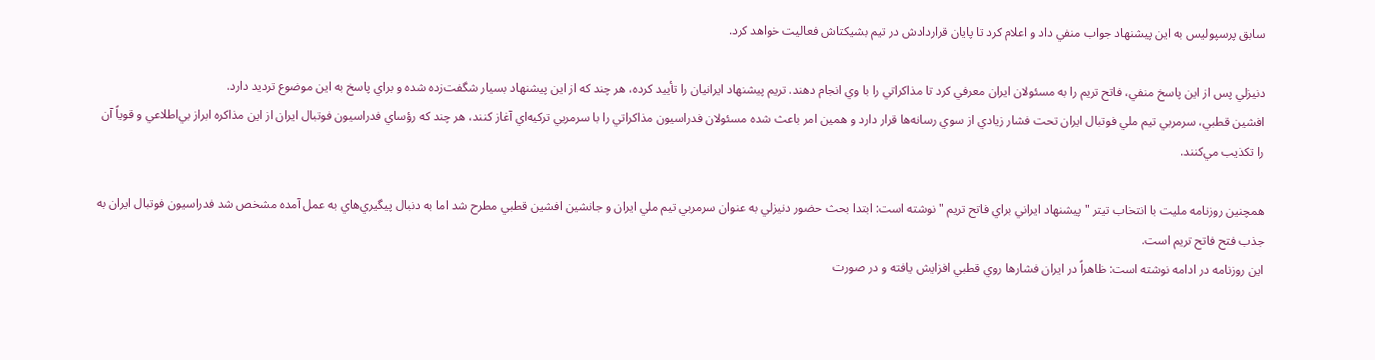سابق پرسپوليس به اين پيشنهاد جواب منفي داد و اعلام كرد تا پايان قراردادش در تيم بشيكتاش فعاليت خواهد كرد.

دنيزلي پس از اين پاسخ منفي، فاتح تريم را به مسئولان ايران معرفي كرد تا مذاكراتي را با وي انجام دهند. تريم پيشنهاد ايرانيان را تأييد كرده، هر چند كه از اين پيشنهاد بسيار شگفت‌زده شده و براي پاسخ به اين موضوع ترديد دارد.
افشين قطبي، سرمربي تيم ملي فوتبال ايران تحت فشار زيادي از سوي رسانه‌ها قرار دارد و همين امر باعث شده مسئولان فدراسيون مذاكراتي را با سرمربي تركيه‌اي آغاز كنند، هر چند كه رؤساي فدراسيون فوتبال ايران از اين مذاكره ابراز بي‌اطلاعي و قوياً آن را تكذيب مي‌كنند.

همچنين روزنامه مليت با انتخاب تيتر " پيشنهاد ايراني براي فاتح تريم " نوشته است: ابتدا بحث حضور دنيزلي به عنوان سرمربي تيم ملي ايران و جانشين افشين قطبي مطرح شد اما به دنبال پيگيري‌هاي به عمل آمده مشخص شد فدراسيون فوتبال ايران به جذب فتح فاتح تريم است.
اين روزنامه در ادامه نوشته است: ظاهراً در ايران فشارها روي قطبي افزايش يافته و در صورت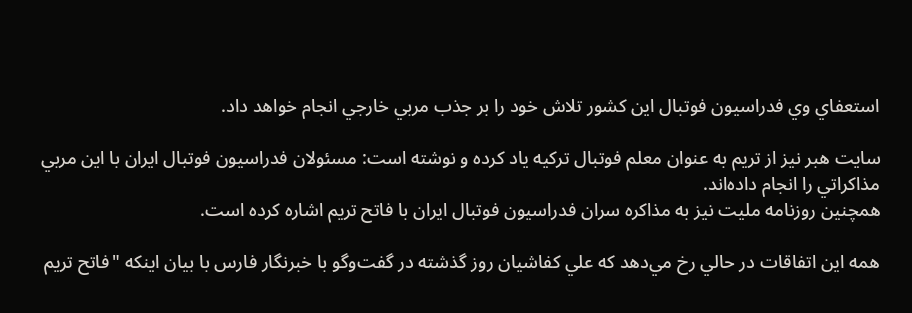استعفاي وي فدراسيون فوتبال اين كشور تلاش خود را بر جذب مربي خارجي انجام خواهد داد.

سايت هبر نيز از تريم به عنوان معلم فوتبال تركيه ياد كرده و نوشته است: مسئولان فدراسيون فوتبال ايران با اين مربي مذاكراتي را انجام داده‌اند.
همچنين روزنامه مليت نيز به مذاكره سران فدراسيون فوتبال ايران با فاتح تريم اشاره كرده است.

همه اين اتفاقات در حالي رخ مي‌دهد كه علي كفاشيان روز گذشته در گفت‌وگو با خبرنگار فارس با بيان اينكه "فاتح تريم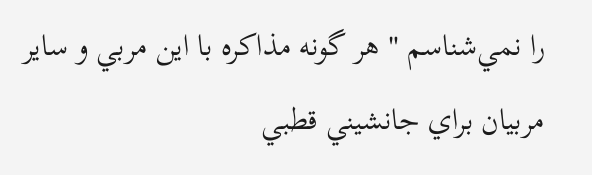را نمي‌شناسم " هر گونه مذاكره با اين مربي و ساير مربيان براي جانشيني قطبي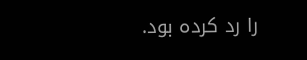را رد كرده بود.